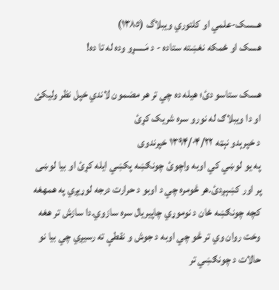هــسک-علمي او کلتوري ویبلاگ (١٣٨٥)
هسک او ځمکه نغښته ستاده - د مَـــــړو وده له تا ده!

هسک ستاسو دئ؛ هیله ده چي تر هر مضمون لاندي خپل نظر ولیکئ او دا ویبلاګ له نورو سره شریک کړئ
د خپرېدو نېټه ۱۳۹۴/۰۴/۲۲ خپرندوی
په یو لوښي کي اوبه واچوئ چونګښه پکښي ایله کړئ او بیا لوښی پر اور کښېږدئ.هر څومره چي د اوبو د حرارت درجه لوړیږي په همهغه کچه چونګښه ځان د نوموړي چاپیریال سره سازوي.دا سازش تر هغه وخت روان وي تر څو چي اوبه د جوش و نقطې ته رسیږي چي بیا نو حالات د چونګښي تر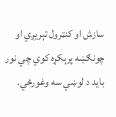سازش او کنټرول تېریږي او چونګښه پرېکړه کوي چي نور باید د لوښي سه وغورځي.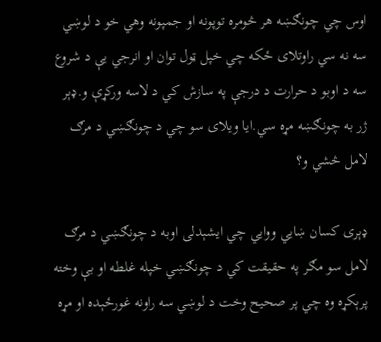اوس چي چونګښه هر څومره توپونه او جمپونه وهي خو د لوښي سه نه سي راوتلای ځکه چي خپل ټول توان او انرجي یې د شروع سه د اوبو د حرارت د درجې په سازش کي د لاسه ورکړې و.ډېر ژر به چونګښه مړه سي.ایا ویلای سو چي د چونګښي د مرګ لامل څشي و؟

ډېری کسان ښایي ووایي چي ایشېدلی اوبه د چونګښي د مرګ لامل سو مګر په حقیقت کي د چونګښي خپله غلطه او بې وخته پرېکړه وه چي پر صحیح وخت د لوښي سه راونه غورځېده او مړه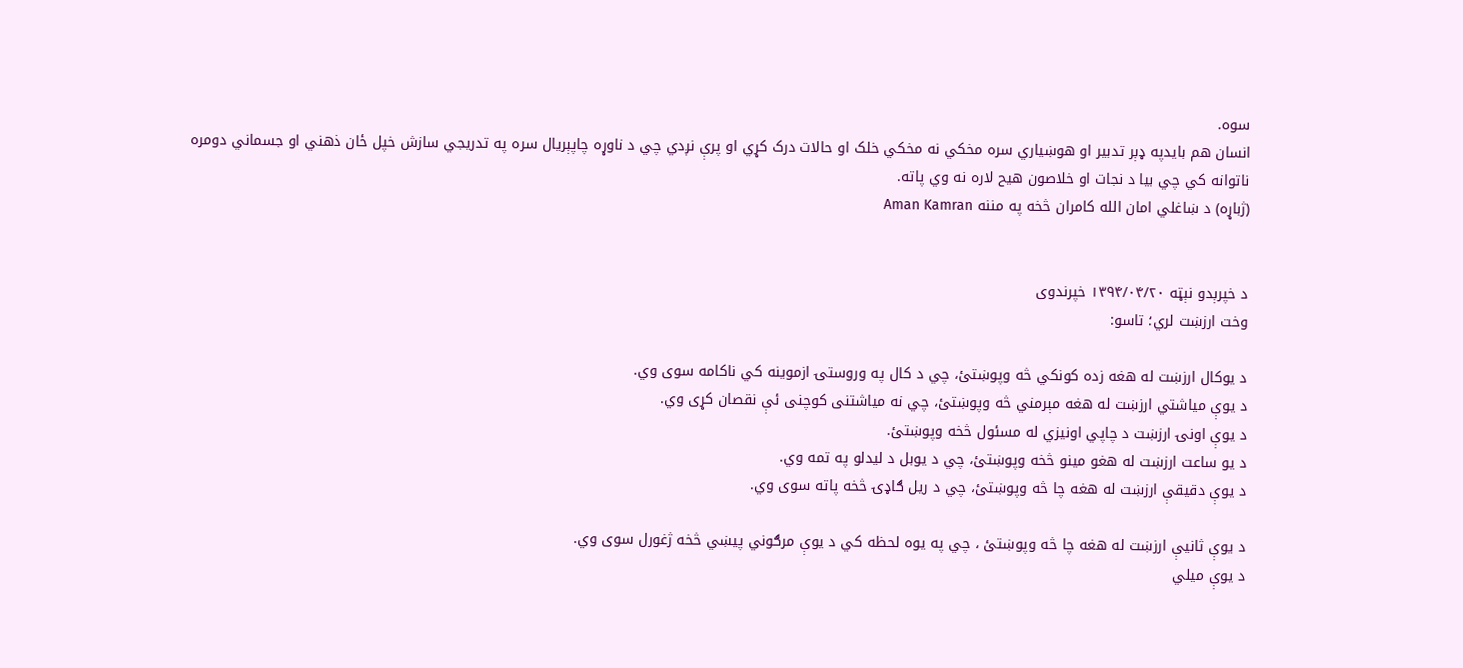سوه.
انسان هم بایدپه ډېر تدبیر او هوښیاري سره مخکي نه مخکي خلک او حالات درک کړي او پرې نږدي چي د ناوړه چاپېریال سره په تدریجي سازش خپل ځان ذهني او جسماني دومره ناتوانه کي چي بیا د نجات او خلاصون هيح لاره نه وي پاته.
(ژباړه) د ښاغلي امان الله کامران څخه په مننه Aman Kamran


د خپرېدو نېټه ۱۳۹۴/۰۴/۲۰ خپرندوی
وخت ارزښت لري؛ تاسو:

د يوکال ارزښت له هغه زده کونکي څه وپوښتئ، چي د کال په وروستۍ ازموينه کي ناکامه سوى وي.
د يوې مياشتي ارزښت له هغه مېرمني څه وپوښتئ، چي نه مياشتنى کوچنى ئې نقصان کړى وي.
د يوې اونۍ ارزښت د چاپي اونيزي له مسئول څخه وپوښتئ.
د يو ساعت ارزښت له هغو مينو څخه وپوښتئ، چي د يوبل د ليدلو په تمه وي.
د يوې دقيقې ارزښت له هغه چا څه وپوښتئ، چي د ريل ګاډۍ څخه پاته سوى وي.

د يوې ثانيې ارزښت له هغه چا څه وپوښتئ ، چي په يوه لحظه کي د يوې مرګوني پيښي څخه ژغورل سوى وي.
د يوې ميلي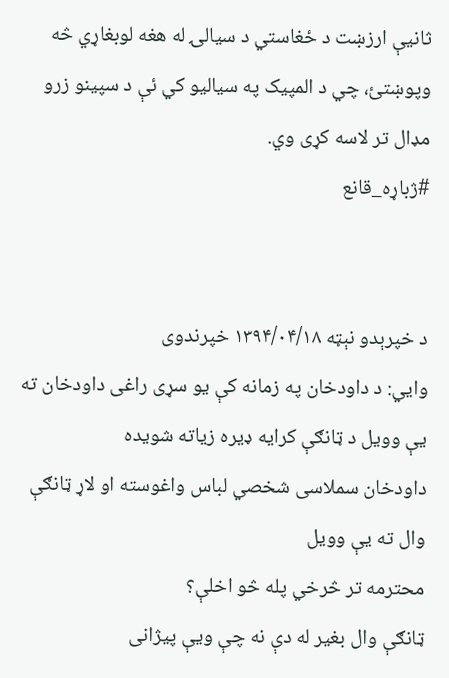ثانيې ارزښت د ځغاستي د سيالۍ له هغه لوبغاړي څه وپوښتئ، چي د المپيک په سياليو کي ئې د سپينو زرو مډال تر لاسه کړى وي.
#ژباړه_قانع


د خپرېدو نېټه ۱۳۹۴/۰۴/۱۸ خپرندوی
وایي: د داودخان په زمانه کې یو سړی راغی داودخان ته یې وویل د ټانګې کرایه ډیره زیاته شویده
داودخان سملاسی شخصي لباس واغوسته او لاړ ټانګې وال ته یې وویل
محترمه تر څرخي پله څو اخلې؟
ټانګې وال بغیر له دې نه چې ویې پیژانی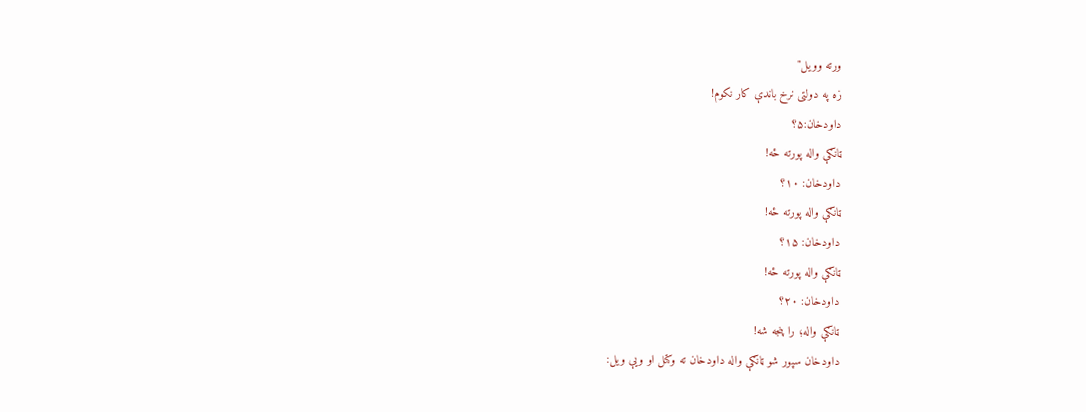ورته وویل"
زه په دولتی نرخ باندې کار نکوم!
داودخان:۵؟
ټانګې واله پورته ځه!
داودخان: ۱۰؟
ټانګې واله پورته ځه!
داودخان: ۱۵؟
ټانګې واله پورته ځه!
داودخان: ۲۰؟
ټانګې واله؛ را پنجه شه!
داودخان سپور شو ټانګې واله داودخان ته وکتل او ویې ویل: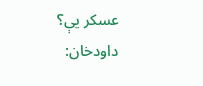عسکر یې؟
داودخان: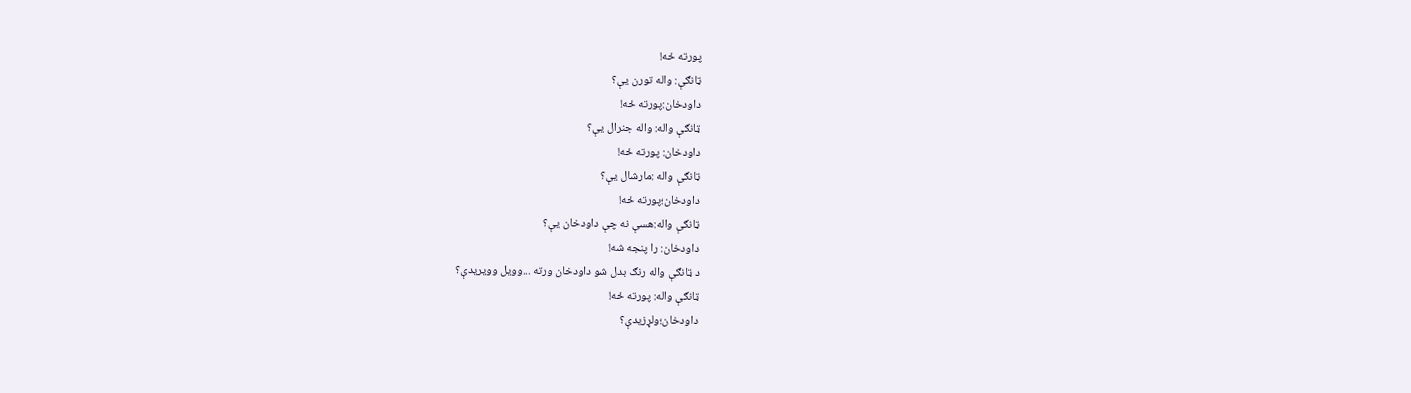پورته ځه!
ټانګې: واله تورن یې؟
داودخان:پورته ځه!
ټانګې واله: واله جنرال یې؟
داودخان: پورته ځه!
ټانګې واله :مارشال یې؟
داودخان؛پورته ځه!
ټانګې واله:هسې نه چې داودخان یې؟
داودخان: را پنجه شه!
د ټانګې واله رنګ بدل شو داودخان ورته ...وویل وویریدې؟
ټانګې واله: پورته ځه!
داودخان؛ولړزیدې؟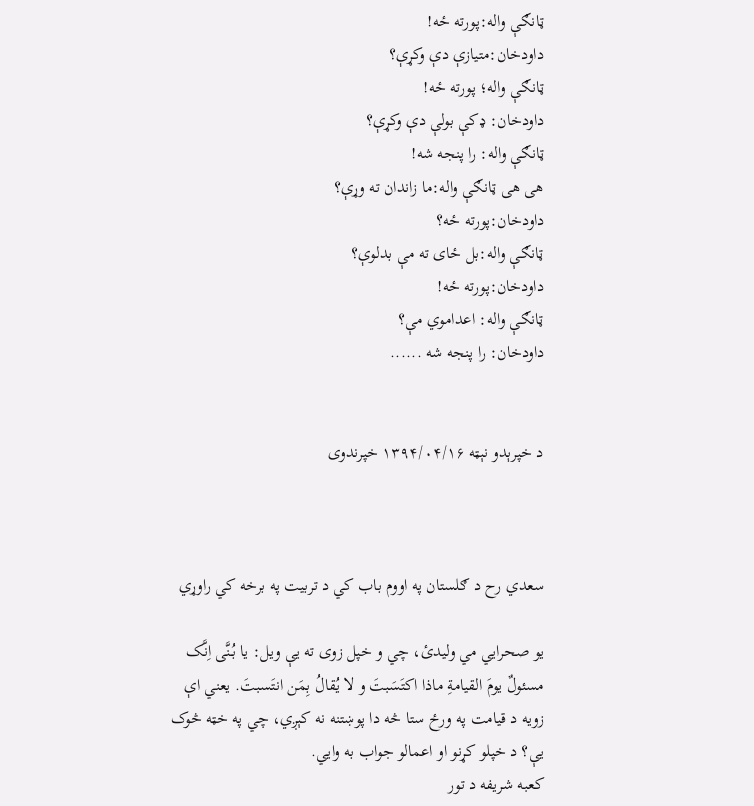ټانګې واله:پورته ځه!
داودخان:متیازې دې وکړې؟
ټانګې واله؛ پورته ځه!
داودخان: ډکې بولې دې وکړې؟
ټانګې واله: را پنجه شه!
هی هی ټانګې واله:ما زاندان ته وړې؟
داودخان:پورته ځه؟
ټانګې واله:بل ځای ته مې بدلوې؟
داودخان:پورته ځه!
ټانګې واله: اعداموي مې؟
داودخان: را پنجه شه ......


د خپرېدو نېټه ۱۳۹۴/۰۴/۱۶ خپرندوی



سعدي رح د ګلستان په اووم باب کي د تربيت په برخه کي راوړي

يو صحرايي مي وليدئ، چي و خپل زوى ته يې ويل: یا بُنَّی اِنَّک مسئولٌ یومَ القیامةِ ماذا اکتَسَبتَ و لا یُقالُ بِمَن انتَسبتَ. يعني اې زويه د قيامت په ورځ ستا څه دا پوښتنه نه کېږي، چي په خټه څوک يې؟ د خپلو کړنو او اعمالو جواب به وايي.
کعبه شريفه د تور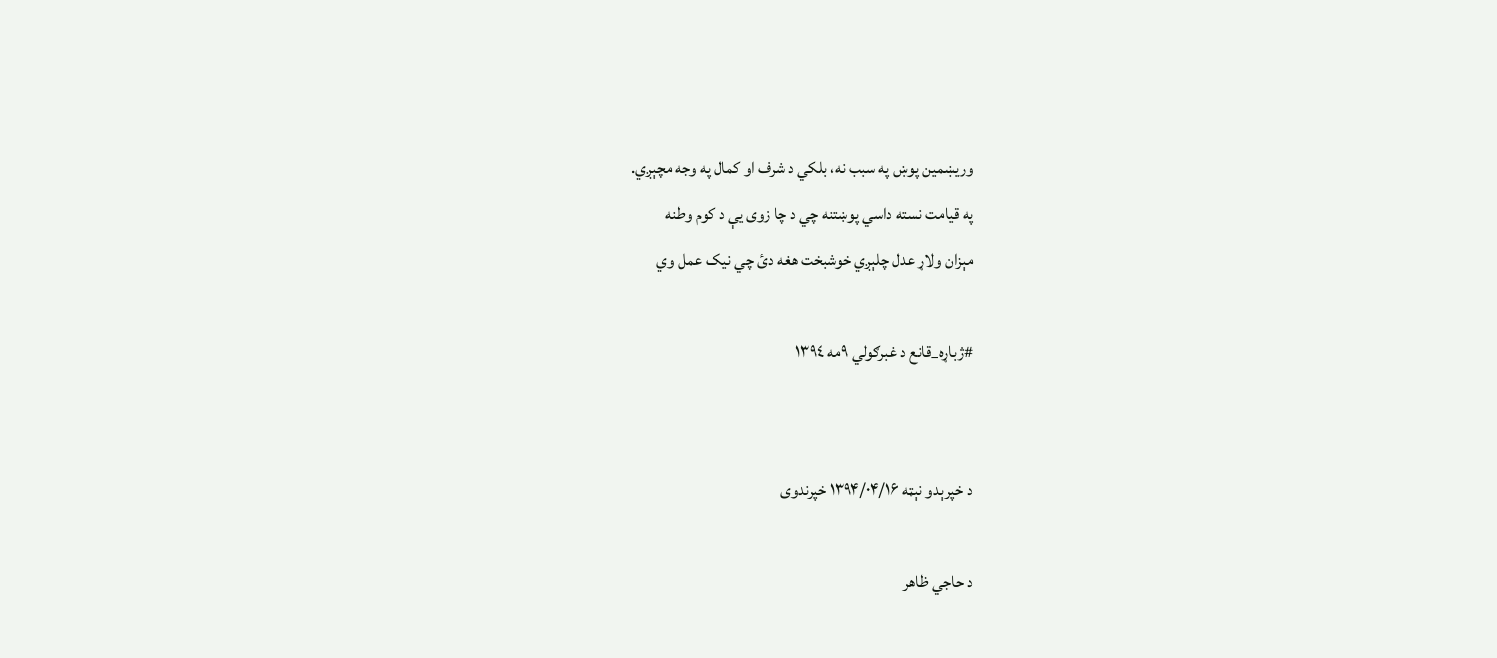وريښمين پوښ په سبب نه، بلکي د شرف او کمال په وجه مچېږي.
په قيامت نسته داسي پوښتنه چي د چا زوى يې د کوم وطنه
مېزان ولاړ عدل چلېږي خوشبخت هغه دئ چي نيک عمل وي

#ژباړه_قانع د غبرګولي ٩مه ١٣٩٤


د خپرېدو نېټه ۱۳۹۴/۰۴/۱۶ خپرندوی

د حاجي ظاهر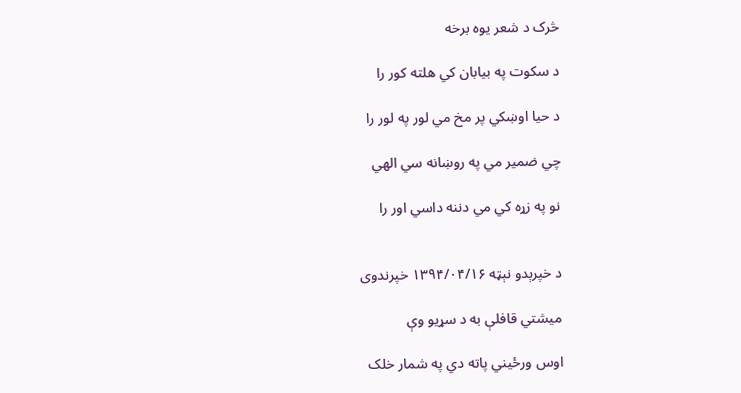څرک د شعر يوه برخه

د سکوت په بيابان کي هلته کور را

د حيا اوښکي پر مخ مي لور په لور را

چي ضمير مي په روښانه سي الهي

نو په زړه کي مي دننه داسي اور را


د خپرېدو نېټه ۱۳۹۴/۰۴/۱۶ خپرندوی

میشتي قافلې به د سړيو وې

اوس ورځیني پاته دي په شمار خلک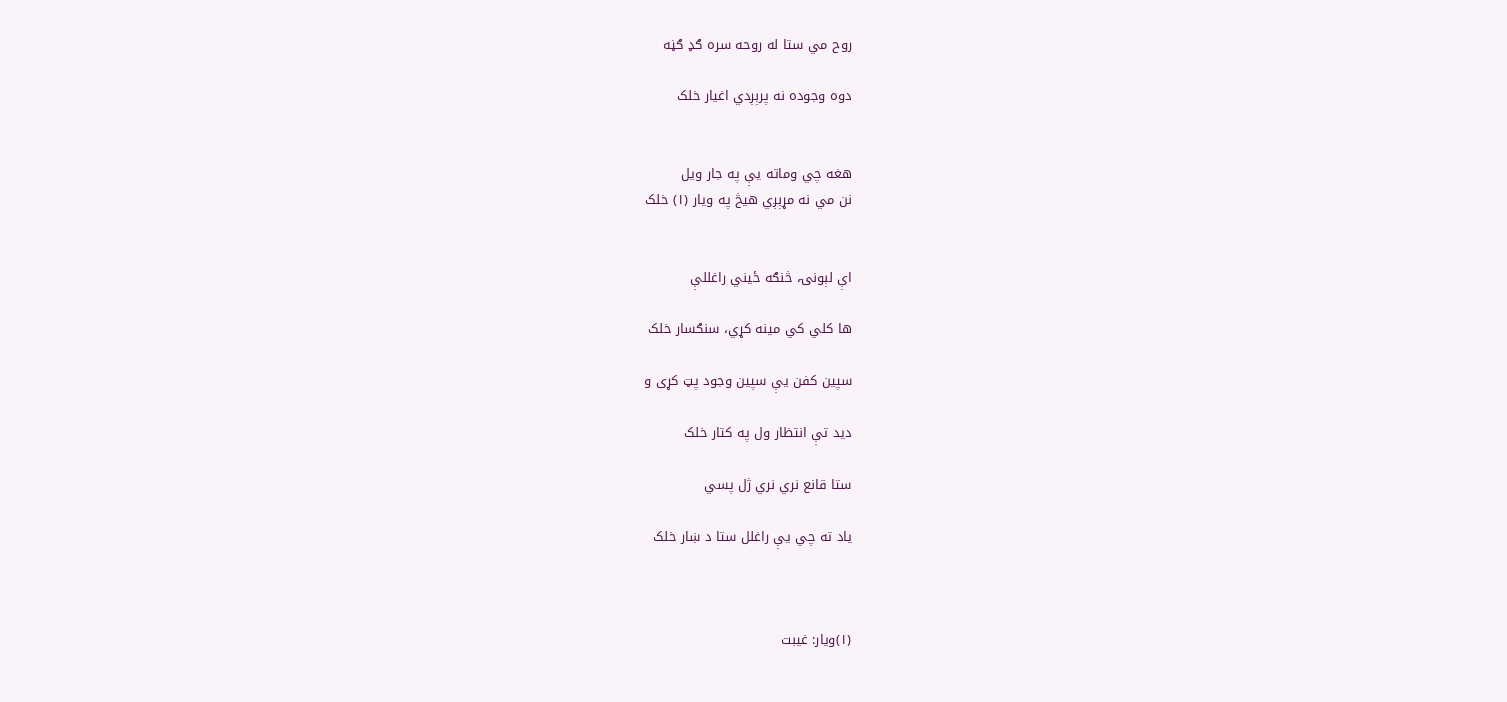روح مي ستا له روحه سره ګډ ګڼه

دوه وجوده نه پرېږدي اغیار خلک


هغه چي وماته یې په جار ویل
نن مي نه مړېږي هیڅ په ویار (١) خلک


اې لېونۍ، څنګه ځیني راغللې

ها کلي کي مینه کړي، سنګسار خلک

سپين کفن يې سپين وجود پټ کړى و

ديد تې انتظار ول په کتار خلک

ستا قانع نري نري ژل پسي

ياد ته چي يې راغلل ستا د ښار خلک



(١)ويار: غيبت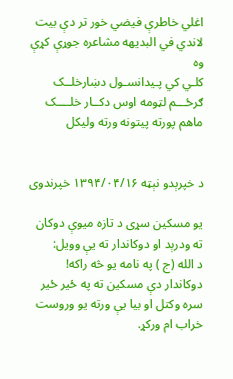اغلي خاطرې فيضي خور تر دې بيت لاندي في البديهه مشاعره جوړې کړې وه
کلـي کي پـیدانسـول دښارخلــک
ګرځـــم لټومه اوس دکــار خلــــک
ماهم پورته پيتونه ورته وليکل


د خپرېدو نېټه ۱۳۹۴/۰۴/۱۶ خپرندوی

يو مسکین سړی د تازه میوې دوکان ته ودرېد او دوکاندار ته یې وویل:
د الله (ج ) په نامه یو څه راکه!
دوکاندار دې مسکین ته په ځیر ځیر سره وکتل او بیا یې ورته یو وروست خراب ام ورکړ.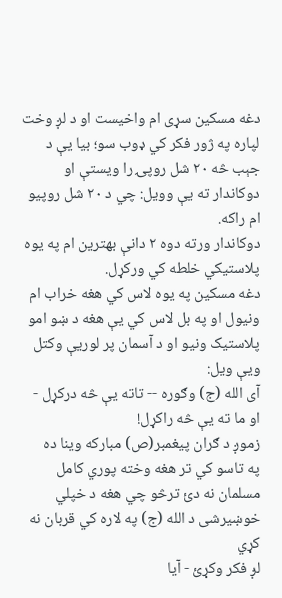دغه مسکین سړی ام واخیست او د لږ وخت لپاره په ژور فکر کي ډوب سو؛ بیا یې د جېب څه ۲۰ شل روپۍ را ویستې او دوکاندار ته یې وویل: چي د ۲۰ شل روپیو ام راکه.
دوکاندار ورته دوه ۲ دانې بهترین ام په یوه پلاستیکي خلطه کي ورکړل.
دغه مسکین په یوه لاس کي هغه خراب ام ونیول او په بل لاس کي یې هغه د ښو امو پلاستیک ونیو او د آسمان پر لوریې وکتل ويې ویل:
آی الله (ج) وګوره -- تاته یې څه درکړل - او ما ته یې څه راکړل!
زموږ د ګران پیغمبر(ص) مبارکه وينا ده
په تاسو کي تر هغه وخته پوري کامل مسلمان نه دئ ترڅو چي هغه د خپلي خوښيرشی د الله (ج) په لاره کي قربان نه کړي
لږ فکر وکړئ - آیا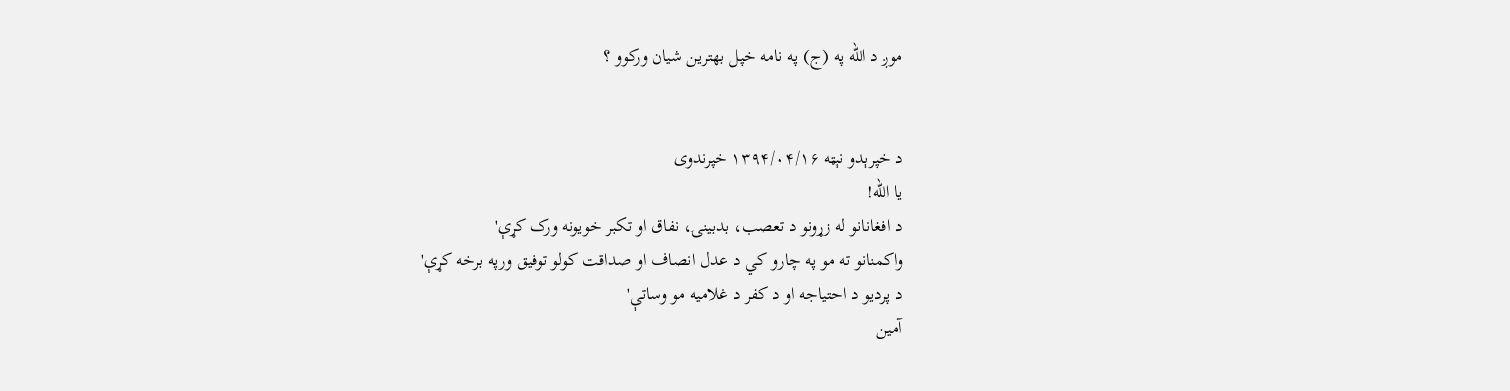موږ د الله په (ج) په نامه خپل بهترین شیان ورکوو ؟


د خپرېدو نېټه ۱۳۹۴/۰۴/۱۶ خپرندوی
یا الله!
د افغانانو له زړونو د تعصب، بدبینۍ، نفاق او تکبر خویونه ورک کړې'
واکمنانو ته مو په چارو کي د عدل انصاف او صداقت کولو توفیق ورپه برخه کړې'
د پردیو د احتیاجه او د کفر د غلامیه مو وساتې'
آمین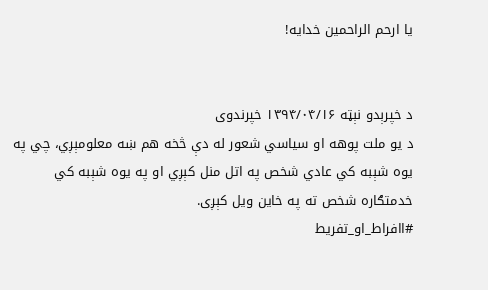یا ارحم الراحمین خدایه!


د خپرېدو نېټه ۱۳۹۴/۰۴/۱۶ خپرندوی
د یو ملت پوهه او سیاسي شعور له دې څخه هم ښه معلومېږي، چي په یوه شېبه کي عادي شخص په اتل منل کېږي او په یوه شېبه کي خدمتګاره شخص ته په خاین ویل کېږی.
#اافراط_او_تفریط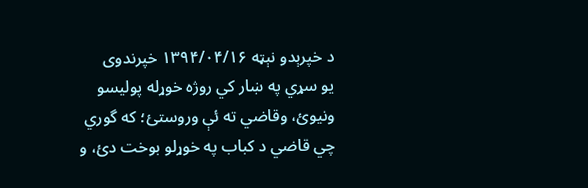د خپرېدو نېټه ۱۳۹۴/۰۴/۱۶ خپرندوی
يو سړي په ښار كي روژه خوړله پوليسو ونيوئ، وقاضي ته ئې وروستئ؛ كه گوري چي قاضي د كباب په خوړلو بوخت دئ، و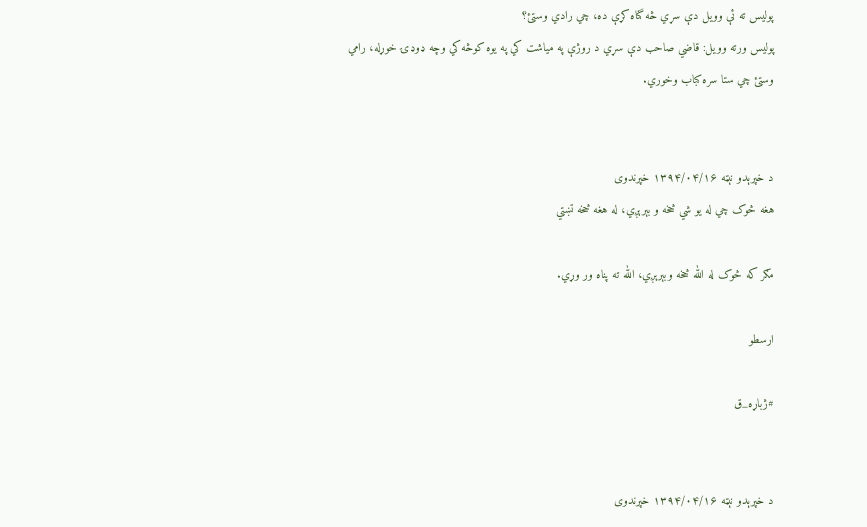پوليس ته ئې وويل دې سړي څه گناه كړې ده، چي رادي وستئ؟
پوليس ورته وويل: قاضي صاحب دې سړي د روژې په مياشت كي په يوه كوڅه كي وچه ډوډۍ خوړله، رامي وستئ چي ستا سره كباب وخوري.


د خپرېدو نېټه ۱۳۹۴/۰۴/۱۶ خپرندوی
هغه څوک چي له يو شي څخه و بېرېږي، له هغه څخه تښتي

مګر که څوک له الله څخه وبېرېږي، الله ته پناه ور وړي.

ارسطو

#ژباړه_ق


د خپرېدو نېټه ۱۳۹۴/۰۴/۱۶ خپرندوی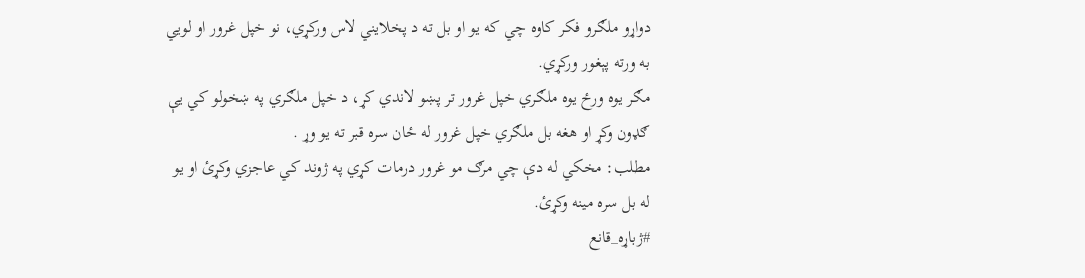دواړو ملګرو فکر کاوه چي که يو او بل ته د پخلايني لاس ورکړي، نو خپل غرور او لويي به ورته پېغور ورکړي.
مګر يوه ورځ يوه ملګري خپل غرور تر پښو لاندي کړ، د خپل ملګري په ښخولو کي يې ګډون وکړ او هغه بل ملګري خپل غرور له ځان سره قبر ته يو وړ .
مطلب: مخکي له دې چي مرګ مو غرور درمات کړي په ژوند کي عاجزي وکړئ او يو له بل سره مينه وکړئ.
#ژباړه_قانع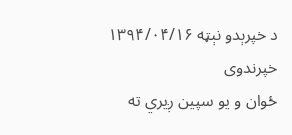د خپرېدو نېټه ۱۳۹۴/۰۴/۱۶ خپرندوی
ځوان و يو سپين ږيري ته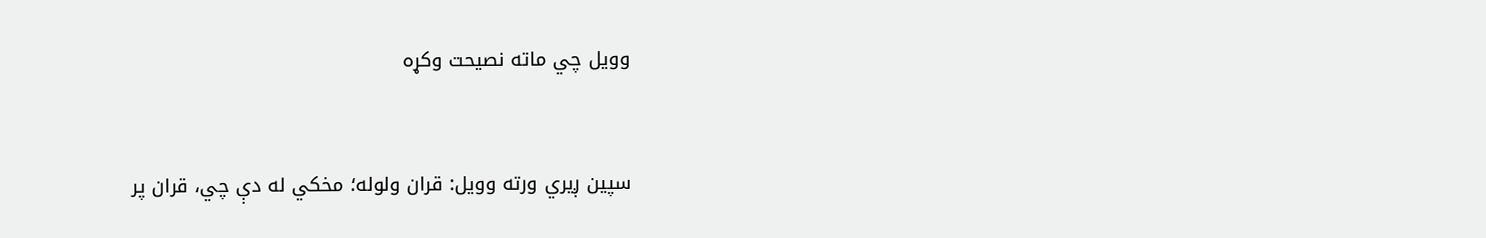وويل چي ماته نصيحت وکړه


سپين ږيري ورته وويل: قران ولوله؛ مخکي له دې چي، قران پر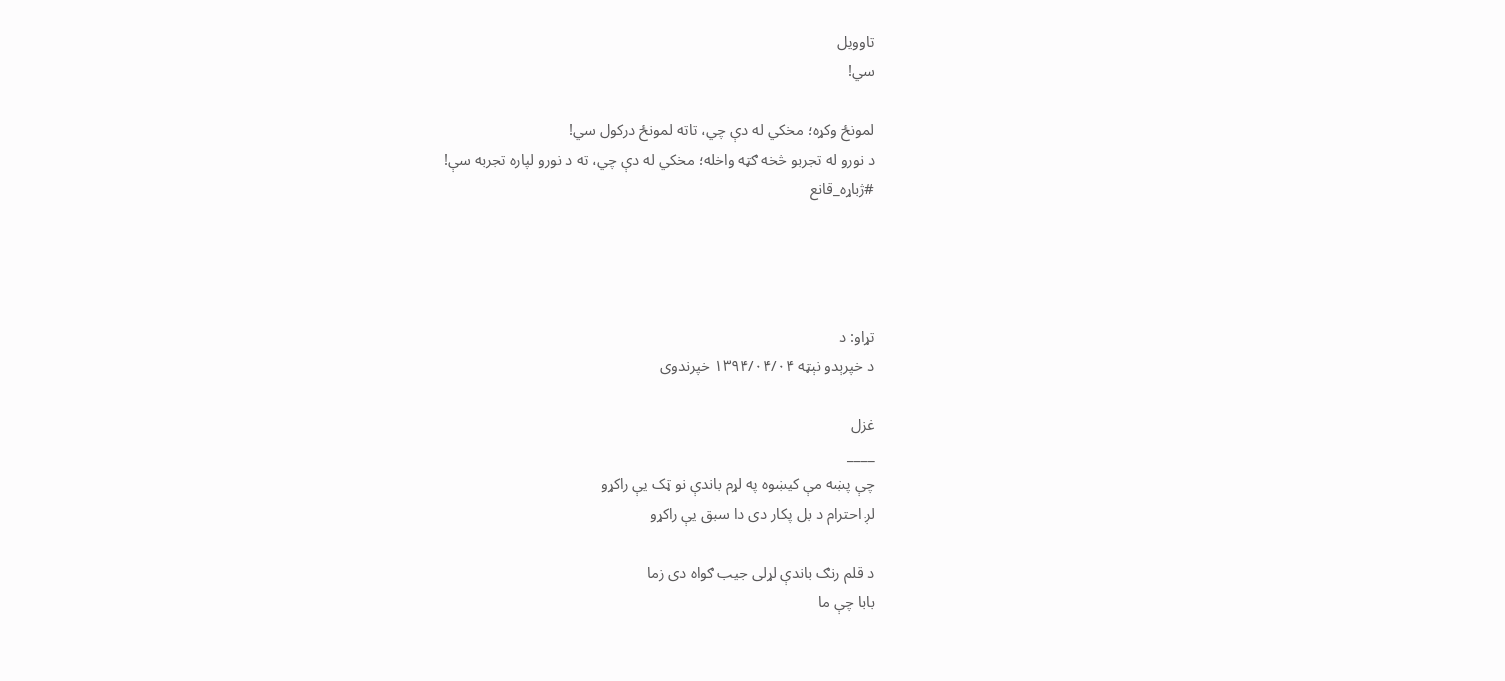تاوويل
سي!

لمونځ وکړه؛ مخکي له دې چي، تاته لمونځ درکول سي!
د نورو له تجربو څخه ګټه واخله؛ مخکي له دې چي، ته د نورو لپاره تجربه سې!
#ژباړه_قانع




تړاو: د
د خپرېدو نېټه ۱۳۹۴/۰۴/۰۴ خپرندوی

غزل
____
چې پښه مې کیښوه په لړم باندې نو ټک یې راکړو
لږ احترام د بل پکار دی دا سبق یې راکړو

د قلم رنګ باندې لړلی جیب ګواه دی زما
بابا چې ما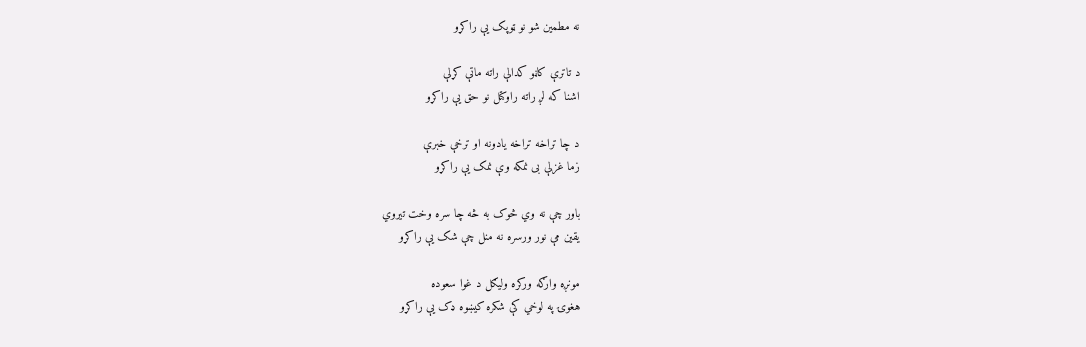نه مطمین شو نو ټوپک یې راکړو

د تاترې کاڼو کدالې راته ماتې کړلې
اشنا که لږ راته راوکتل نو حق یې راکړو

د چا تراخه تراخه یادونه او ترخې خبرې
زما غزلې بی نمکه وې نمک یې راکړو

باور چې نه وي څوک به څه چا سره وخت تیروي
یقین مې نور ورسره نه منل چې شک یې راکړو

مونږه وارګه ورکره ولیګل د غوا سعوده
هغوۍ په لوخي کې شکره کیښوه ډک یې راکړو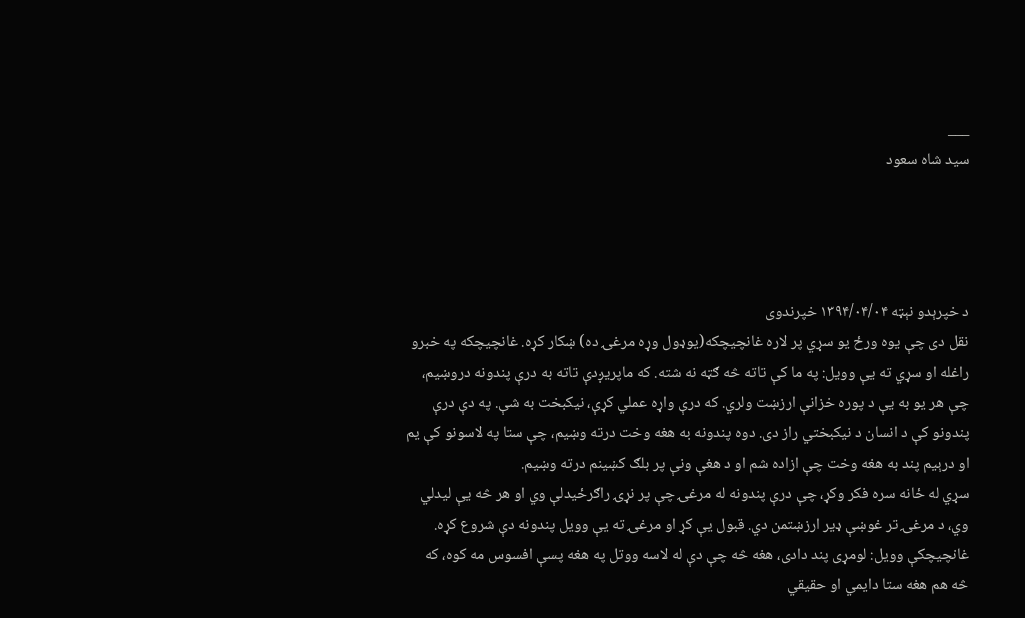___
سید شاه سعود




د خپرېدو نېټه ۱۳۹۴/۰۴/۰۴ خپرندوی
نقل دی چې یوه ورځ یو سړي پر لاره غانچیچکه(یوډول وړه مرغۍ ده) ښکار کړه. غانچیچکه په خبرو راغله او سړي ته یې وویل: په ما کې تاته څه ګټه نه شته. که ماپریږدې تاته به درې پندونه دروښیم، چې هر یو به یې د پوره خزانې ارزښت ولري. که درې واړه عملي کړې، نیکبخت به شې. په دې درې پندونو کې د انسان د نیکبختي راز دی. دوه پندونه به هغه وخت درته وښیم، چې ستا په لاسونو کې یم او درېیم پند به هغه وخت چې ازاده شم او د هغې ونې پر بلګ کښینم درته وښیم.
سړي له ځانه سره فکر وکړ، چې درې پندونه له مرغۍ چې پر نړۍ راګرځیدلې وي او هر څه یې لیدلي وي، د مرغۍ تر غوښې ډیر ارزښتمن دي. قبول یې کړ او مرغۍ ته یې وویل پندونه دې شروع کړه.
غانچیچکې وویل: لومړی پند دادی، هغه څه چې دې له لاسه ووتل په هغه پسې افسوس مه کوه، که څه هم هغه ستا دایمي او حقیقي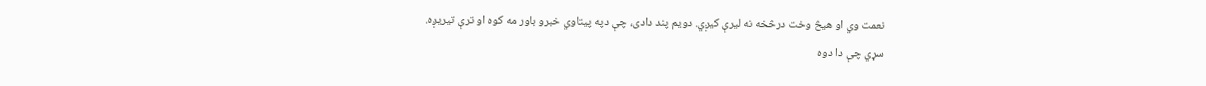نعمت وي او هیڅ وخت درڅخه نه لیرې کیږي. دویم پند دادی، چې دپه پیتاوي خبرو باور مه کوه او ترې تیریږه.
سړي چې دا دوه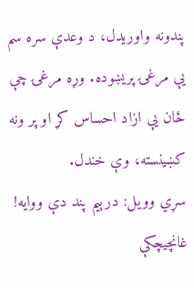پندونه واوریدل، د وعدې سره سم یې مرغۍ پریښوده. وړه مرغۍ چې ځان یې ازاد احساس کړ او پر ونه کښینسته، وې خندل.
سړي وویل: درېیم پند دې ووایه! غانچیچکې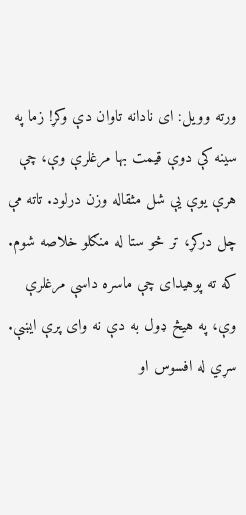ورته وویل: ای نادانه تاوان دې وکړ! زما په سینه کې دوې قیمت بها مرغلرې وې، چې هرې یوې یې شل مثقاله وزن درلود. تاته مې چل درکړ، تر څو ستا له منګلو خلاصه شوم. که ته پوهیدای چې ماسره داسې مرغلرې وې، په هیڅ ډول به دې نه وای پرې ایښې.
سړي له افسوس او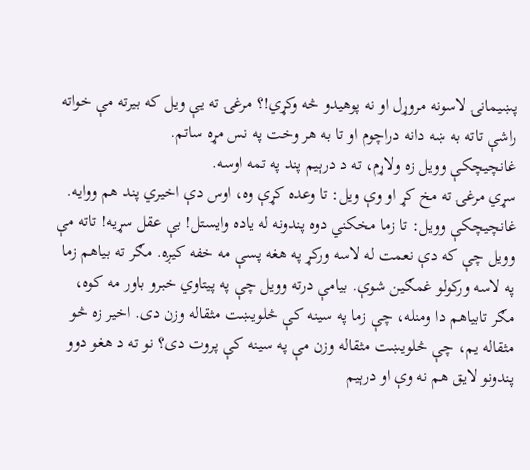پښیمانۍ لاسونه مروړل او نه پوهیدو څه وکړي!؟ مرغۍ ته یې ویل که بیرته مې خواته راشې تاته به ښه دانه دراچوم او تا به هر وخت په نس مړه ساتم.
غانچیچکې وویل زه ولاړم، ته د درېیم پند په تمه اوسه.
سړي مرغۍ ته مخ کړ او وې ویل: تا وعده کړې وه، اوس دې اخیري پند هم ووایه.
غانچیچکې وویل: تا زما مخکني دوه پندونه له یاده وایستل! بې عقل سړیه! تاته مې وویل چې که دې نعمت له لاسه ورکړ په هغه پسې مه خفه کیږه. مګر ته بیاهم زما په لاسه ورکولو غمګین شوې. بیامې درته وویل چې په پیتاوي خبرو باور مه کوه، مګر تابیاهم دا ومنله، چې زما په سینه کې څلویښت مثقاله وزن دی. اخیر زه څو مثقاله یم، چې څلویښت مثقاله وزن مې په سینه کې پروت دی؟ نو ته د هغو دوو پندونو لایق هم نه وې او درېیم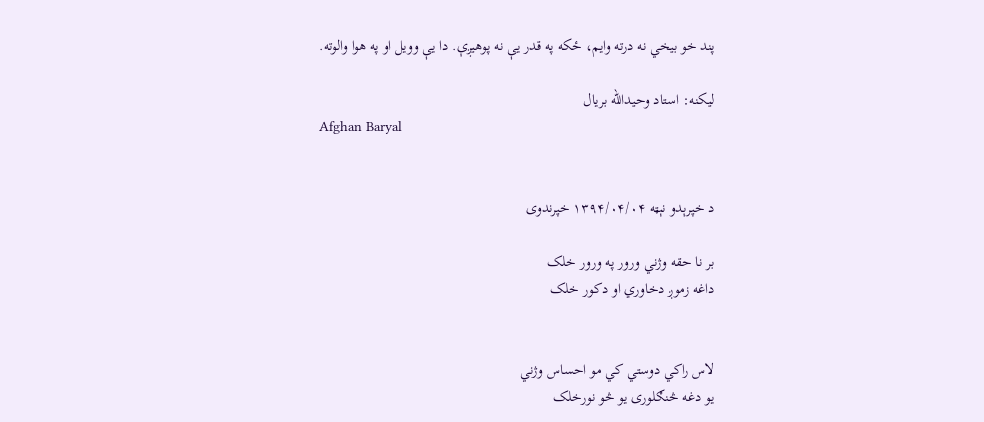پند خو بیخي نه درته وایم، ځکه په قدر یې نه پوهیږې. دا یې وویل او په هوا والوته.

ليکنه: استاد وحيدالله بريال
Afghan Baryal


د خپرېدو نېټه ۱۳۹۴/۰۴/۰۴ خپرندوی

بر نا حقه وژني ورور په ورور خلک
داغه زموږ دخاوري او دکور خلک


لاس راکي دوستي کي مو احساس وژني
یو دغه څنګلوری یو څو نورخلک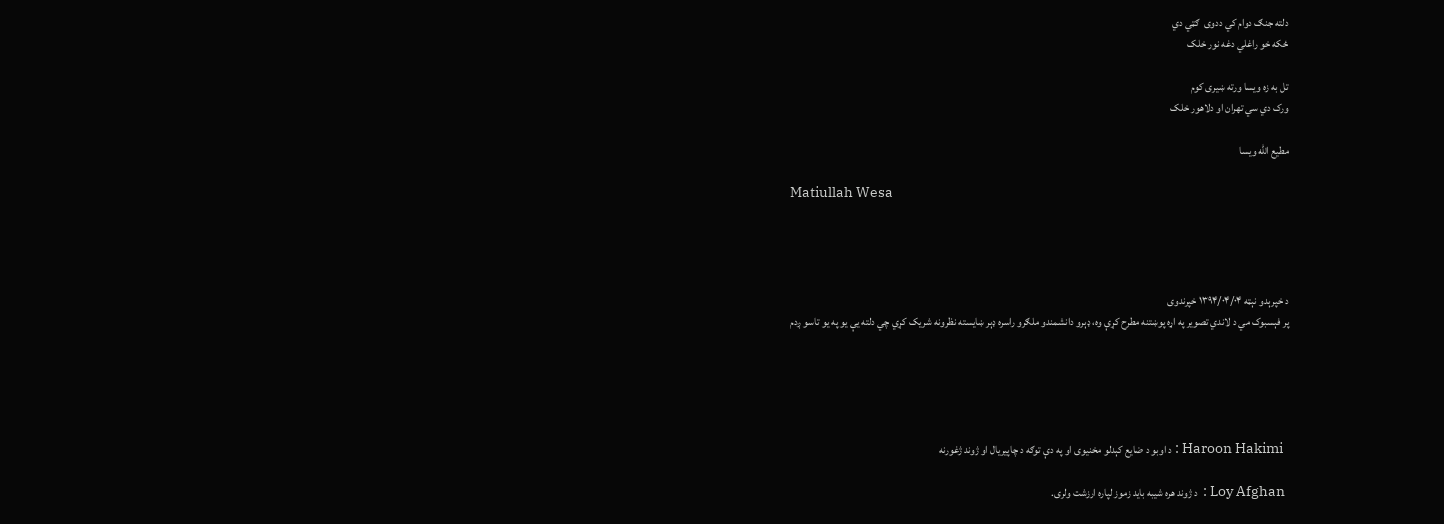دلته جنګ دوام کي ددوى  ګټي دي
ځکه خو راغلي دغه نور خلک

تل به زه ویسا ورته ښیرى کوم
ورک دي سي تهران او دلاهور خلک

مطيع الله ويسا

Matiullah Wesa




د خپرېدو نېټه ۱۳۹۴/۰۴/۰۴ خپرندوی
پر فېسبوک مي د لاندي تصوير په اړه پوښتنه مطرح کړې وه، ډېرو دانشمندو ملګرو راسره ډېر ښايسته نظرونه شريک کړي چي دلته يې يو په يو تاسو ږدم





  Haroon Hakimi : د اوبو د ضایع کېدلو مخنیوی او په دې توګه د چاپیریال او ژوند ژغورنه

 Loy Afghan :  د ژوند هره شیبه باید زموز لپاره ارزشت ولری.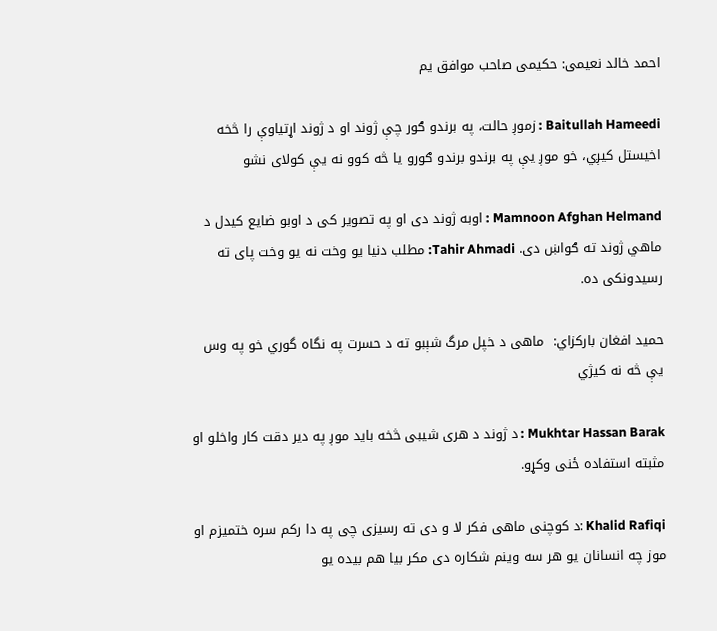احمد خالد نعیمی: حکیمی صاحب موافق یم

Baitullah Hameedi : زموږ حالت، په برندو ګور چې ژوند او د ژوند اړتیاوې را څخه اخیستل کیږي، خو موږ یې په برندو برندو ګورو یا څه کوو نه یې کولای نشو

Mamnoon Afghan Helmand : اوبه ژوند دی او په تصویر کی د اوبو ضایع کیدل د ماهي ژوند ته ګواښ دی. Tahir Ahmadi: مطلب دنیا یو وخت نه یو وخت پای ته رسیدونکی ده.

حميد افغان باركزاي:  ماهى د خپل مرگ شېبو ته د حسرت په نگاه گوري خو په وس يې څه نه كيژي

Mukhtar Hassan Barak : د ژوند د هری شیبی څخه باید موږ په دیر دقت کار واخلو او مثبته استفاده ځنی وکړو.

Khalid Rafiqi :د کوچنی ماهی فکر لا و دی ته رسیزی چی په دا رکم سره ختمیزم او موز چه انسانان یو هر سه وینم شکاره دی مکر بیا هم بیده یو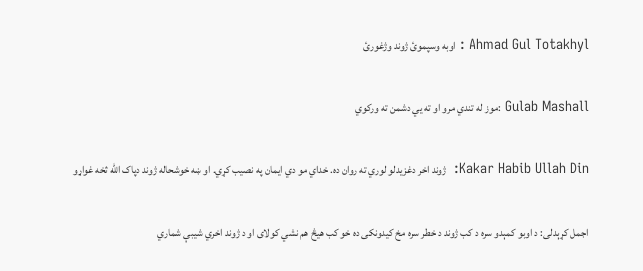Ahmad Gul Totakhyl : اوبه وسپموئ ژوند وژغورئ

Gulab Mashall :موز له تندي مرو او ته يي دشمن ته وركوي

Kakar Habib Ullah Din:  ژوند اخر دغزيدلو لوري ته روان ده. خداي مو دي ايمان په نصيب کړي. او ښه خوشحاله ژوند دپاک الله ثخه غواړو

اجمل کړېدلی: د اوبو کمېدو سره د کب ژوند د خطر سره مخ کیدونکی ده خو کب هیڅ هم نشي کولای او د ژوند اخري شیبې شماري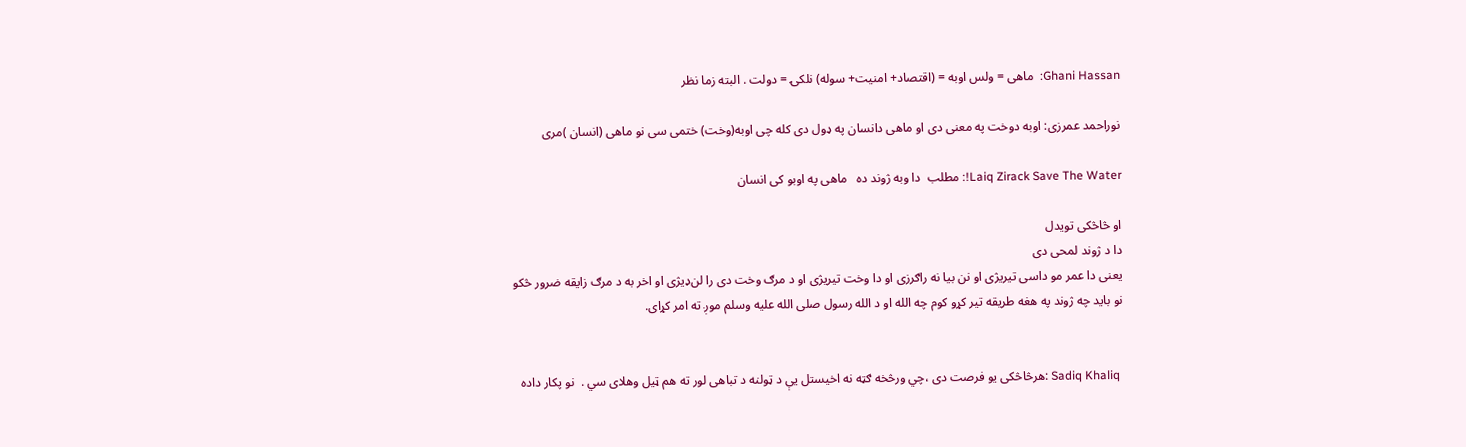Ghani Hassan:  ماهی = ولس اوبه = (اقتصاد+ امنیت+ سوله) نلکۍ = دولت . البته زما نظر

نوراحمد عمرزی: اوبه دوخت په معنی دی او ماهی دانسان په ډول دی کله چی اوبه(وخت) ختمی سی نو ماهی (انسان )مری

Laiq Zirack Save The Water!: مطلب  دا وبه ژوند ده   ماهی په اوبو کی انسان

او څاڅکی تویدل
دا د ژوند لمحی دی
یعنی دا عمر مو داسی تیریژی او نن بیا نه راګرزی او دا وخت تیریژی او د مرګ وخت دی را لن‌‌‌‌‌‌ډيژی او اخر به د مرګ زایقه ضرور څکو
نو باید چه ژوند په هغه طریقه تیر کړو کوم چه الله او د الله رسول صلی الله علیه وسلم موږ ته امر کړای.


 Sadiq Khaliq :هرڅاڅکی یو فرصت دی ،چي ورڅخه ګټه نه اخیستل یې د ټولنه د تباهی لور ته هم ټیل وهلای سي .  نو پکار داده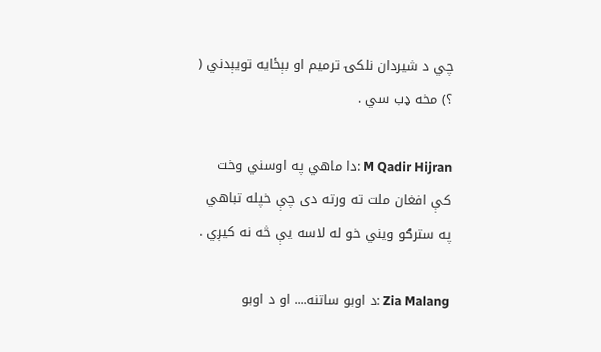چي د شیردان نلکۍ ترمیم او بېځایه تویېدني ( ؟) مخه ډب سي .

M Qadir Hijran :دا ماهي په اوسني وخت کې افغان ملت ته ورته دی چې خپله تباهي په سترګو ویني خو له لاسه یې څه نه کیږي .

Zia Malang :د اوبو ساتنه.... او د اوبو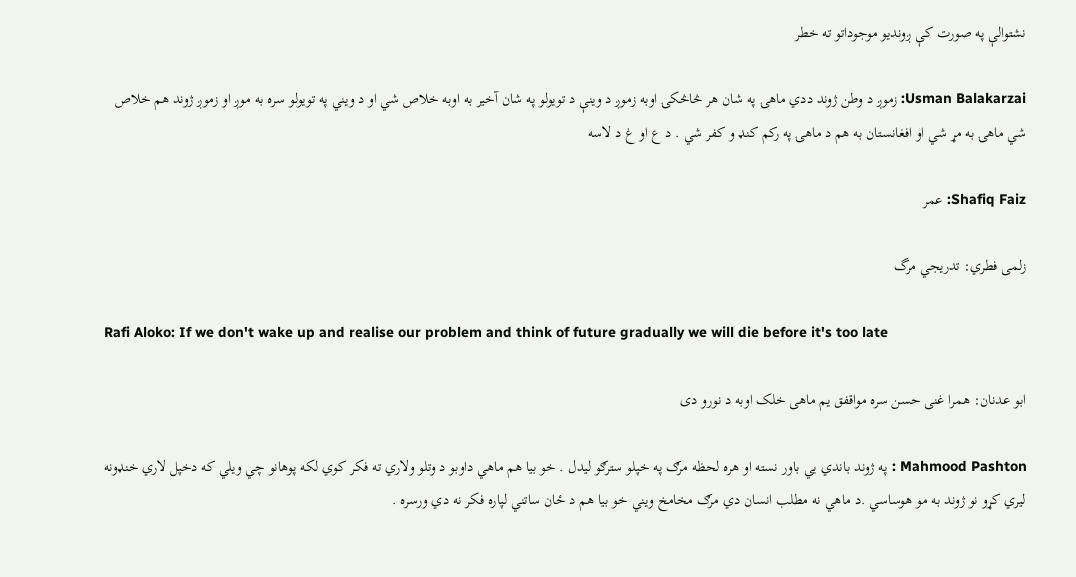نشتوالې په صورت کې ږونديو موجوداتو ته خطر

Usman Balakarzai: زموږ د وطن ژوند ددي ماهۍ په شان هر څاڅکۍ اوبه زموږ د وينې د تويولو په شان آخير به اوبه خلاص شي او د ويني په تويولو سره به موږ او زموږ ژوند هم خلاص شي ماهۍ به مړ شي او افغانستان به هم د ماهۍ په رکم کنډ و کفر شي . د ع او غ د لاسه

Shafiq Faiz: عمر

زلمی فطري: تدريجي مرگ

Rafi Aloko: If we don't wake up and realise our problem and think of future gradually we will die before it's too late

ابو عدنان: همرا غنی حسن سره مواقفق یم ماهی خلک اوبه د نورو دی

Mahmood Pashton : په ژوند باندي يي باور نسته او هره لحظه مرګ په خپلو سترګو ليدل . خو بيا هم ماهي داوبو د وتلو ولاري ته فکر کوي لکه پوهانو چي ويلي که دخپل لاري خنډونه ليري کړو نو ژوند به مو هوساسي .د ماهي نه مطلب انسان دي مرګ مخامخ ويني خو بيا هم د ځان ساتني لپاره فکر نه دي ورسره .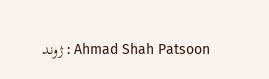Ahmad Shah Patsoon : ژوند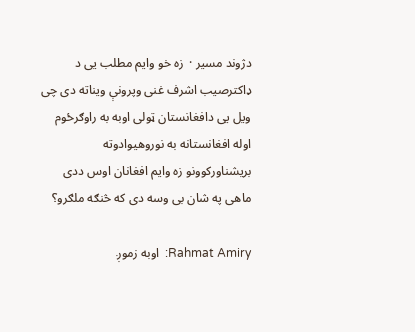دژوند مسیر ·  زه خو وایم مطلب یی د ډاکترصیب اشرف غنی وپرونې ویناته دی چی ویل یی دافغانستان ټولی اوبه به راوګرځوم اوله افغانستانه به نوروهیوادوته بریشناورکوونو زه وایم افغانان اوس ددی ماهی په شان بی وسه دی که څنګه ملګرو؟

Rahmat Amiry:  اوبه زموږ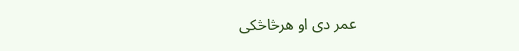عمر دی او هرڅاڅکی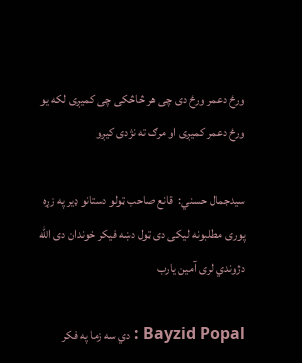ورځ دعمر ورځ دی چی هر څاڅکی چی کمیږی لکه یو ورځ دعمر کمیږی او مرګ ته نژدی کیږو

سيدجمال حسني:  قانع صاحب ټولو دستانو ډیر په زړه پوری مطلبونه لیکی دی ټول دښه فیکر خوندان دی الله دژوندي لری آمین یارب

Bayzid Popal : دي سه زما په فكر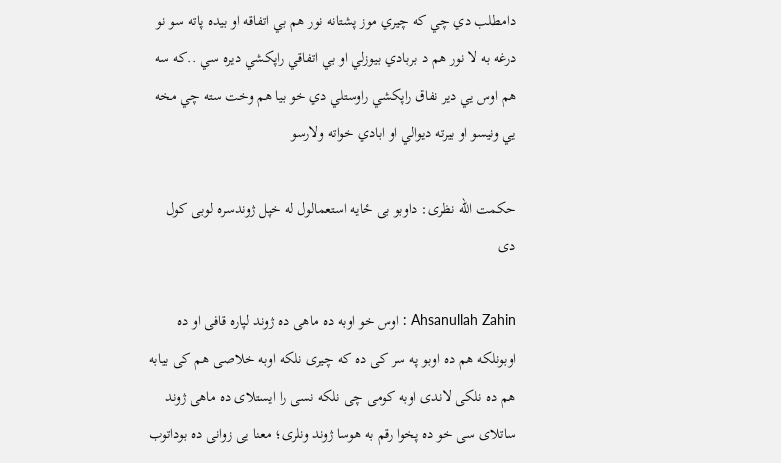دامطلب دي چي كه چيري موز پشتانه نور هم بي اتفاقه او بيده پاته سو نو درغه به لا نور هم د بربادي بيوزلي او بي اتفاقي راپكشي ديره سي ..كه سه هم اوس يي دير نفاق راپكشي راوستلي دي خو بيا هم وخت سته چي مخه يي ونيسو او بيرته ديوالي او ابادي خواته ولارسو

حکمت الله نظری: داوبو بی ځایه استعمالول له خپل ژوندسره لوبی کول دی

Ahsanullah Zahin : اوس خو اوبه ده ماهی ده ژوند لپاره قافی او ده اوبونلکه هم ده اوبو په سر کی ده که چیری نلکه اوبه خلاصی هم کی بیابه هم ده نلکی لاندی اوبه کومی چی نلکه نسی را ایستلای ده ماهی ژوند ساتلای سی خو ده پخوا رقم به هوسا ژوند ونلری؛ معنا یی زوانی ده بوداتوب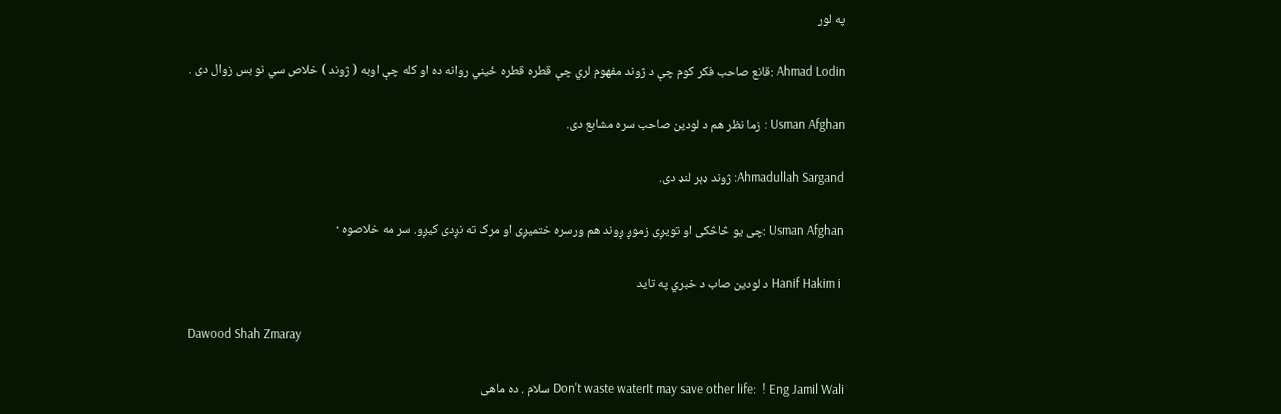په لور

Ahmad Lodin :قانع صاحب فکر کوم چې د ژوند مفهوم لري چې قطره قطره ځيني روانه ده او کله چې اوبه ( ژوند ) خلاص سي نو بس زوال دی .

Usman Afghan : زما نظر هم د لودین صاحب سره مشابع دی.

Ahmadullah Sargand: ژوند ډېر لنډ دی.

Usman Afghan :چی یو څاڅکی او تویږی زموږ ږوند هم ورسره ختمیږی او مرک ته نږدی کیږو. سر مه خلاصوه ·

 Hanif Hakim i د لودین صاب د خبري په تاید

Dawood Shah Zmaray

Don't waste waterIt may save other life:  ! Eng Jamil Wali سلام . ده ماهی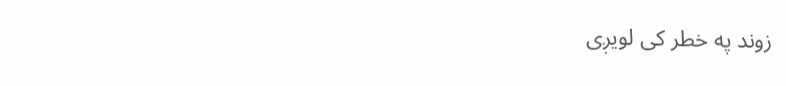زوند په خطر کی لویږی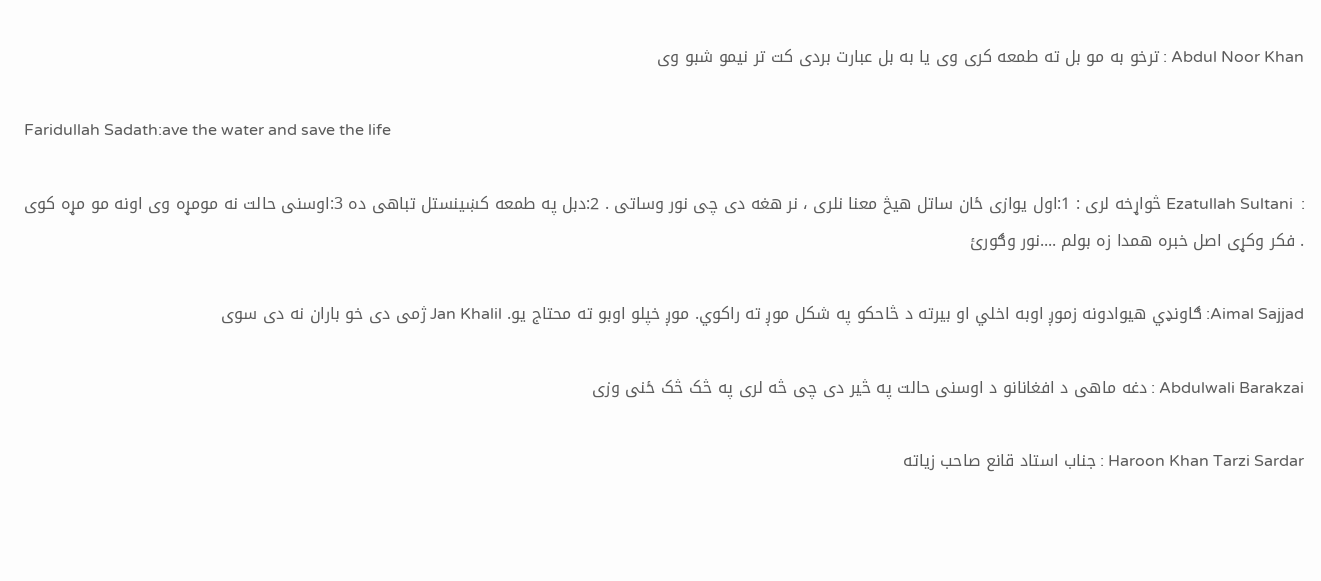Abdul Noor Khan : ترخو به مو بل ته طمعه كرى وى يا به بل عبارت بردى كت تر نيمو شبو وى

Faridullah Sadath:ave the water and save the life

:  Ezatullah Sultani څواړخه لری : 1:اول یوازی ځان ساتل هیڅ معنا نلری ، نر هغه دی چی نور وساتی . 2:دبل په طمعه کښینستل تباهی ده 3:اوسنی حالت نه مومړه وی اونه مو مړه کوی . فکر وکړی اصل خبره همدا زه بولم ....نور وګورئ

Aimal Sajjad: ګاونډي هیوادونه زموږ اوبه اخلي او بیرته د څاحکو په شکل موږ ته راکوي. موږ خپلو اوبو ته محتاج یو. Jan Khalil ژمی دی خو باران نه دی سوی

Abdulwali Barakzai : دغه ماهی د افغانانو د اوسنی حالت په څیر دی چی څه لری په څک څک ځنی وزی

Haroon Khan Tarzi Sardar : جناب استاد قانع صاحب زیاته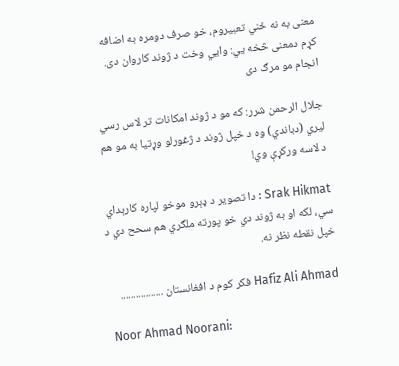معنی به نه ځني تعبیروم، خو صرف دومره به اضافه کړم دمعنی څخه یي: وایي وخت د ژوند کاروان دی. انجام مو مرګ دی

جلال الرحمن شرر: که مو د ژوند امکانات تر لاس رسي لیري (دباندي) وه د خپل ژوند د ژغورلو وړتیا به مو هم د لاسه ورکړې وي!

Srak Hikmat : دا تصوير د ډېرو موخو لپاره کارېداي سي، لکه او به ژوند دي خو پورته ملګري هم سحح دي د خپل نقطه نظر نه.

Hafiz Ali Ahmad فکر کوم د افغانستان .................

Noor Ahmad Noorani: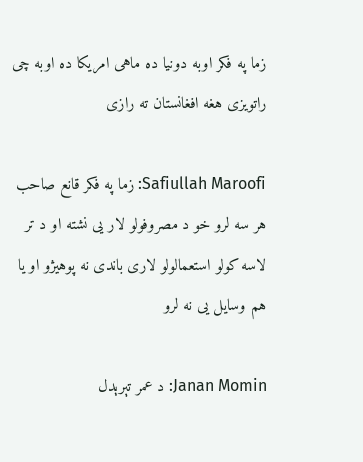زما په فکر اوبه دونیا ده ماهی امریکا ده اوبه چی راتویزی هغه افغانستان ته رازی

Safiullah Maroofi: زما په فکر قانع صاحب هر سه لرو خو د مصروفولو لار یی نشته او د تر لاسه کولو استعمالولو لاری باندی نه پوهیژو او یا هم وسایل یی نه لرو

Janan Momin: د عمر تېرېدل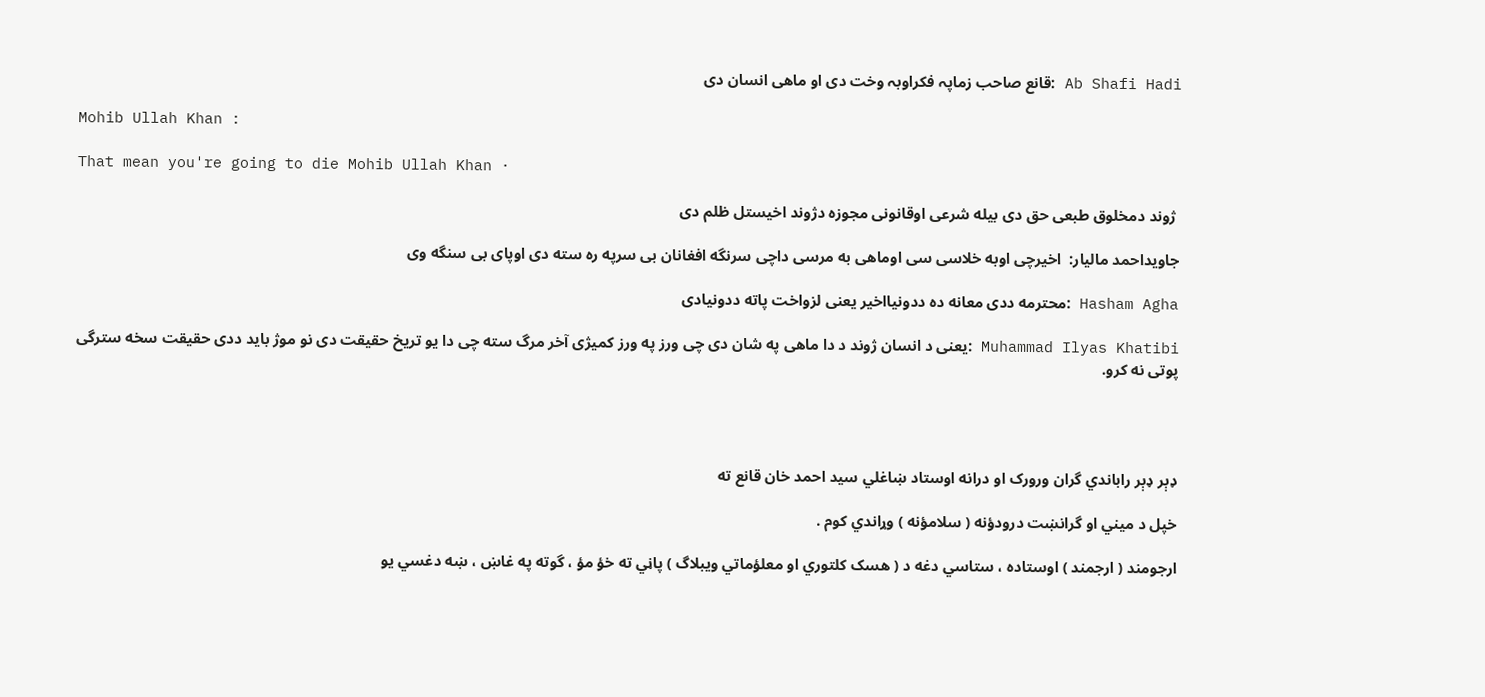Ab Shafi Hadi :قانع صاحب زماپہ فکراوبہ وخت دی او ماھی انسان دی

Mohib Ullah Khan :

That mean you're going to die Mohib Ullah Khan ·

 ژوند دمخلوق طبعی حق دی بیله شرعی اوقانونی مجوزه دژوند اخیستل ظلم دی

جاويداحمد ماليار:  اخیرچی اوبه خلاسی سی اوماهی به مرسی داچی سرنگه افغانان بی سرپه ره سته دی اوپای بی سنگه وی

Hasham Agha :محترمه ددی معانه ده ددونیااخیر یعنی لزواخت پاته ددونیادی

Muhammad Ilyas Khatibi :یعنی د انسان ژوند د دا ماهی په شان دی چی ورز په ورز کمیژی آخر مرگ سته چی دا یو تریخ حقیقت دی نو موژ باید ددی حقیقت سخه سترگی پوتی نه کرو.




ډېر ډېر راباندي گران ورورک او درانه اوستاد ښاغلي سيد احمد خان قانع ته

خپل د ميني او گرانښت درودؤنه ( سلامؤنه ) وړاندي کوم .

ارجومند ( ارجمند ) اوستاده ، ستاسي دغه د ( هسک کلتوري او معلؤماتي ويبلاگ ) پاڼي ته خؤ مؤ ، گوته په غاښ ، ښه دغسي يو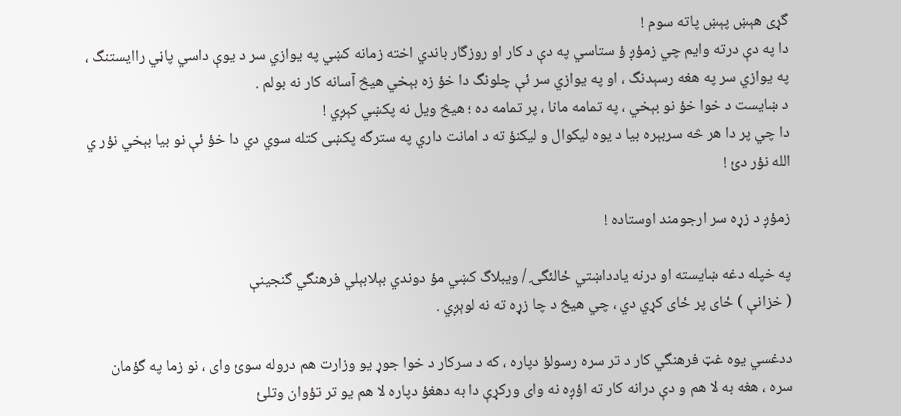گړی هېښ پېښ پاته سوم !
دا په دې درته وايم چي زمؤږ ؤ ستاسي په دې د کار او روزگار باندي اخته زمانه کښي په يوازي سر د يوې داسي پاڼي راايستنگ ، په يوازي سر په هغه رسېدنگ ، او په يوازي سر ئې چلونگ دا خؤ زه بېخي هيڅ آسانه کار نه بولم .
د ښايست د خوا خؤ نو بېخي ، په تمامه مانا ، پر تمامه ده ؛ هيڅ ويل نه پکښي کېږي !
دا چي پر دا هر څه سربېره بيا د يوه ليکوال و ليکنؤ ته د امانت داري په سترگه پکښی کتله سوي دي دا خؤ ئې نو بيا بېخي نؤر ي الله نؤر دئ !

زمؤږ د زړه سر ارجومند اوستاده !

په خپله دغه ښايسته او درنه يادداښتي ځالئگۍ / ويبلاگ کښي مؤ دوندي بېلابېلي فرهنگي گنجينې
( خزانې ) ځای پر ځای کړي دي ، چي هيڅ د چا زړه ته نه لوېږي .

ددغسي يوه غټ فرهنگي کار د تر سره رسولؤ دپاره ، که د سرکار د خوا جوړ يو وزارت هم دروله سوئ وای ، نو زما په گؤمان سره ، هغه به لا هم و دې درانه کار ته اؤږه نه وای ورکړې دا به دهغؤ دپاره لا هم يو تر تؤوان وتلئ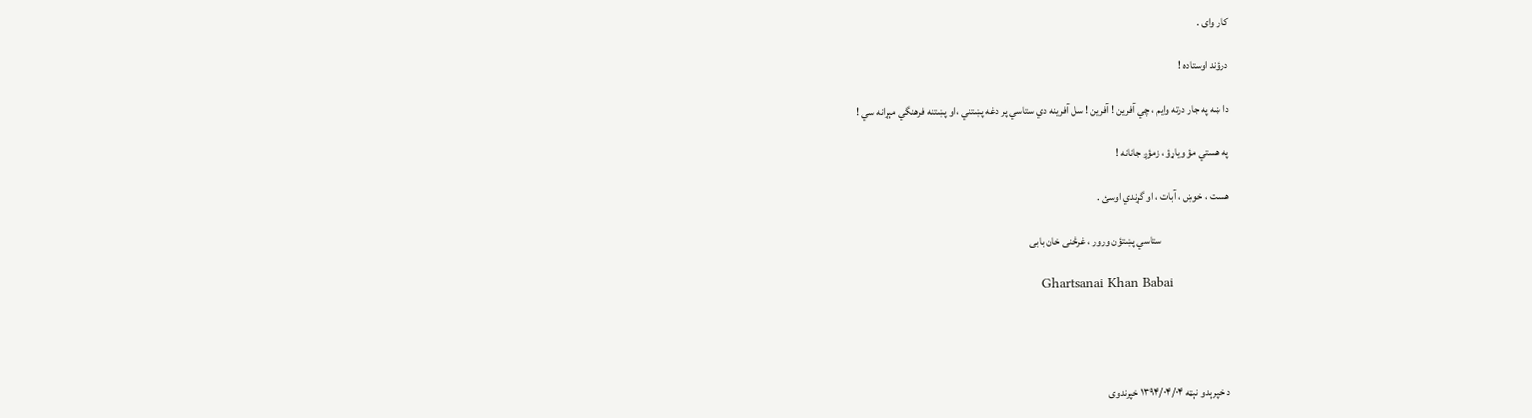کار وای .

درؤند اوستاده !

دا ښه په جار درته وايم ، چي آفرين ! آفرين ! سل آفرينه دي ستاسي پر دغه پښتني ،او پښتنه فرهنگي مېړانه سي !

په هستي مؤ وياړؤ ، زمؤږ جانانه !

هست ، خوښ ، آبات ، او گړندي اوسئ .

                                ستاسي پښتؤن ورور ، غرڅنی خان بابی

                                              Ghartsanai Khan Babai




د خپرېدو نېټه ۱۳۹۴/۰۴/۰۴ خپرندوی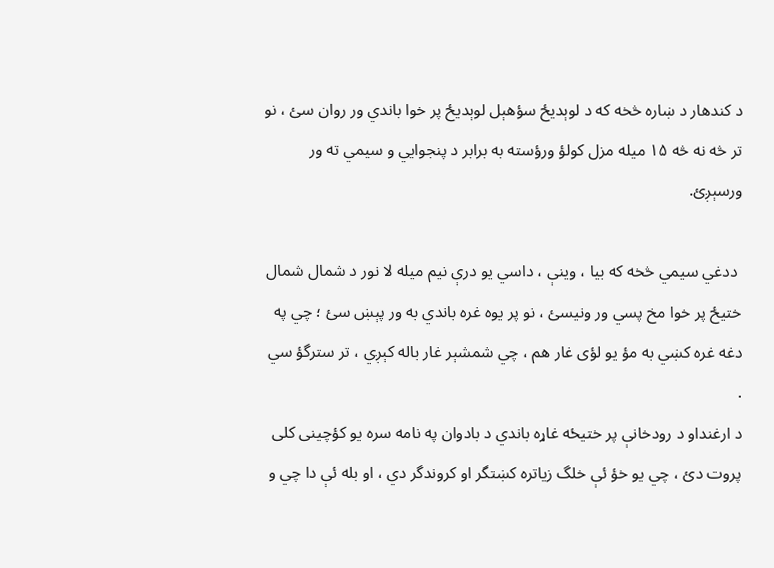د کندهار د ښاره څخه که د لوېديځ سؤهېل لوېديځ پر خوا باندي ور روان سئ ، نو تر څه نه څه ۱۵ ميله مزل کولؤ ورؤسته به برابر د پنجوايي و سيمي ته ور ورسېږئ.

 ددغي سيمي څخه که بيا ، وينې ، داسي يو درې نيم ميله لا نور د شمال شمال ختيځ پر خوا مخ پسي ور ونيسئ ، نو پر يوه غره باندي به ور پېښ سئ ؛ چي په دغه غره کښي به مؤ يو لؤی غار هم ، چي شمشېر غار باله کېږي ، تر سترگؤ سي .
د ارغنداو د رودخانې پر ختيځه غاړه باندي د بادوان په نامه سره يو کؤچينی کلی پروت دئ ، چي يو خؤ ئې خلگ زياتره کښتگر او کروندگر دي ، او بله ئې دا چي و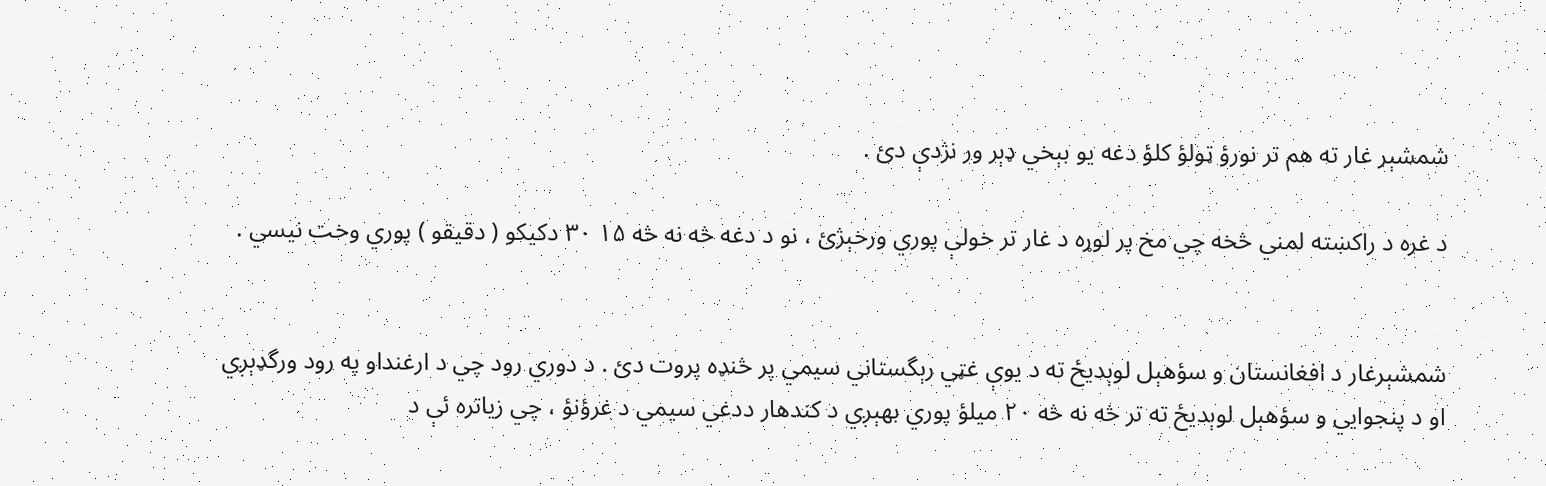شمشېر غار ته هم تر نورؤ ټولؤ کلؤ دغه يو بېخي ډېر ور نژدې دئ .

د غره د راکښته لمني څخه چي مخ پر لوړه د غار تر خولې پوري ورخېژئ ، نو د دغه څه نه څه ۱۵ ۳۰ دکيکو ( دقيقو ) پوري وخت نيسي .


شمشېرغار د افغانستان و سؤهېل لوېديځ ته د يوې غټي رېگستاني سيمي پر څنډه پروت دئ . د دوري رود چي د ارغنداو په رود ورگډېږي او د پنجوايي و سؤهېل لوېديځ ته تر څه نه څه ۲۰ ميلؤ پوري بهېږي د کندهار ددغي سيمي د غرؤنؤ ، چي زياتره ئې د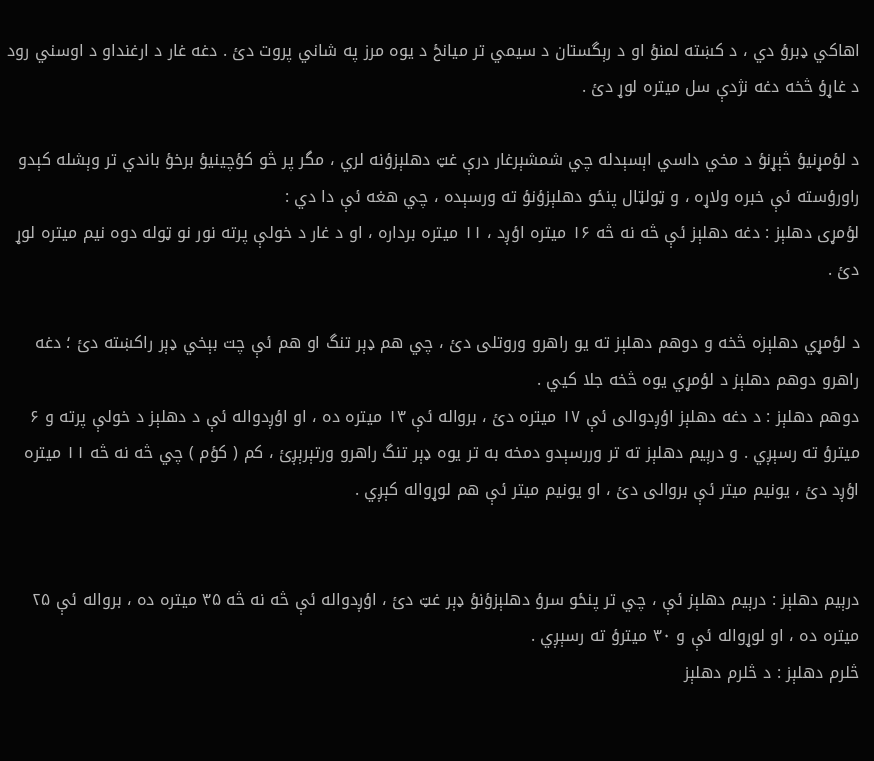اهاکي ډبرؤ دي ، د کښته لمنؤ او د رېگستان د سيمي تر ميانځ د يوه مرز په شاني پروت دئ . دغه غار د ارغنداو د اوسني رود د غاړؤ څخه دغه نژدې سل ميتره لوړ دئ .

د لؤمړنيؤ څېړنؤ د مخي داسي اېسېدله چي شمشېرغار درې غټ دهلېزؤنه لري ، مگر پر څو کؤچينيؤ برخؤ باندي تر وېشله کېدو راورؤسته ئې خبره ولاړه ، و ټولټال پنځو دهلېزؤنؤ ته ورسېده ، چي هغه ئې دا دي :
لؤمړی دهلېز : دغه دهلېز ئې څه نه څه ۱۶ ميتره اؤږد ، ۱۱ ميتره برداره ، او د غار د خولې پرته نور نو ټوله دوه نيم ميتره لوړ دئ .

د لؤمړي دهلېزه څخه و دوهم دهلېز ته يو راهرو وروتلی دئ ، چي هم ډېر تنگ او هم ئې چت بېخي ډېر راکښته دئ ؛ دغه راهرو دوهم دهلېز د لؤمړي يوه څخه جلا کيي .
دوهم دهلېز : د دغه دهلېز اؤږدوالی ئې ۱۷ ميتره دئ ، برواله ئې ۱۳ ميتره ده ، او اؤږدواله ئې د دهلېز د خولې پرته و ۶ ميترؤ ته رسېږي . و درېيم دهلېز ته تر وررسېدو دمخه به تر يوه ډېر تنگ راهرو ورتېرېږئ ، کم ( کؤم ) چي څه نه څه ۱۱ ميتره اؤږد دئ ، يونيم ميتر ئې بروالی دئ ، او يونيم ميتر ئې هم لوړواله کېږي .


درېيم دهلېز : درېيم دهلېز ئې ، چي تر پنځو سرؤ دهلېزؤنؤ ډېر غټ دئ ، اؤږدواله ئې څه نه څه ۳۵ ميتره ده ، برواله ئې ۲۵ ميتره ده ، او لوړواله ئې و ۳۰ ميترؤ ته رسېږي .
څلرم دهلېز : د څلرم دهلېز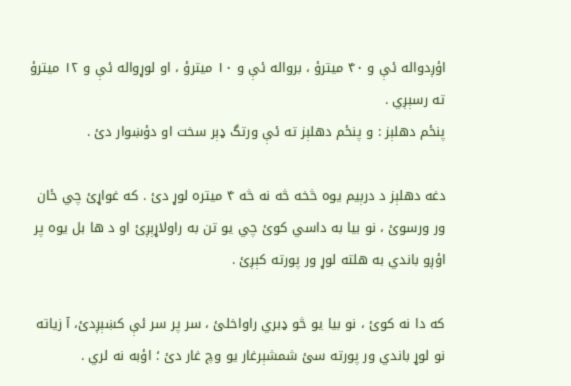اؤږدواله ئې و ۴۰ ميترؤ ، برواله ئې و ۱۰ ميترؤ ، او لوړواله ئې و ۱۲ ميترؤ ته رسېږي .
پنځم دهلېز : و پنځم دهلېز ته ئې ورتگ ډېر سخت او دؤښوار دئ .

دغه دهلېز د درېيم يوه څخه څه نه څه ۴ ميتره لوړ دئ . که غواړئ چي ځان ور ورسوئ ، نو بيا به داسي کوئ چي يو تن به راولاړېږئ او د ها بل يوه پر اؤږو باندي به هلته لوړ ور پورته کېږئ .

که دا نه کوئ ، نو بيا يو څو ډبري راواخلئ ، سر پر سر ئې کښېږدئ، آ زياته نو لوړ باندي ور پورته سئ شمشېرغار يو وچ غار دئ ؛ اؤبه نه لري .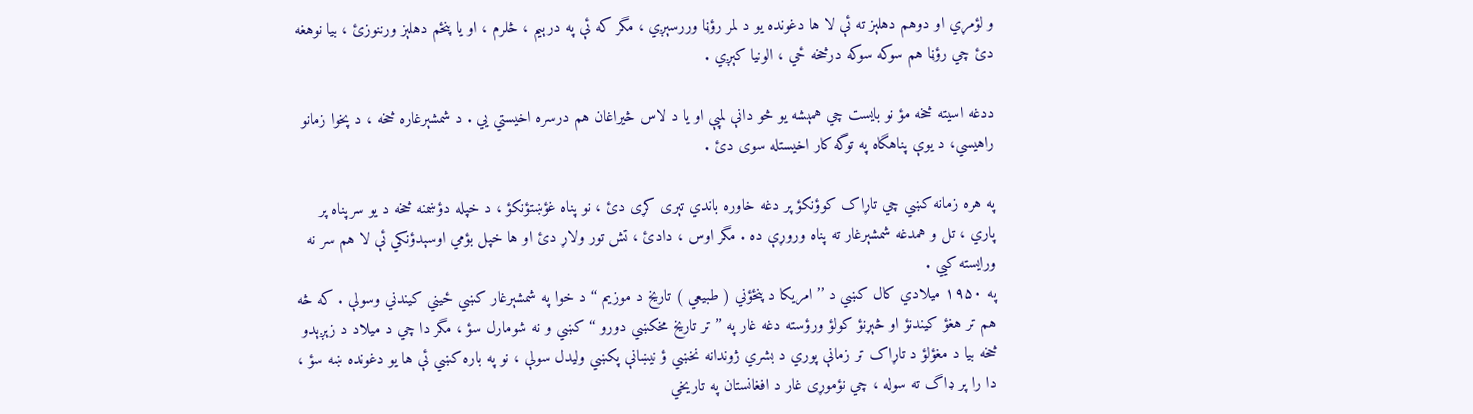و لؤمړي او دوهم دهلېز ته ئې لا ها دغونده يو د لمر رؤڼا وررسېږي ، مگر که ئې په درېيم ، څلرم ، او يا پنځم دهلېز ورننوزئ ، بيا نوهغه دئ چي رؤڼا هم سوکه سوکه درڅخه ځي ، الونيا کېږي .

ددغه اسيته څخه مؤ نو بايست چي همېشه يو څو دانې لمپې او يا د لاس څيراغان هم درسره اخيستي يي . د شمشېرغاره څخه ، د پخوا زمانو راهيسي، د يوې پناهگاه په توگه کار اخيستله سوی دئ .

په هره زمانه کښي چي تاړاک کوؤنکؤ پر دغه خاوره باندي تېری کړی دئ ، نو پناه غؤښتؤنکؤ ، د خپله دؤښمنه څخه د يو سرپناه پر پاري ، تل و همدغه شمشېرغار ته پناه وروړې ده . مگر اوس ، دادئ ، تش تور ولاړ دئ او ها خپل بؤمي اوسېدؤنکي ئې لا هم سر نه ورايسته کيي .
په ۱۹۵۰ ميلادي کال کښي د ’’ امريکا د پنځؤني ( طبيعي ) تاريخ د موزيم ‘‘ د خوا په شمشېرغار کښي ځيني کيندني وسولې . که څه هم تر هغؤ کيندنؤ او څېړنؤ کولؤ ورؤسته دغه غار په ’’ تر تاريخ مخکښي دورو ‘‘ کښي و نه شومارل سؤ ، مگر دا چي د ميلاد د زېږېدو څخه بيا د مغؤلؤ د تاړاک تر زمانې پوري د بشري ژوندانه نخښي ؤ نيښانې پکښي وليدل سولې ، نو په باره کښي ئې ها يو دغونده ښه سؤ ، دا را پر ډاگ ته سوله ، چي نؤموړی غار د افغانستان په تاريخي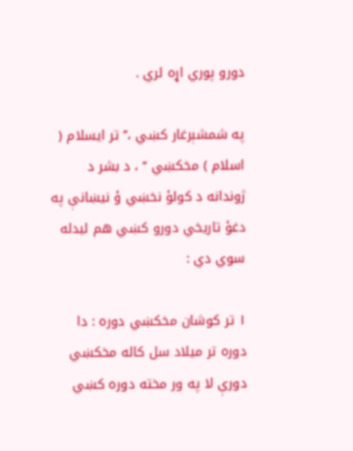دورو پوري اړه لري .

په شمشېرغار کښي ،’’ تر ايسلام ( اسلام ) مخکښي ‘‘ ، د بشر د ژوندانه د کولؤ نخښي ؤ نيښانې په دغؤ تاريخي دورو کښي هم ليدله سوي دي :

۱ تر کوشان مخکښي دوره : دا دوره تر ميلاد سل کاله مخکښي دورې لا په ور مخته دوره کښي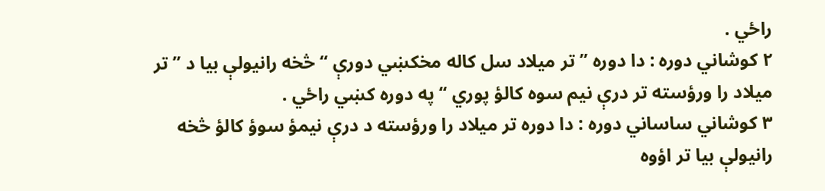راځي .
۲ کوشاني دوره : دا دوره ’’ تر ميلاد سل کاله مخکښي دورې ‘‘ څخه رانيولې بيا د ’’ تر ميلاد را ورؤسته تر درې نيم سوه کالؤ پوري ‘‘ په دوره کښي راځي .
۳ کوشاني ساساني دوره : دا دوره تر ميلاد را ورؤسته د درې نيمؤ سوؤ کالؤ څخه رانيولې بيا تر اؤوه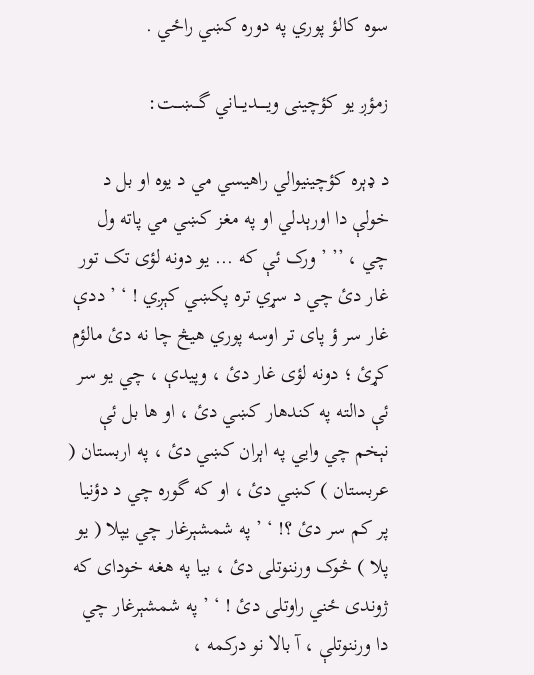سوه کالؤ پوري په دوره کښي راځي .

زمؤږ يو کؤچينی ويـــــديـــاني گـــښـــت:

د ډېره کؤچينيوالي راهيسي مي د يوه او بل د خولې دا اورېدلي او په مغز کښي مي پاته ول چي ، ’’ ’ ورک ئې که ... يو دونه لؤی تک تور غار دئ چي د سړي تره پکښي کېږي ! ‘ ’ ددې غار سر ؤ پای تر اوسه پوري هيڅ چا نه دئ مالؤم کړئ ؛ دونه لؤی غار دئ ، وپيدې ، چي يو سر ئې دالته په کندهار کښي دئ ، او ها بل ئې نېخم چي وايي په اېران کښي دئ ، په اربستان ( عربستان ) کښي دئ ، او که گوره چي د دؤنيا پر کم سر دئ ؟! ‘ ’ په شمشېرغار چي يپلا ( يو پلا ) څوک ورننوتلی دئ ، بيا په هغه خودای که ژوندی ځني راوتلی دئ ! ‘ ’ په شمشېرغار چي دا ورننوتلې ، آ بالا نو درکمه ،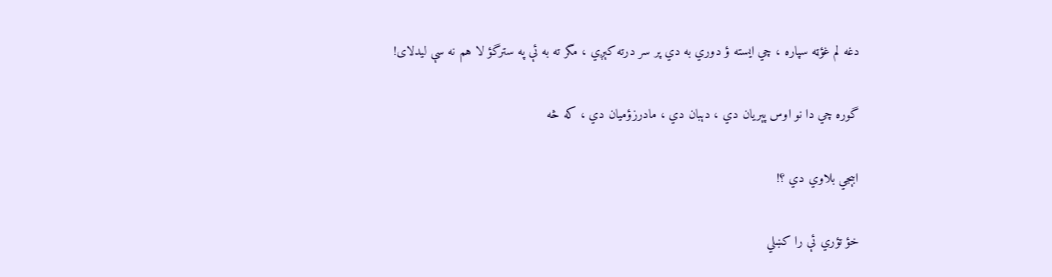دغه لم غؤټه سپاره ، چي ايسته ؤ دوري به دي پر سر درته کېږي ، مگر ته به ئې په سترگؤ لا هم نه سې ليدلای!

گوره چي دا نو اوس پېريان دي ، دېبان دي ، مادرزؤميان دي ، که څه

ابېجي بلاوي دي ؟!

خؤ تؤري ئې را کښلي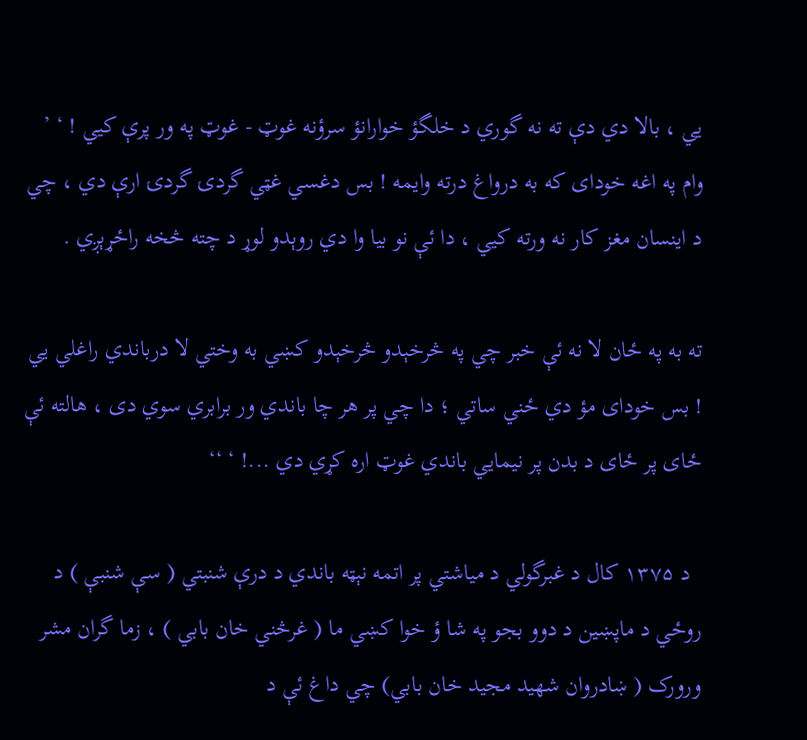يي ، بالا دي دې ته نه گوري د خلگؤ خوارانؤ سرؤنه غوټ - غوټ په ور پرې کيي ! ‘ ’ وام په اغه خودای که به درواغ درته وايمه ! بس دغسي غټي گردۍ گردۍ ارې دي ، چي د اينسان مغز کار نه ورته کيي ، دا ئې نو بيا وا دي روېدو لوړ د چته څخه راځړېږي .

ته به په ځان لا نه ئې خبر چي په څرخېدو څرخېدو کښي به وختي لا درباندي راغلي يي ! بس خودای مؤ دي ځني ساتي ؛ دا چي پر هر چا باندي ور برابري سوي دی ، هالته ئې ځای پر ځای د بدن پر نيمايي باندي غوټ اره کړي دي ...! ‘ ‘‘

  د ۱۳۷۵ کال د غبرگولي د مياشتي پر اتمه نېټه باندي د درې شنبتي ( سې شنبې ) د روځي د ماپښين د دوو بجو په شا ؤ خوا کښي ما ( غرڅني خان بابي ) ، زما گران مشر ورورک ( ښادروان شهيد مجيد خان بابي) چي داغ ئې د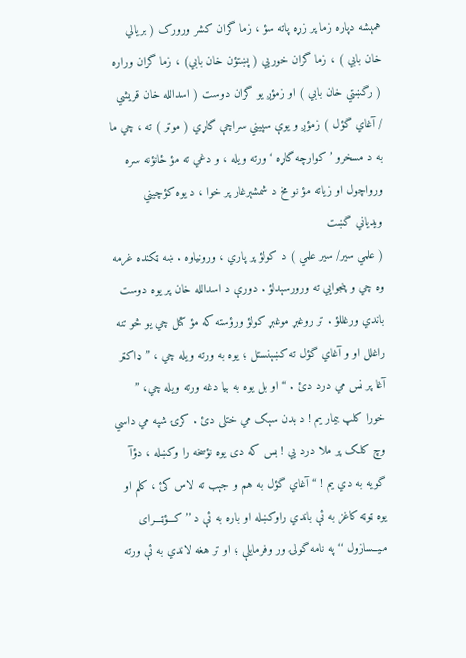همېشه دپاره زما پر زړه پاته سؤ ، زما گران کشر ورورک ( بريالي خان بابي ) ، زما گران خوريي ( پښتؤن خان بابي) ، زما گران وراره ( رگښتي خان بابي ) او زمؤږ يو گران دوست ( اسدالله خان قريشي / آغاي گؤل ) زمؤږ و يوې سپيني سراچې گاړي ( موټر ) ته ، چي ما به د مسخرو ’ کوارچه گاړه ‘ ورته ويله ، و دغي ته مؤ ځانؤنه سره ورواچول او زياته مؤ نو مخ د شمشېرغار پر خوا ، د يوه کؤچيني ويدياني گښت
( علمي سير/ سير علمي ) د کولؤ پر پاري ، ورونياوه . ښه ټکنده غرمه وه چي و پنجوايي ته ورورسېدلؤ . دورې د اسدالله خان پر يوه دوست باندي ورغللؤ . تر روغبړ موغبړ کولؤ ورؤسته که مؤ کتل چي يو څو تنه راغلل او و آغاي گؤل ته کښېنستل ؛ يوه به ورته ويله چي ، ’’ ډاکټر آغا پر نس مي درد دئ . ‘‘ او بل يوه به بيا دغه ورته ويله چي، ’’ خورا کلپ بيمار يم ! د بدن سېک مي ختلی دئ . کرۍ شپه مي داسي وچ کلک پر ملا درد يي ! بس که دی يوه نؤسخه را وکښله ، دؤآ گويه به دي يم ! ‘‘ آغاي گؤل به هم و جېب ته لاس کئ ، کلم او يوه ټوټه کاغز به ئې باندي راوکښله او باره به ئې د ’’ کـــؤټـــرای مـيــسازول ‘‘ په نامه گولۍ ور وفرمايلې ؛ او تر هغه لاندي به ئې ورته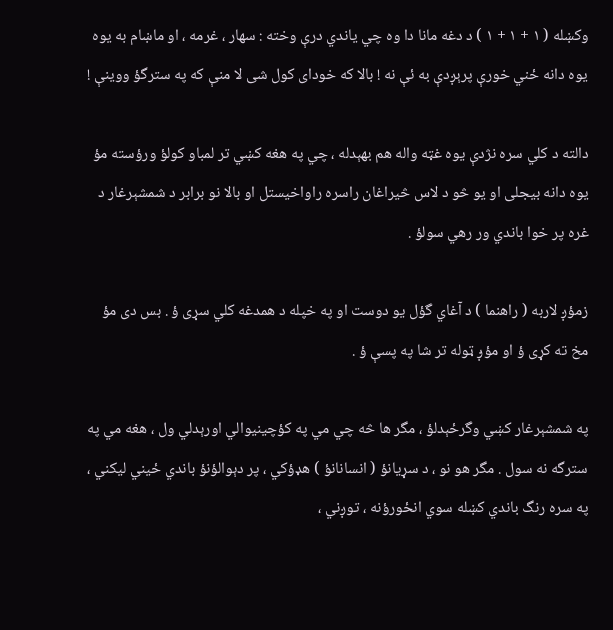وکښله ( ۱ + ۱ + ۱ ) د دغه مانا دا وه چي ياندي درې وخته : سهار ، غرمه ، او ماښام به يوه يوه دانه ځني خورې پرېږدې به ئې نه ! بالا که خودای کول شی لا منې که په سترگؤ ووينې !

دالته د کلي سره نژدې يوه غټه واله هم بهېدله ، چي په هغه کښي تر لمباو کولؤ ورؤسته مؤ يوه دانه بيجلی او يو څو د لاس څيراغان راسره راواخيستل او بالا نو برابر د شمشېرغار د غره پر خوا باندي ور رهي سولؤ .

زمؤږ لاربه ( راهنما ) د آغاي گؤل يو دوست او په خپله د همدغه کلي سړی ؤ . بس دی مؤ مخ ته کړی ؤ او مؤږ ټوله تر شا په پسې ؤ .

په شمشېرغار کښي وگرځېدلؤ ، مگر ها څه چي مي په کؤچينيوالي اورېدلي ول ، هغه مي په سترگه نه سول . مگر هو نو ، د سړيانؤ ( انسانانؤ ) هډؤکي ، پر دېوالؤنؤ باندي ځيني ليکني ، په سره رنگ باندي کښله سوي انځورؤنه ، توږني ،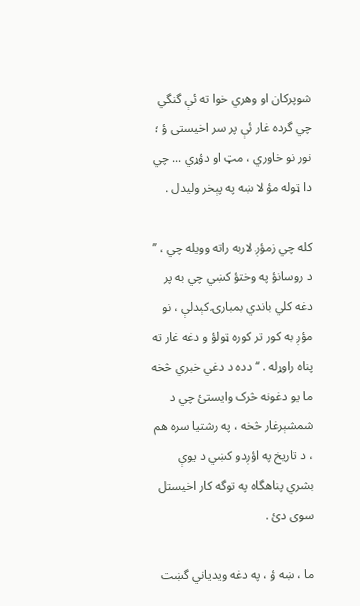شوپرکان او وهري خوا ته ئې گنگي چي گرده غار ئې پر سر اخيستی ؤ ؛ نور نو خاوري ، مټ او دؤړي ... چي دا ټوله مؤ لا ښه په پېخر وليدل .

کله چي زمؤږ لاربه راته وويله چي ، ’’ د روسانؤ په وختؤ کښي چي به پر دغه کلي باندي بمبارۍ کېدلې ، نو مؤږ به کور تر کوره ټولؤ و دغه غار ته پناه راوړله . ‘‘ دده د دغي خبري څخه ما يو دغونه څرک وايستئ چي د شمشېرغار څخه ، په رشتيا سره هم ، د تاريخ په اؤږدو کښي د يوې بشري پناهگاه په توگه کار اخيستل سوی دئ .

ما ، ښه ؤ ، په دغه ويدياني گښت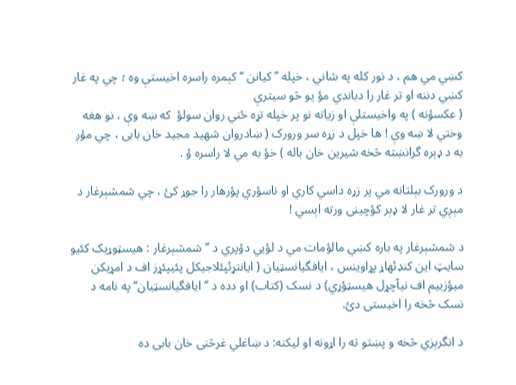کښي مي هم ، د نور کله په شاني ، خپله ’’ کیانن ‘‘ کېمره راسره اخيستې وه ؛ چي په غار کښي دننه او تر غار را دباندي مؤ يو څو سيترې
( عکسؤنه ) په واخيستلې او زياته نو پر خپله تړه ځني روان سولؤ  که ښه وې ، نو هغه وختي لا ښه وې ! ها خپل د زړه سر ورورک ( ښادروان شهيد مجيد خان بابی ، چي مؤږ به د ډېره گرانښته څخه شيرين خان باله ) خؤ به مي لا راسره ؤ .

د ورورک بېلتانه مي پر زړه داسي کاري او ناسؤري پؤرهار را جوړ کئ ، چي شمشېرغار د مېږي تر غار لا ډېر کؤچينی ورته اېسي !

د شمشېرغار په باره کښي مالؤمات مي د لؤيي دؤپري د ’’ شمشېرغار : هيسټوړيک کئيو سايټ اين کنډئهاړ پړاوينس ، ايافگيانسټیان ( ايانتړئپئلاجيکل پئيپئړز اف د امړيکن ميؤزييم اف نيآچړل هيسټؤړي) د نسک (کتاب) او دده د ’’ايافگيانسټيان‘‘ په نامه د نسک څخه را اخيستی دئ.

د انگرېزي څخه و پښتو ته را اړونه او ليکنه: د ښاغلي غرڅنی خان بابی ده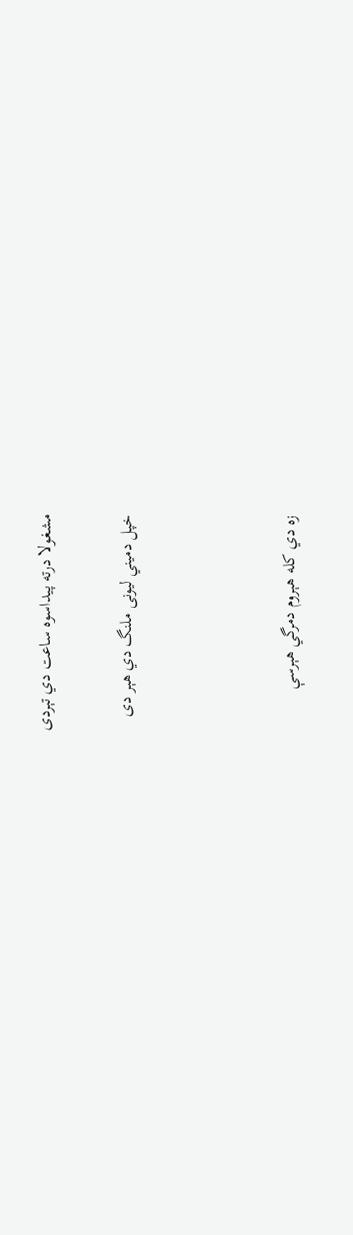مشغولا درته پيداسوه ساعت دي تېردى

خپل دميني ليونى ملنگ دي هېر دى



زه دي کله هېروم دمرگي هېرسې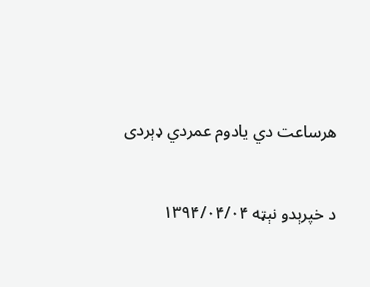هرساعت دي يادوم عمردي ډېردى


د خپرېدو نېټه ۱۳۹۴/۰۴/۰۴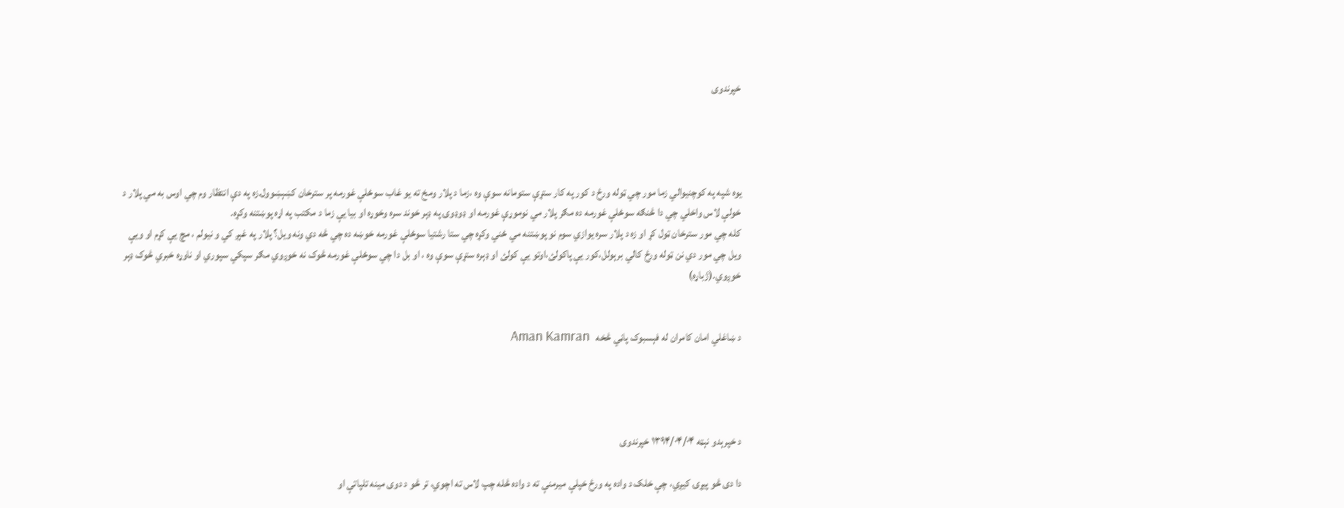خپرندوی




یوه شپه په کوچنیوالي زما مور چي ټوله ورځ د کور په کار ستړې ستومانه سوې وه ،زما د پلار ومخ ته یو غاب سوځلې غورمه پر سترخان کښېښوول.زه په دې انتظار وم چي اوس به مي پلار د خولې لاس واخلي چي دا څنګه سوځلې غورمه ده مګر پلار مي نوموړې غورمه او ډوډوۍ په ډېر خوند سره وخوړه او بیا یې زما د مکتب په اړه پوښتنه وکړه.
کله چي مور سترخان ټول کړ او زه د پلار سره یوازي سوم نو پوښتنه مي ځني وکړه چي ستا رشتیا سوځلې غورمه خوښه ده چي څه دي ونه ویل؟ پلار په غېږ کي و نیولم ، مچ یې کړم او ویې ویل چي مور دي نن ټوله ورځ کالي برېولل،کور یې پاکولئ،اوتو یې کولئ او ډېره ستړې سوې وه ، او بل دا چي سوځلې غورمه څوک نه خوږوي مګر سپکي سپوري او ناوړه خبري څوک ډېر خوږوي.(ژباړه)


د ښاغلي امان کامران له فېسبوک پاڼي څخه   Aman Kamran




د خپرېدو نېټه ۱۳۹۴/۰۴/۰۴ خپرندوی

دا دی څو پیړۍ کیږي، چې خلک د واده په ورځ خپلې میرمنې ته د واده څله چپ لاس ته اچوي، تر څو د دوی مینه تلپاتې او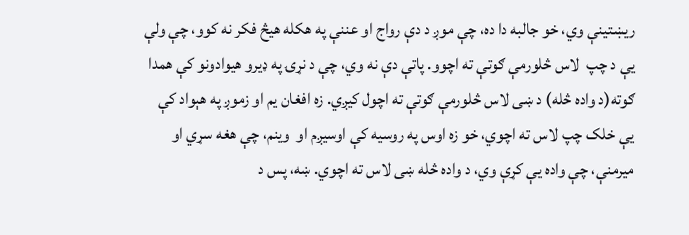ریښتینې وي، خو جالبه دا ده، چې موږ د دې رواج او عننې په هکله هیڅ فکر نه کوو، چې ولې یې د چپ  لاس څلورمې ګوتې ته اچوو. پاتې دې نه وي، چې د نړۍ په ډیرو هیوادونو کې همدا ګوته(د واده څله) د ښی لاس څلورمې ګوتې ته اچول کیږي. زه افغان یم او زموږ په هېواد کې یې خلک چپ لاس ته اچوي، خو زه اوس په روسیه کې اوسیږم او  وینم، چې هغه سړي او میرمنې، چې واده یې کړې وي، د واده څله ښی لاس ته اچوي. ښه، پس د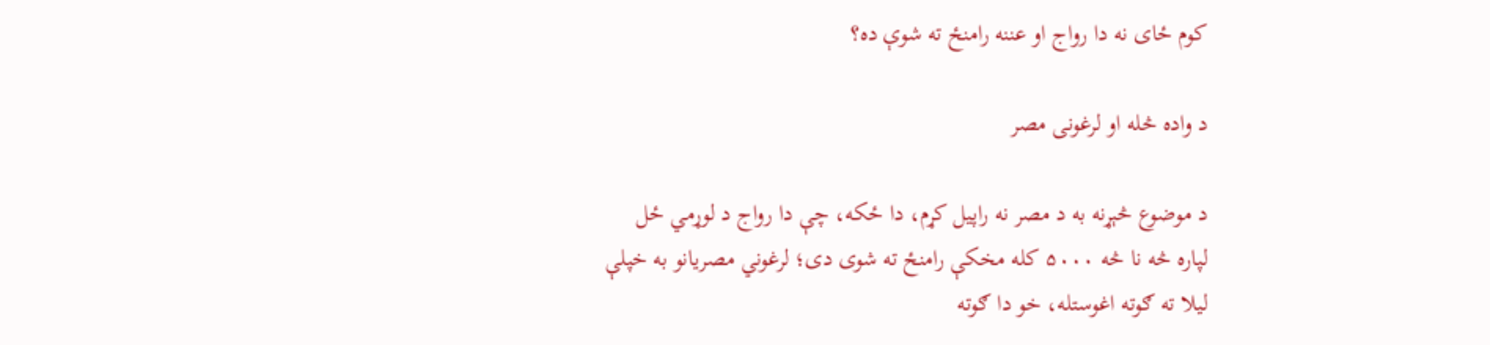کوم ځای نه دا رواج او عننه رامنځ ته شوې ده؟

د واده څله او لرغونی مصر

د موضوع څېړنه به د مصر نه راپیل کړم، دا ځکه، چې دا رواج د لوړمي ځل لپاره څه نا څه ۵۰۰۰ کله مخکې رامنځ ته شوی دی؛ لرغوني مصریانو به خپلې لیلا ته ګوته اغوستله، خو دا ګوته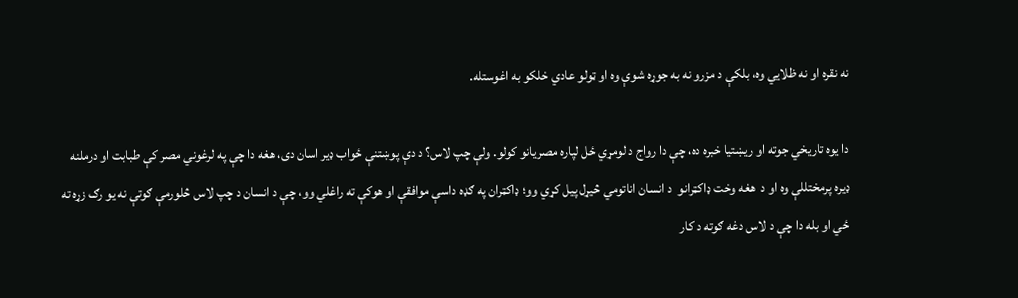نه نقره او نه ظلایي وه، بلکې د مزرو نه به جوړه شوې وه او ټولو عادي خلکو به اغوستله.

دا یوه تاریخي جوته او ریښتیا خبره ده، چې دا رواج د لومړي ځل لپاره مصریانو کولو. ولې چپ لاس؟ د دې پوښتنې ځواب ډیر اسان دی، هغه دا چې په لرغوني مصر کې طبابت او درملنه ډیره پرمختللې وه او د  هغه وخت ډاکټرانو  د انسان اناتومي څیړل پیل کړي وو؛ ډاکټران په ګډه داسې موافقې او هوکې ته راغلي وو، چې د انسان د چپ لاس څلورمې ګوتې نه یو رګ زړه ته ځي او بله دا چې د لاس دغه ګوته د کار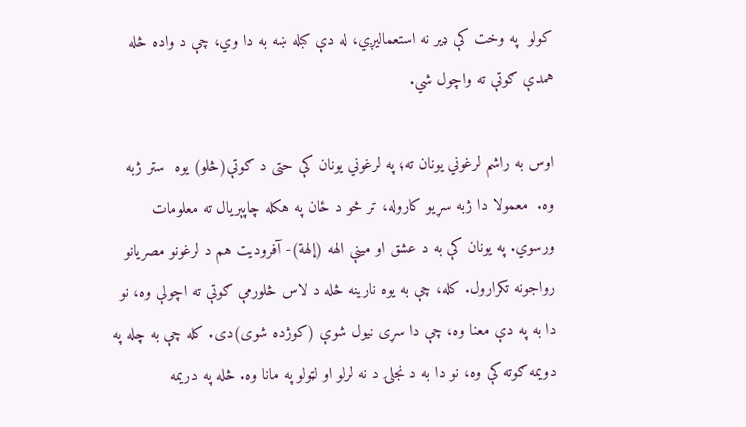کولو  په وخت کې ډیر نه استعمالیږي، له دې کبله ښه به دا وي، چې د واده څله همدې ګوتې ته واچول شي.

اوس به راشم لرغوني یونان ته؛ په لرغوني یونان کې حتی د ګوتې(څلو) یوه  ستر ژبه وه.  معمولا دا ژبه سړیو کاروله، تر څو د ځان په هکله چاپېریال ته معلومات ورسوي. په یونان کې به د عشق او مینې الهه (إلهة)- آفرودیت هم د لرغونو مصریانو رواجونه تکرارول. کله، چې به یوه نارینه څله د لاس څلورمې ګوتې ته اچولې وه، نو دا به په دې معنا وه، چې دا سړی نیول شوې (کوژده شوی)دی. کله چې به چله په دویمه ګوته کې وه، نو دا به د نجلۍ د نه لرلو او لټولو په مانا وه. څله په دریمه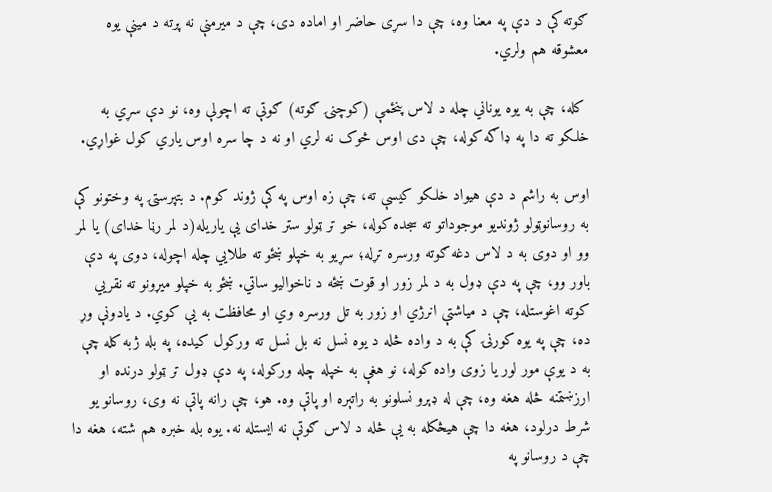ګوته کې د دې په معنا وه، چې دا سړی حاضر او اماده دی، چې د میرمنې نه پرته د مینې یوه معشوقه هم ولري.

 کله، چې به یوه یوناني چله د لاس پنځمې (کوچنۍ ګوته) ګوتې ته اچولې وه، نو دې سړي به خلکو ته دا په ډاګه کوله، چې دی اوس څوک نه لري او نه د چا سره اوس یاري کول غواړي.

اوس به راشم د دې هیواد خلکو کیسې ته، چې زه اوس په کې ژوند کوم. د بتپرستۍ په وختونو کې به روسانوټولو ژوندیو موجوداتو ته سجده کوله، خو تر ټولو ستر خدای یې یاریله(د لمر رڼا خدای) یا لمر وو او دوی به د لاس دغه ګوته ورسره تړله؛ سړیو به خپلو ښځو ته طلایي چله اچوله، دوی په دې باور وو، چې په دې ډول به د لمر زور او قوت ښځه د ناخوالیو ساتي. ښځو به خپلو میړونو ته نقريي کوته اغوستله، چې د میاشتې انرژي او زور به تل ورسره وي او محافظت به یې کوي. د یادونې وړ ده، چې په یوه کورنۍ کې به د واده څله د یوه نسل نه بل نسل ته ورکول کیده، په بله ژبه کله چې به د یوې مور لور یا زوی واده کوله، نو هغې به خپله چله ورکوله، په دې ډول تر ټولو درنده او ارزښتمنه څله هغه وه، چې له ډېرو نسلونو به راتېره او پاتې وه. هو، چې رانه پاتې نه وی، روسانو یو شرط درلود، هغه دا چې هیڅکله به یې څله د لاس ګوتې نه ایستله نه. یوه بله خبره هم شته، هغه دا چې د روسانو په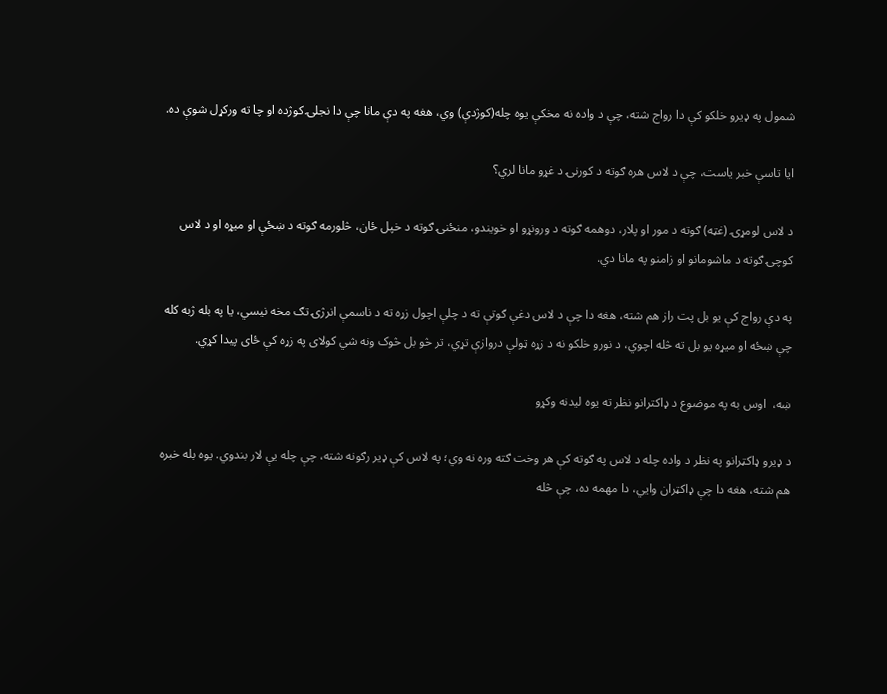شمول په ډیرو خلکو کې دا رواج شته، چې د واده نه مخکې یوه چله(کوژدې) وي، هغه په دې مانا چې دا نجلۍ کوژده او چا ته ورکړل شوې ده.

ایا تاسې خبر یاست، چې د لاس هره ګوته د کورنۍ د غړو مانا لري؟

د لاس لومړۍ (غټه) ګوته د مور او پلار، دوهمه ګوته د ورونړو او خویندو، منځنۍ ګوته د خپل ځان، څلورمه ګوته د ښځې او میړه او د لاس کوچۍ ګوته د ماشومانو او زامنو په مانا دي.

په دې رواج کې یو بل پت راز هم شته، هغه دا چې د لاس دغې ګوتې ته د چلې اچول زړه ته د ناسمې انرژۍ تګ مخه نیسي، یا په بله ژبه کله چې ښځه او میړه یو بل ته څله اچوي، د نورو خلکو نه د زړه ټولې دروازې تړي، تر څو بل څوک ونه شي کولای په زړه کې ځای پیدا کړي.

ښه،  اوس به په موضوع د ډاکترانو نظر ته یوه لیدنه وکړو

د ډیرو ډاکټرانو په نظر د واده چله د لاس په ګوته کې هر وخت ګته وره نه وي؛ په لاس کې ډیر رګونه شته، چې چله یې لار بندوي. یوه بله خبره هم شته، هغه دا چې ډاکټران وايي، دا مهمه ده، چې څله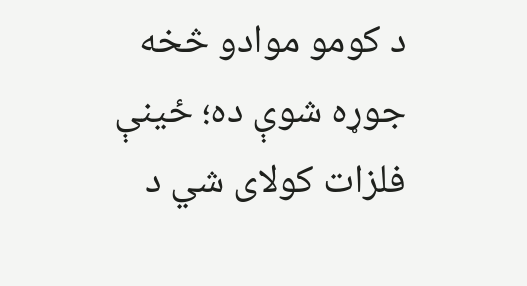د کومو موادو څخه جوړه شوې ده؛ ځینې فلزات کولای شي د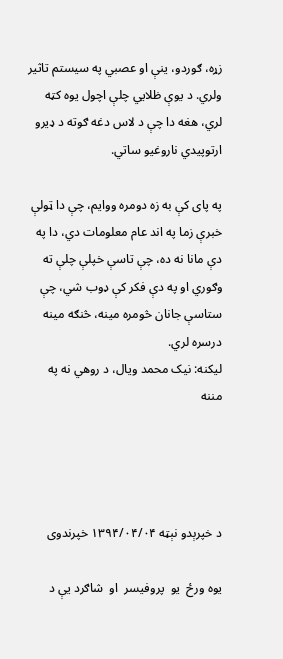زړه، ګوردو، ینې او عصبي په سیستم تاثیر ولري. د یوې ظلایي چلې اچول یوه کټه لري، هغه دا چې د لاس دغه ګوته د ډیرو ارتوپیدي ناروغیو ساتي.

په پای کې به زه دومره ووایم، چې دا ټولې خبرې زما په اند عام معلومات دي، دا په دې مانا نه ده، چې تاسې خپلې چلې ته وګوري او په دې فکر کې ډوب شي، چې ستاسې جانان څومره مینه، څنګه مینه درسره لري.
ليکنه: نیک محمد ویال، د روهي نه په مننه




د خپرېدو نېټه ۱۳۹۴/۰۴/۰۴ خپرندوی

يوه ورځ  يو  پروفيسر  او  شاګرد يې د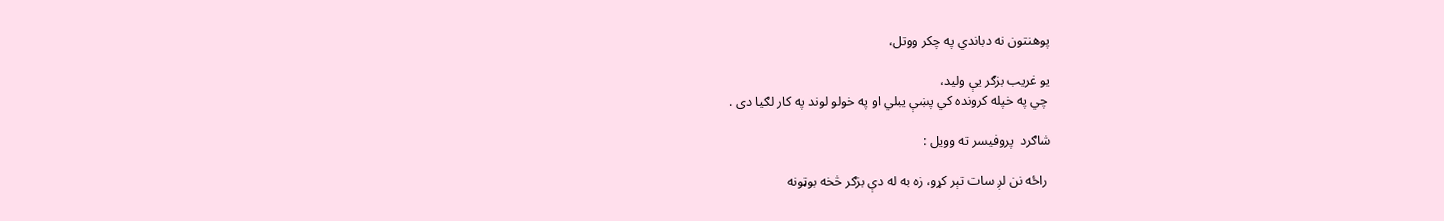پوهنتون نه دباندي په چکر ووتل،

يو غريب بزګر يې وليد،
 چي په خپله کرونده کي پښې يبلي او په خولو لوند په کار لګيا دی .

شاګرد  پروفيسر ته وويل :

 راځه نن لږ سات تېر کړو، زه به له دې بزګر څخه بوټونه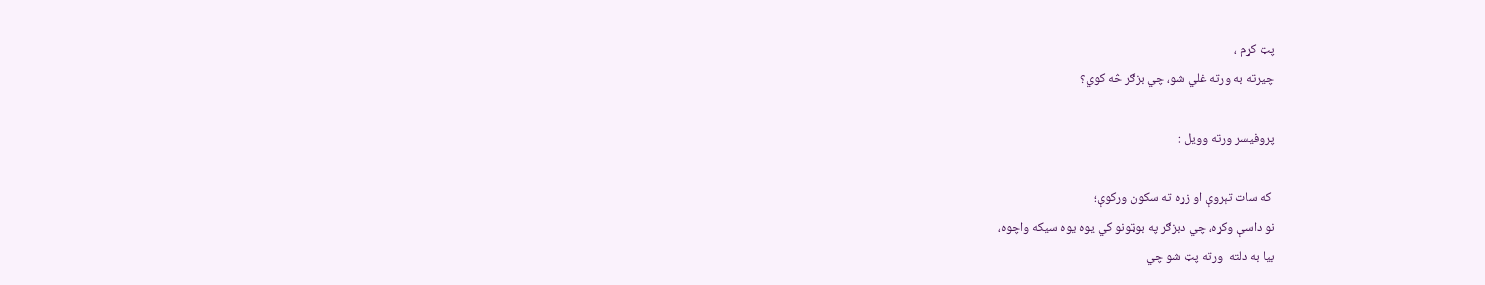پټ کړم ،
چيرته به ورته غلي شو، چي بزګر څه کوي؟

پروفيسر ورته وويل :

 که سات تېروې او زړه ته سکون ورکوې؛
نو داسې وکړه، چي دبزګر په بوټونو کي يوه يوه سيکه واچوه،
بيا به دلته  ورته پټ شو چي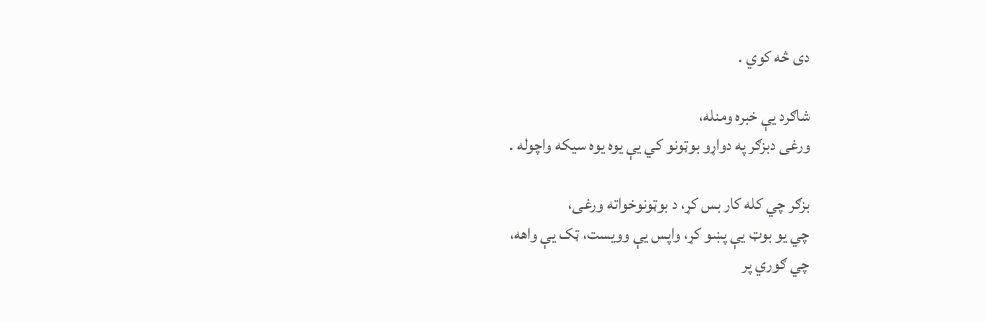دی څه کوي .

شاګرد يې خبره ومنله،
ورغی دبزګر په دواړو بوټونو کي يې يوه يوه سيکه واچوله .

بزګر چي کله کار بس کړ، د بوټونوخواته ورغی،
چي يو بوټ يې پښو کړ، واپس يې وويست، ټک يې واهه،
چي ګوري پر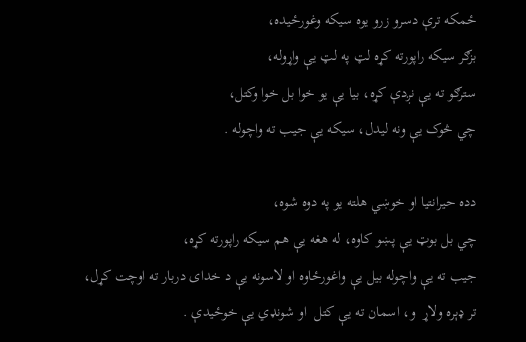ځمکه ترې دسرو زرو يوه سيکه وغورځيده،
بزګر سيکه راپورته کړه لټ په لټ يې واړوله،
سترګو ته يې نږدې کړه، بيا يې يو خوا بل خوا وکتل،
چي څوک يې ونه ليدل، سيکه يې جيب ته واچوله .

دده حيرانتيا او خوښي هلته يو په دوه شوه،
چي بل بوټ يې پښو کاوه، له هغه يې هم سيکه راپورته کړه،
جيب ته يې واچوله بيل يې واغورځاوه او لاسونه يې د خدای دربار ته اوچت کړل،
تر ډېره ولاړ  و، اسمان ته يې کتل  او شونډي يې خوځيدې .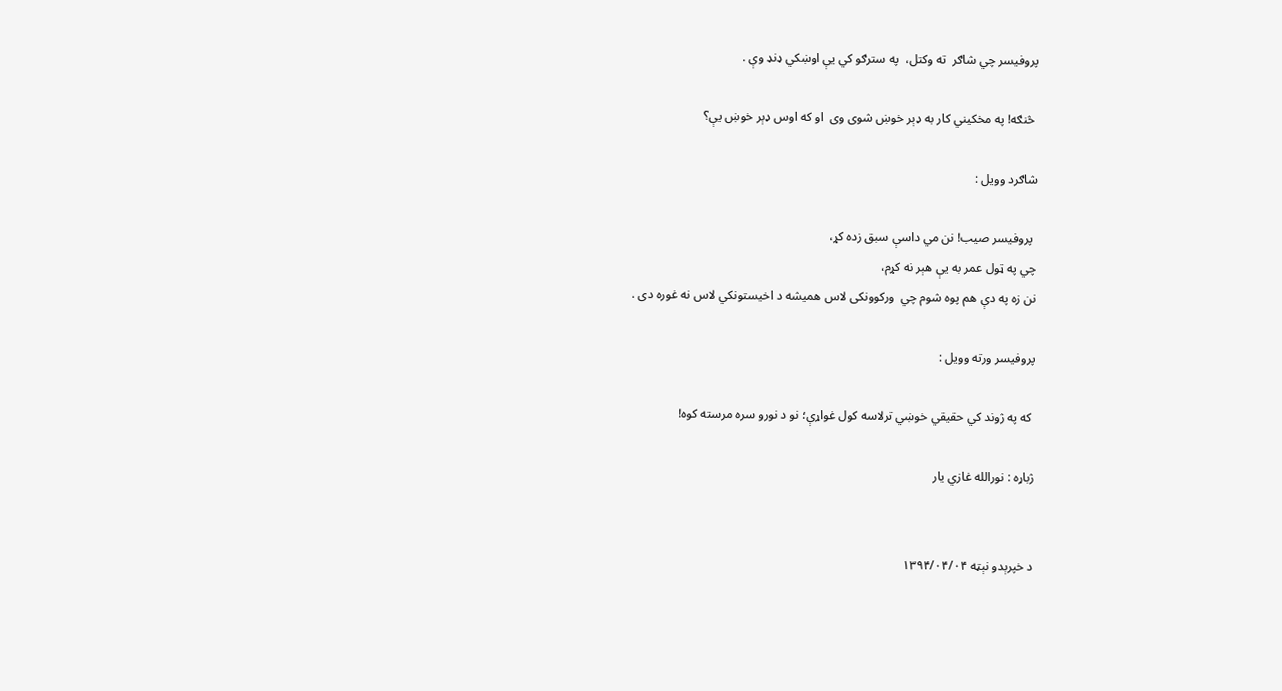پروفيسر چي شاګر  ته وکتل،  په سترګو کي يې اوښکي ډنډ وې .

 څنګه! په مخکيني کار به ډېر خوښ شوی وی  او که اوس ډېر خوښ يې؟

شاګرد وويل :

 پروفيسر صيب! نن مي داسې سبق زده کړ،
چي په ټول عمر به يې هېر نه کړم،
نن زه په دې هم پوه شوم چي  ورکوونکی لاس هميشه د اخيستونکي لاس نه غوره دی .

پروفيسر ورته وويل :

 که په ژوند کي حقيقي خوښي ترلاسه کول غواړې؛ نو د نورو سره مرسته کوه!

ژباړه : نورالله غازي يار


د خپرېدو نېټه ۱۳۹۴/۰۴/۰۴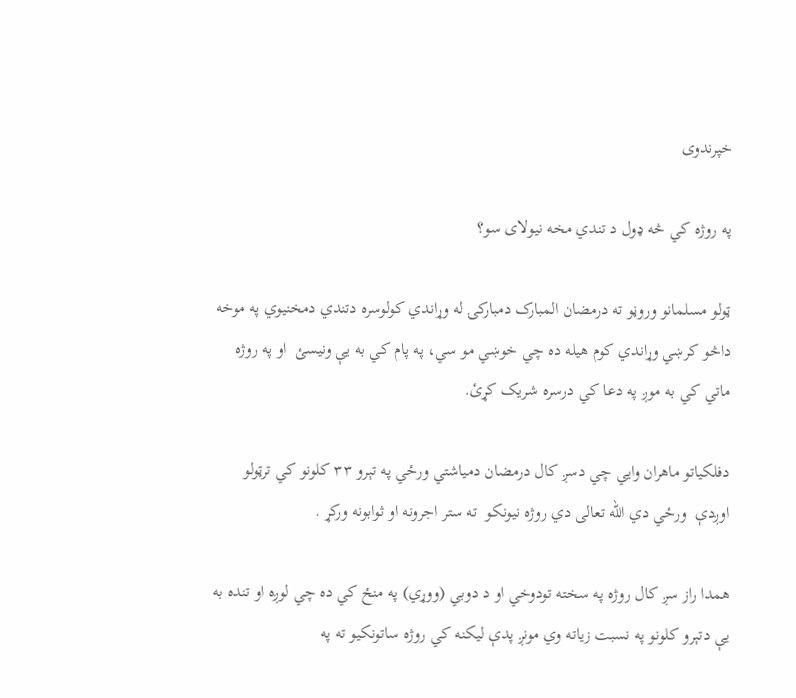خپرندوی

په روژه کي څه ډول د تندي مخه نيولای سو؟

ټولو مسلمانو وروڼو ته درمضان المبارک دمبارکۍ له وړاندي کولوسره دتندي دمخنيوي په موخه داڅو کرښي وړاندي کوم هیله ده چي خوښي مو سي، په پام کي به يې ونیسئ  او په روژه ماتي کي به موږ په دعا کي درسره شریک کړئ.

دفلکیاتو ماهران وايي چي دسږ کال درمضان دمیاشتي ورځي په تېرو ۳۳ کلونو کي ترټولو اوږدې  ورځي دي الله تعالی دي روژه نيونکو  ته ستر اجرونه او ثوابونه ورکړ .

همدا راز سږ کال روژه په سخته تودوخي او د دوبي (ووړي) په منځ کي ده چي لوږه او تنده به يې دتېرو کلونو په نسبت زیاته وي مونږ پدې لیکنه کي روژه ساتونکیو ته په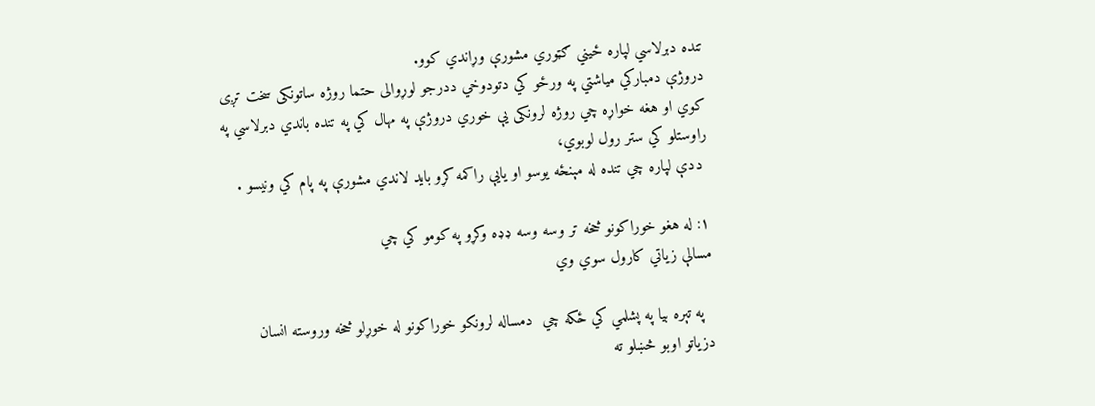تنده دبرلاسي لپاره ځيني ګټوري مشورې وړاندي کوو.
دروژې دمبارکي میاشتي په ورځو کي دتودوخي ددرجو لوړوالی حتما روژه ساتونکی سخت تږی کوي او هغه خواړه چي روژه لرونکی يې خوري دروژې په مهال کي په تنده باندي دبرلاسي په راوستلو کي ستر رول لوبوي،
 ددې لپاره چي تنده له مېنځه یوسو او يايې راکمه کړو باید لاندي مشورې په پام کي ونیسو .

١: له هغو خوراکونو څخه تر وسه وسه ډډه وکړو په کومو کي چي
مسالې زياتي کارول سوي وي

  په تېره بیا په پشلمي کي ځکه چي  دمساله لرونکو خوراکونو له خوړلو څخه وروسته انسان دزیاتو اوبو څښلو ته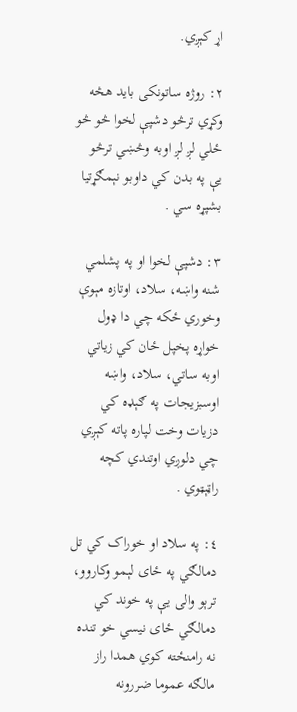اړ کېږي.

٢: روژه ساتونکی باید هڅه وکړي ترڅو دشپې لخوا څو څو ځلي لږ لږ اوبه وڅښي ترڅو يې په بدن کي داوبو نېمګړتیا بشپړه سي .

٣: دشپې لخوا او په پشلمي شنه واښه، سلاد، اوتازه مېوې وخوري ځکه چي دا ډول خواړه پخپل ځان کي زياتي اوبه ساتي، سلاد، واښه اوسبزیجات په ګېډه کي دزیات وخت لپاره پاته کېږي چي دلوږي اوتندي کچه راټېټوي .

٤: په سلاد او خوراک کي تل دمالګي په ځای لېمو وکاروو، ترېو والی يې په خوند کي دمالګي ځای نیسي خو تنده نه رامنځته کوي همدا راز مالګه عموما ضررونه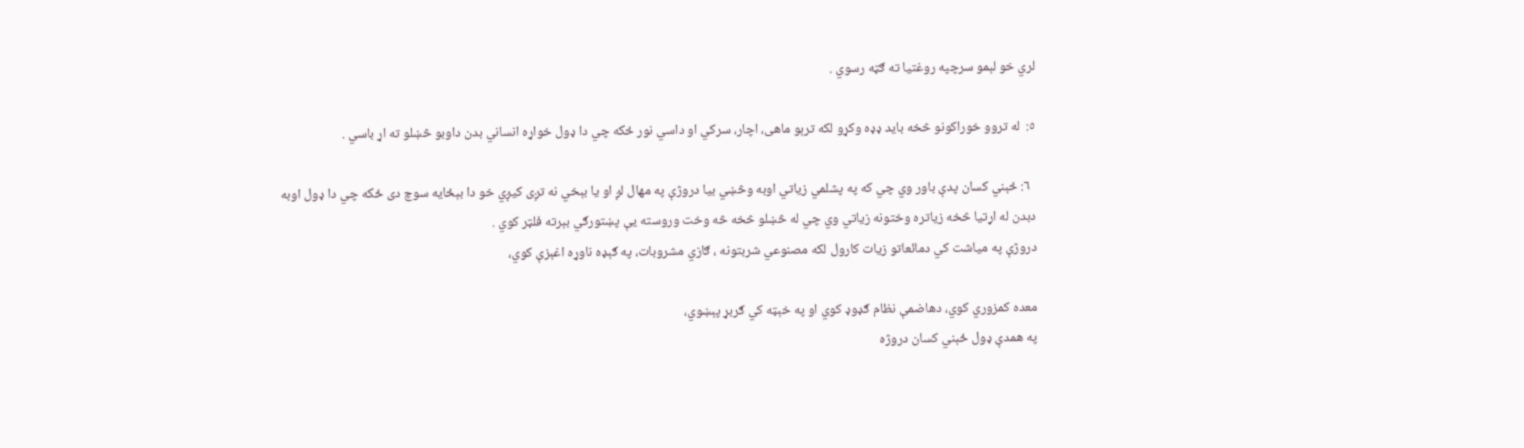لري خو لېمو سرچپه روغتیا ته ګټه رسوي .

٥:  له تروو خوراکونو څخه باید ډډه وکړو لکه ترېو ماهی، اچار، سرکي او داسي نور ځکه چي دا ډول خواړه انساني بدن داوبو څښلو ته اړ باسي .

  ٦: ځېني کسان پدې باور وي چي که په پشلمي زياتي اوبه وڅښي بيا دروژې په مهال لږ او یا بېخي نه تږی کيږي خو دا بېځایه سوچ دی ځکه چي دا ډول اوبه دبدن له اړتیا څخه زیاتره وختونه زیاتي وي چي له څښلو څخه څه وخت وروسته يې پښتورګي بېرته فلټر کوي .
دروژې په میاشت کي دمائعاتو زيات کارول لکه مصنوعي شربتونه ، ګازي مشروبات، په ګېډه ناوړه اغېزې کوي،

معده کمزوري کوي، دهاضمې نظام ګډوډ کوي او په خېټه کي ګربړ پېښوي،
په همدې ډول ځېني کسان دروژه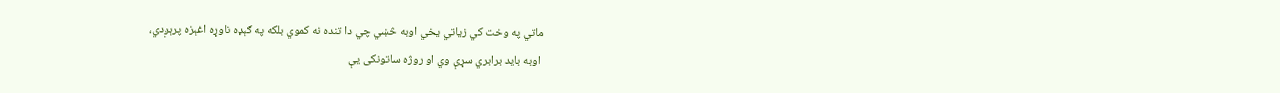ماتي په وخت کي زیاتي یخي اوبه څښي چي دا تنده نه کموي بلکه په ګېډه ناوړه اغېزه پرېږدي،
 اوبه باید برابري سړې وي او روژه ساتونکی يې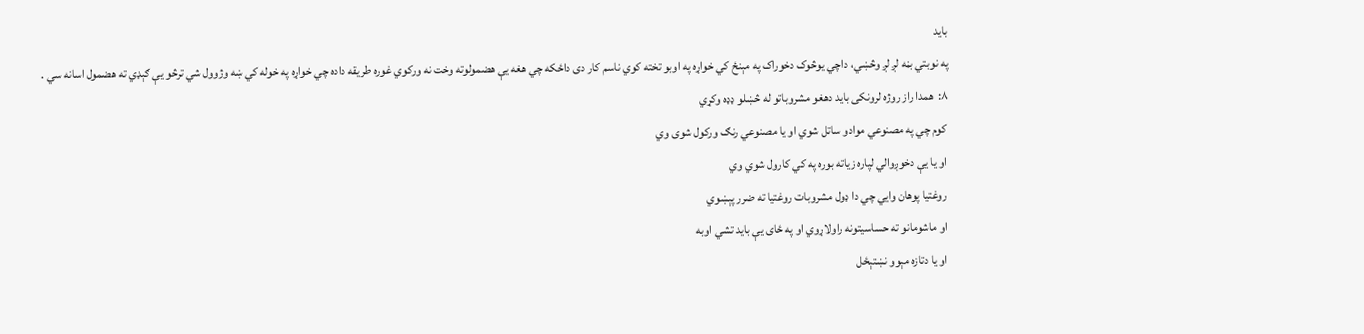باید
په نوبتي بڼه لږ لږ وڅښي، داچي يوڅوک دخوراک په مېنځ کي خواړه په اوبو تخته کوي ناسم کار دی داځکه چي هغه يې هضمولوته وخت نه ورکوي غوره طریقه داده چي خواړه په خوله کي ښه وژوول شي ترڅو يې ګېډي ته هضمول اسانه سي .
٨:  همدا راز روژه لرونکی باید دهغو مشروباتو له څښلو ډډه وکړي
 کوم چي په مصنوعي موادو ساتل شوي او یا مصنوعي رنګ ورکول شوی وي
 او یا يې دخوږوالي لپاره زیاته بوره په کي کارول شوي وي
 روغتیا پوهان وايي چي دا ډول مشروبات روغتیا ته ضرر پېښوي
 او ماشومانو ته حساسیتونه راولاړوي او په ځای يې باید تشي اوبه
 او یا دتازه مېوو نښتېځل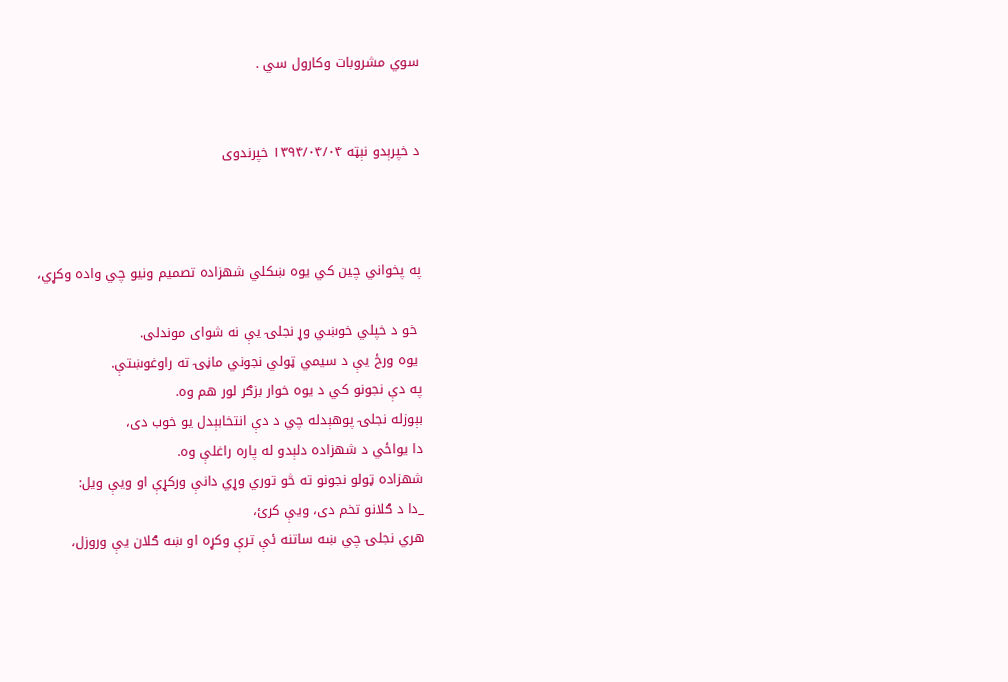سوي مشروبات وکارول سي .


د خپرېدو نېټه ۱۳۹۴/۰۴/۰۴ خپرندوی



په پخواني چين کي يوه ښکلي شهزاده تصميم ونيو چي واده وکړي،

 خو د خپلي خوښي وړ نجلۍ يې نه شوای موندلی.
 يوه ورځ يې د سيمي ټولي نجوني ماڼۍ ته راوغوښتې.
په دې نجونو کي د يوه خوار بزګر لور هم وه.
بېوزله نجلۍ پوهېدله چي د دې انتخابېدل يو خوب دی،
دا يواځي د شهزاده دلېدو له پاره راغلې وه.
شهزاده ټولو نجونو ته څو توري وړي دانې ورکړې او ويې ويل:
_دا د ګلانو تخم دی، ويې کرئ،
هري نجلۍ چي ښه ساتنه ئې ترې وکړه او ښه ګلان يې وروزل،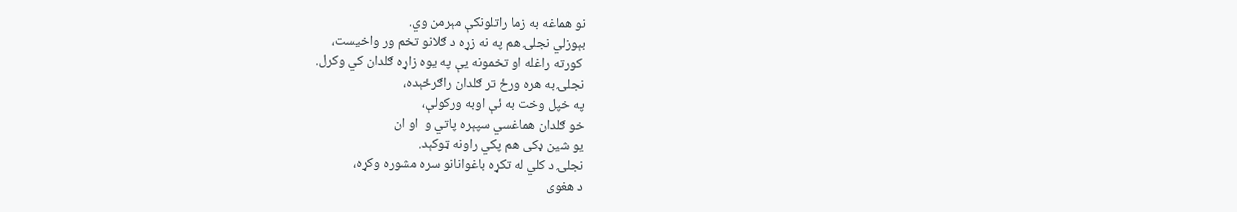نو هماغه به زما راتلونکې مېرمن وي.
بېوزلي نجلۍ هم په نه زړه د ګلانو تخم ور واخيست،
 کورته راغله او تخمونه يې په يوه زاړه ګلدان کي وکرل.
نجلۍ به هره ورځ تر ګلدان راګرځېده،
په خپل وخت به ئې اوبه ورکولې،
خو ګلدان هماغسي سپېره پاتي و  او ان
يو شين ډکی هم پکي راونه ټوکېد.
نجلۍ د کلي له تکړه باغوانانو سره مشوره وکړه،
د هغوی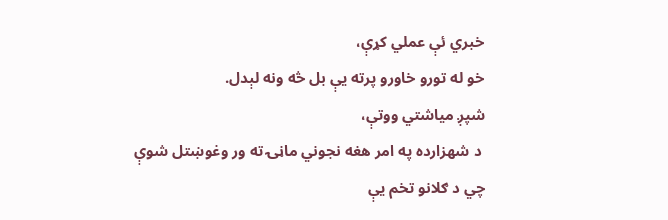خبري ئې عملي کړې،
خو له تورو خاورو پرته يې بل څه ونه لېدل.
شپږ مياشتي ووتې،
 د شهزارده په امر هغه نجوني ماڼۍ ته ور وغوښتل شوې
چي د ګلانو تخم يې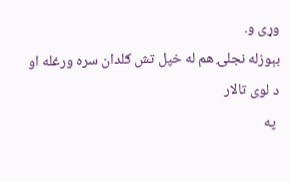وړی و.
بېوزله نجلۍ هم له خپل تش ګلدان سره ورغله او د لوی تالار
 په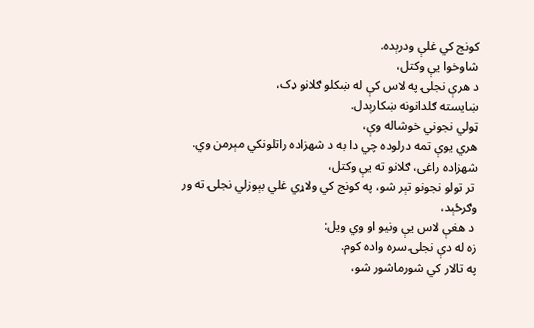کونج کي غلې ودرېده.
شاوخوا يې وکتل،
د هرې نجلۍ په لاس کې له ښکلو ګلانو ډک،
ښايسته ګلدانونه ښکارېدل.
ټولي نجوني خوشاله وې،
هري يوې تمه درلوده چي دا به د شهزاده راتلونکي مېرمن وي.
شهزاده راغی، ګلانو ته يې وکتل،
 تر تولو نجونو تېر شو، په کونج کي ولاړي غلي بېوزلي نجلۍ ته ور وګرځېد،
 د هغې لاس يې ونيو او وي ويل:
زه له دې نجلۍ سره واده کوم.
په تالار کي شورماشور شو،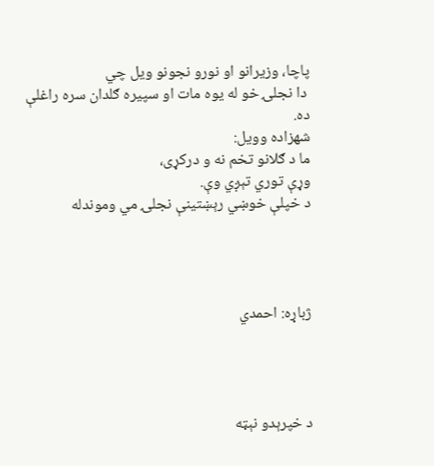پاچا، وزيرانو او نورو نجونو ويل چي
 دا نجلۍ خو له يوه مات او سپيره ګلدان سره راغلې ده.
شهزاده وويل:
ما د ګلانو تخم نه و درکړی،
وړې توري تېږي وې.
د خپلې خوښي رېښتينې نجلۍ مي وموندله




ژباړه: احمدي




د خپرېدو نېټه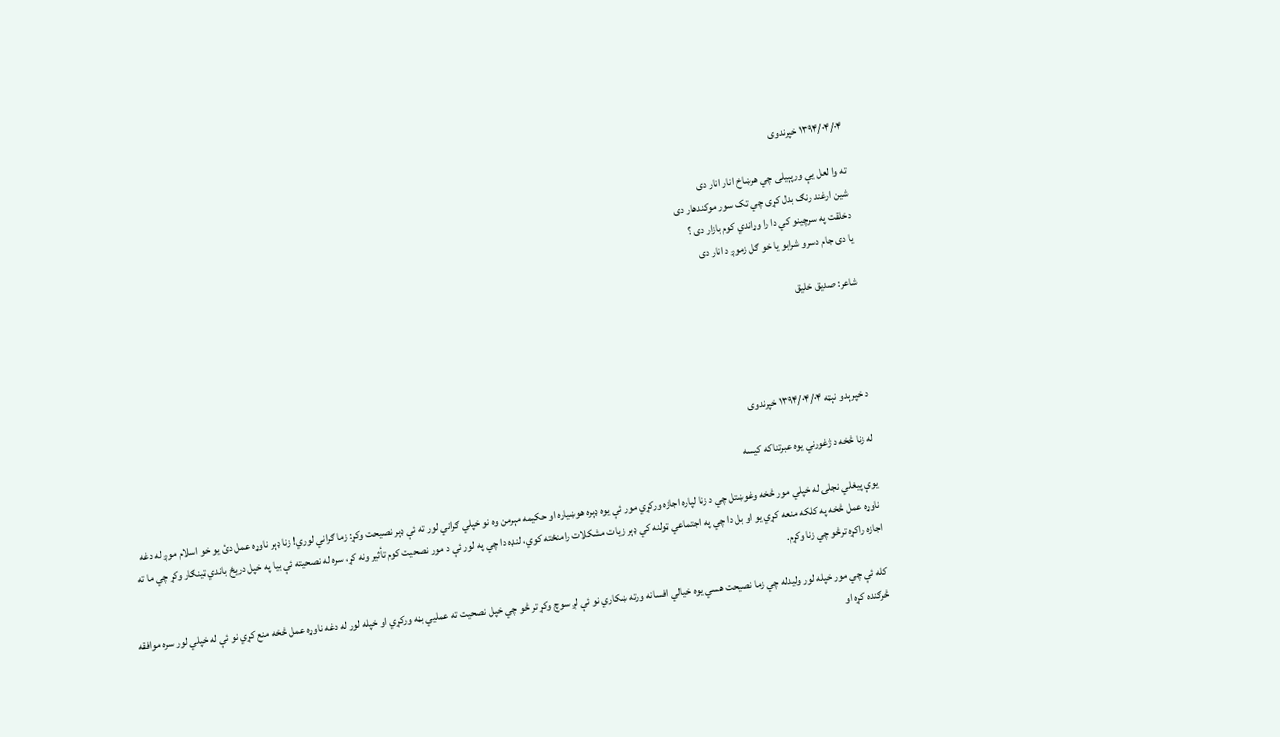۱۳۹۴/۰۴/۰۴ خپرندوی

ته وا لعل یې ورپېیلی چي هرښاخ انار انار دی
شین ارغند رنګ بدل کړی چي تک سور موکندهار دی
دخلقت په سرچینو کي دا را وړاندي کوم بازار دی ؟
یا دى جام دسرو شرابو یا خو ګل زموږ د انار دی

شاعر: صديق خليق




د خپرېدو نېټه ۱۳۹۴/۰۴/۰۴ خپرندوی

له زنا څخه د ژغورني يوه عبرتناکه کيسه

یوې پيغلي نجلۍ له خپلي مور څخه وغوښتل چي د زنا لپاره اجازه ورکړي مور ئې یوه ډېره هوښیاره او حکیمه مېرمن وه نو خپلي ګراني لور ته ئې ډېر نصیحت وکړ: زما ګراني لوري! زنا ډېر ناوړه عمل دئ یو خو اسلام موږ له دغه ناوړه عمل څخه په کلکه منعه کړي یو او بل دا چي په اجتماعي ټولنه کي ډېر زیات مشکلات رامنځته کوي، لنډه دا چي په لور ئې د مور نصحیت کوم تأثیر ونه کړ، سره له نصحیته ئې بیا په خپل دريځ باندي ټینګار وکړ چي ما ته اجازه راکړه ترڅو چي زنا وکړم.

کله ئې چي مور خپله لور ولیدله چي زما نصیحت هسي یوه خیالي افسانه ورته ښکاري نو ئې لږ سوچ وکړ تر څو چي خپل نصحیت ته عملیي بڼه ورکړي او خپله لور له دغه ناوړه عمل څخه منع کړي نو ئې له خپلي لور سره موافقه څرګنده کړه او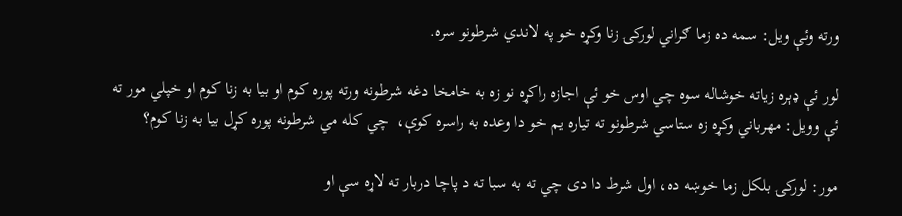ورته وئې ویل: سمه ده زما ګراني لورکۍ زنا وکړه خو په لاندي شرطونو سره.

لور ئې ډېره زیاته خوشاله سوه چي اوس خو ئې اجازه راکړه نو زه به خامخا دغه شرطونه ورته پوره کوم او بیا به زنا کوم او خپلي مور ته ئې وویل: مهرباني وکړه زه ستاسي شرطونو ته تیاره یم خو دا وعده به راسره کوې،  چي کله مي شرطونه پوره کړل بیا به زنا کوم؟

مور: لورکۍ بلکل زما خوښه ده، اول شرط دا دی چي ته به سبا ته د پاچا دربار ته لاړه سې او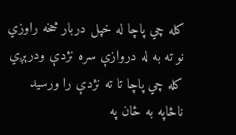کله چي پاچا له خپل دربار څخه راوزي نو ته به له دروازې سره نژدې ودرېږي کله چي پاچا تا ته نژدې را ورسید ناڅاپه به ځان په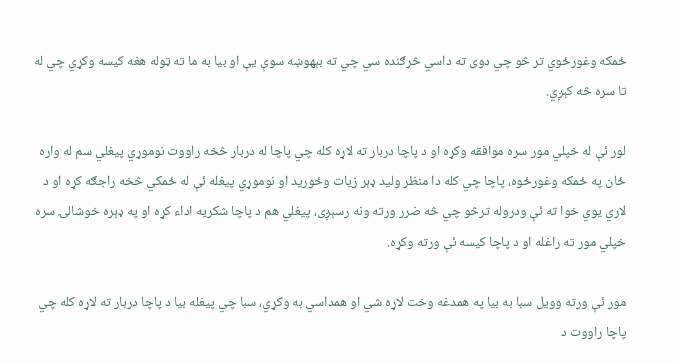ځمکه وغورځوي تر څو چي دوی ته داسي څرګنده سي چي ته بېهوښه سوې يې او بیا به ما ته ټوله هغه کیسه وکړي چي له تا سره څه کېږي.

لور ئې له خپلي مور سره موافقه وکړه او د پاچا دربار ته لاړه کله چي پاچا له دربار څخه راووت نوموړي پیغلي سم له واره ځان په ځمکه وغورځوه، پاچا چي کله دا منظر ولید ډېر زیات وځورید او نوموړي پيغله ئې له ځمکي څخه راجګه کړه او د لاري یوي خوا ته ئې ودروله ترڅو چي څه ضرر ورته ونه رسېږی، پیغلي هم د پاچا شکریه اداء کړه او په ډېره خوشالۍ سره خپلي مور ته راغله او د پاچا کیسه ئې ورته وکړه.

مور ئې ورته وویل سبا به بیا په همدغه وخت لاړه شي او همداسي به وکړي، سبا چي پیغله بیا د پاچا دربار ته لاړه کله چي پاچا راووت د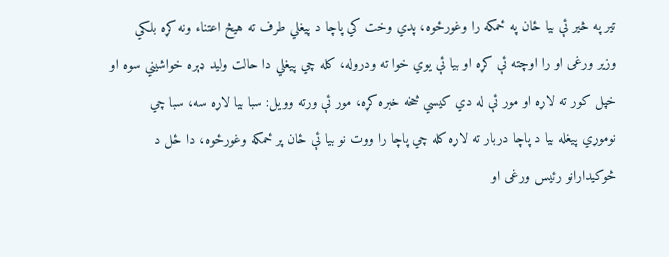تیر په څیر ئې بیا ځان په ځمکه را وغورځوه، پدي وخت کي پاچا د پیغلي طرف ته هیڅ اعتناء ونه کړه بلکي وزیر ورغی او را اوچته ئې کړه او بیا ئې یوي خوا ته ودروله، کله چي پیغلي دا حالت ولید ډېره خواشیني سوه او خپل کور ته لاړه او مور ئې له دي کیسي څخه خبره کړه، مور ئې ورته وویل: سبا بیا لاړه سه، سبا چي نوموړي پیغله بیا د پاچا دربار ته لاړه کله چي پاچا را ووت نو بیا ئې ځان پر ځمکه وغورځوه، دا ځل د څوکیدارانو رئیس ورغی او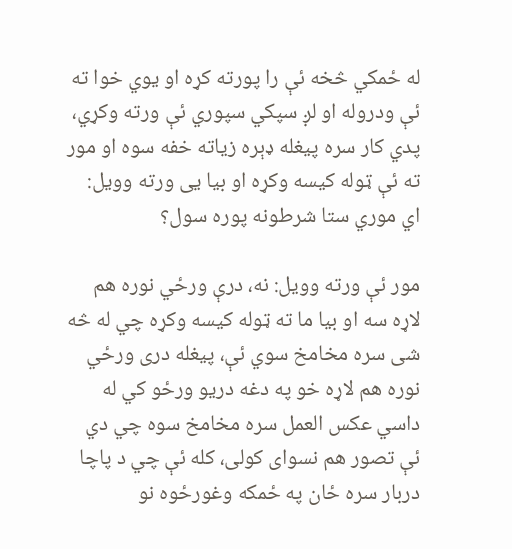له ځمکي څخه ئې را پورته کړه او یوي خوا ته ئې ودروله او لږ سپکي سپوري ئې ورته وکړي، پدي کار سره پیغله ډېره زیاته خفه سوه او مور ته ئې ټوله کیسه وکړه او بیا یی ورته وویل: اي موري ستا شرطونه پوره سول؟

مور ئې ورته وویل: نه، درې ورځي نوره هم لاړه سه او بیا ما ته ټوله کیسه وکړه چي له څه شی سره مخامخ سوي ئې، پيغله دری ورځي نوره هم لاړه خو په دغه دریو ورځو کي له داسي عکس العمل سره مخامخ سوه چي دي ئې تصور هم نسوای کولی، کله ئې چي د پاچا دربار سره ځان په ځمکه وغورځوه نو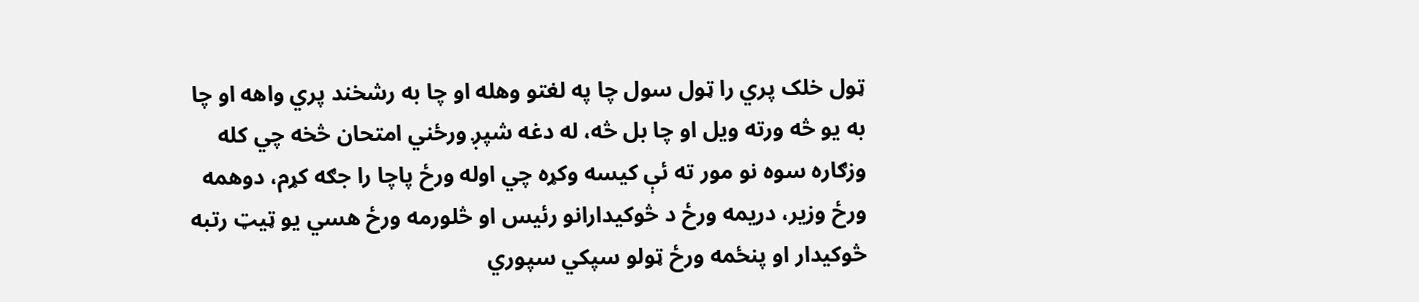ټول خلک پري را ټول سول چا په لغتو وهله او چا به رشخند پري واهه او چا به یو څه ورته ویل او چا بل څه، له دغه شپږ ورځني امتحان څخه چي کله وزګاره سوه نو مور ته ئې کیسه وکړه چي اوله ورځ پاچا را جګه کړم، دوهمه ورځ وزیر، دریمه ورځ د څوکیدارانو رئیس او څلورمه ورځ هسي یو ټیټ رتبه څوکیدار او پنځمه ورځ ټولو سپکي سپوري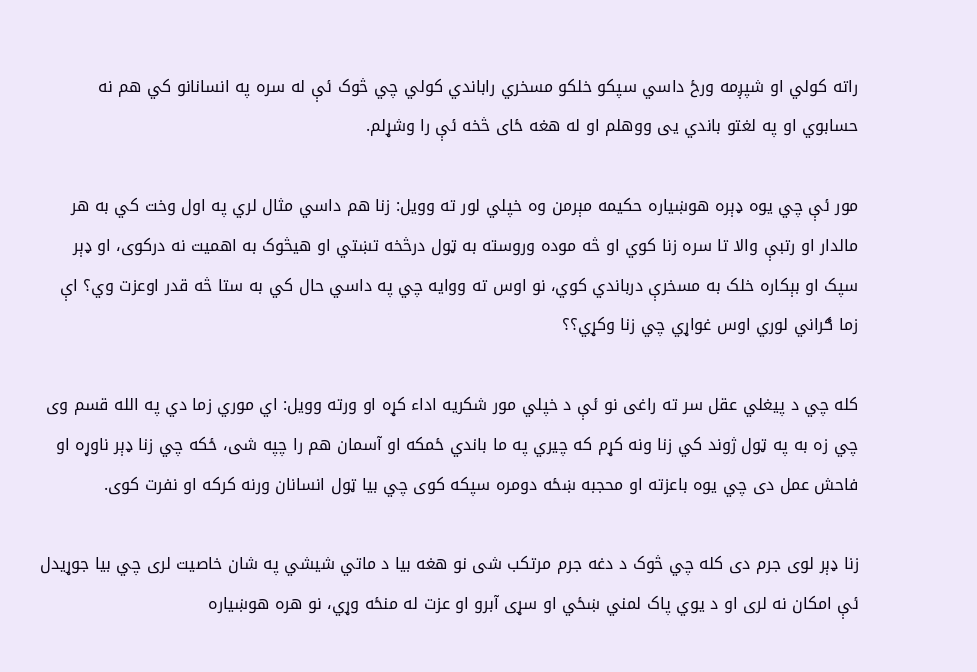راته کولي او شپږمه ورځ داسي سپکو خلکو مسخري راباندي کولي چي څوک ئې له سره په انسانانو کي هم نه حسابوي او په لغتو باندي یی ووهلم او له هغه ځای څخه ئې را وشړلم.

مور ئې چي یوه ډېره هوښیاره حکیمه مېرمن وه خپلي لور ته وویل: زنا هم داسي مثال لري په اول وخت کي به هر مالدار او رتبې والا تا سره زنا کوي او څه موده وروسته به ټول درڅخه تښتي او هیڅوک به اهمیت نه درکوی، او ډېر سپک او بېکاره خلک به مسخرې درباندي کوي، نو اوس ته ووایه چي په داسي حال کي به ستا څه قدر اوعزت وي؟ اې زما ګراني لوري اوس غواړي چي زنا وکړي؟؟

کله چي د پیغلي عقل سر ته راغی نو ئې د خپلي مور شکریه اداء کړه او ورته وویل: اي موري زما دي په الله قسم وی چي زه به په ټول ژوند کي زنا ونه کړم که چیري په ما باندي ځمکه او آسمان هم را چپه شی، ځکه چي زنا ډېر ناوړه او فاحش عمل دی چي یوه باعزته او محجبه ښځه دومره سپکه کوی چي بیا ټول انسانان ورنه کرکه او نفرت کوی.

زنا ډېر لوی جرم دی کله چي څوک د دغه جرم مرتکب شی نو هغه بیا د ماتي شیشي په شان خاصیت لری چي بیا جوړیدل ئې امکان نه لری او د یوي پاک لمني ښځي او سړی آبرو او عزت له منځه وړي، نو هره هوښیاره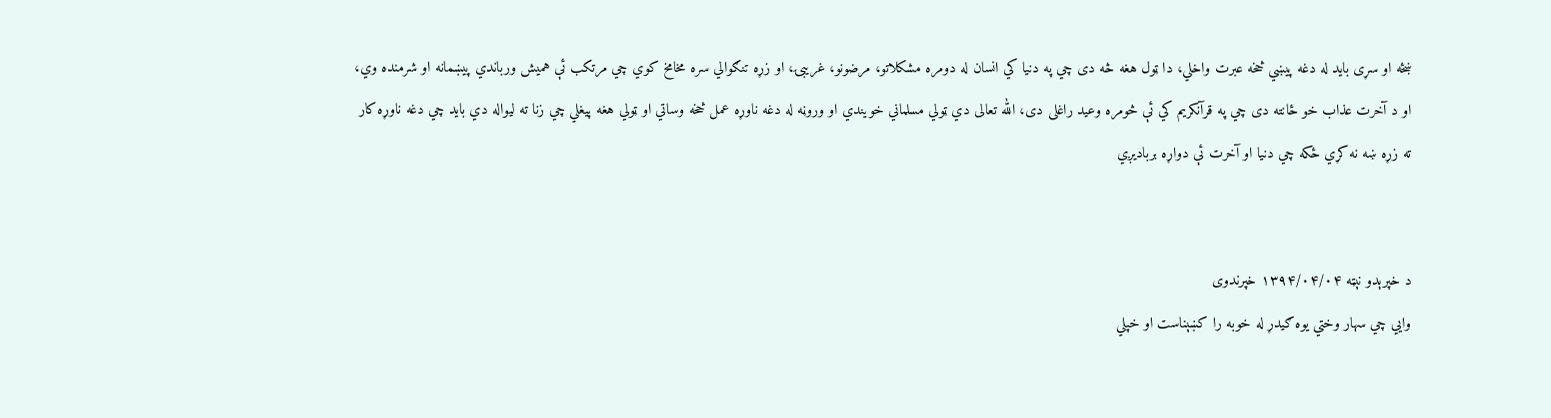ښځه او سړی باید له دغه پیښي څخه عبرت واخلي، دا ټول هغه څه دی چي په دنیا کي انسان له دومره مشکلاتو، مرضونو، غریبۍ، او زړه تنګوالي سره مخامخ کوي چي مرتکب ئې همیش ورباندي پيښمانه او شرمنده وي، او د آخرت عذاب خو ځانته دی چي په قرآنکریم کي ئې څومره وعید راغلی دی، الله تعالی دي ټولي مسلماني خویندي او وروڼه له دغه ناوړه عمل څخه وساتي او ټولي هغه پیغلي چي زنا ته لیواله دي باید چي دغه ناوړه کار ته زړه ښه نه کړي ځکه چي دنیا او آخرت ئې دواړه بربادیږي


د خپرېدو نېټه ۱۳۹۴/۰۴/۰۴ خپرندوی
وايي چي سهار وختي يوه ګيدړ له خوبه را کښېناست او خپلي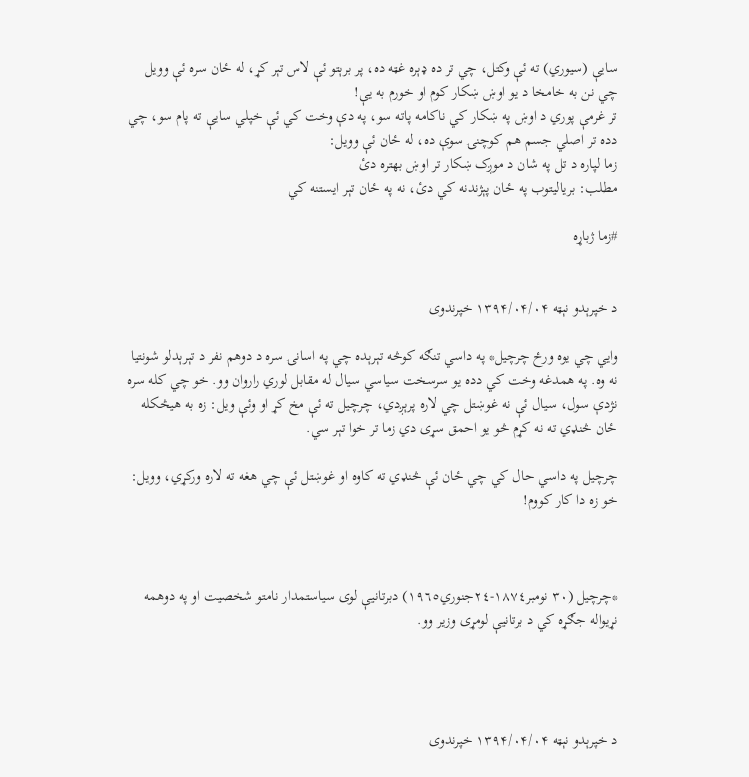سايې (سيوري) ته ئې وکتل، چي تر ده ډېره غټه ده، پر برېتو ئې لاس تېر کړ، له ځان سره ئې وويل چي نن به خامخا د يو اوښ ښکار کوم او خورم به يې!
تر غرمې پوري د اوښ په ښکار کي ناکامه پاته سو، په دې وخت کي ئې خپلي سايې ته پام سو، چي دده تر اصلي جسم هم کوچنۍ سوې ده، له ځان ئې وويل:
زما لپاره د تل په شان د موږک ښکار تر اوښ بهتره دئ
مطلب: برياليتوب په ځان پېژندنه کي دئ، نه په ځان تېر ايستنه کي

#زما ژباړه


د خپرېدو نېټه ۱۳۹۴/۰۴/۰۴ خپرندوی

وايي چي يوه ورځ چرچيل* په داسي تنګه کوڅه تېرېده چي په اسانۍ سره د دوهم نفر د تېرېدلو شونتيا نه وه. په همدغه وخت کي دده يو سرسخت سياسي سيال له مقابل لوري راروان وو. خو چي کله سره نژدې سول، سيال ئې نه غوښتل چي لاره پرېږدي، چرچيل ته ئې مخ کړ او وئې ويل: زه به هيڅکله ځان څنډي ته نه کړم څو يو احمق سړی دي زما تر خوا تېر سي.

چرچيل په داسي حال کي چي ځان ئې څنډي ته کاوه او غوښتل ئې چي هغه ته لاره ورکړي، وويل: خو زه دا کار کووم!



*چرچيل (٣٠ نومبر١٨٧٤-٢٤جنوري١٩٦٥) دبرتانيې لوى سياستمدار نامتو شخصيت او په دوهمه نړيواله جګړه کي د برتانيې لومړى وزير وو.




د خپرېدو نېټه ۱۳۹۴/۰۴/۰۴ خپرندوی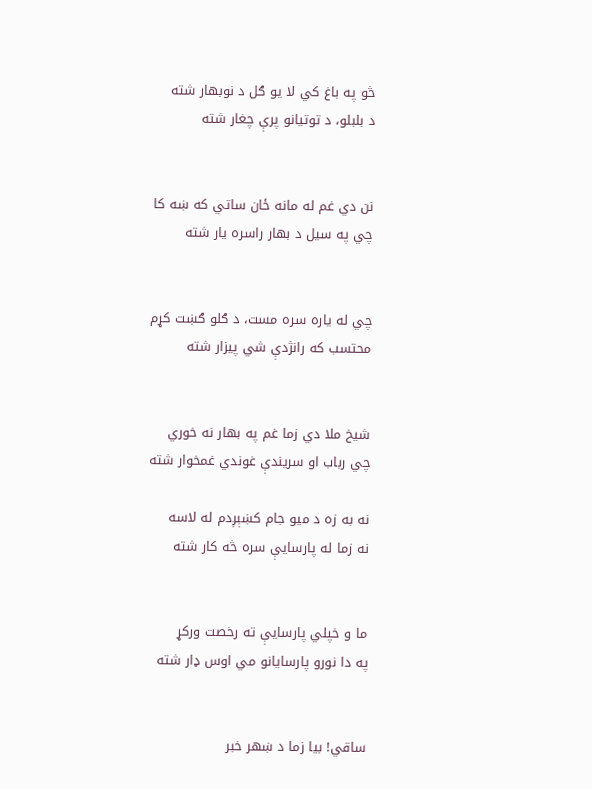څو په باغ کي لا يو ګل د نوبهار شته
د بلبلو، د توتيانو پرې چغار شته


نن دي غم له مانه ځان ساتي که ښه کا
چي په سيل د بهار راسره يار شته


چي له ياره سره مست، د ګلو ګښت کړم
محتسب که رانژدې شي پيزار شته


شيخ ملا دي زما غم په بهار نه خوري
چي رباب او سريندې غوندي غمخوار شته

نه به زه د ميو جام کښېږدم له لاسه
نه زما له پارسايې سره څه کار شته


ما و خپلي پارسايې ته رخصت ورکړ
په دا نورو پارسايانو مي اوس ډار شته


ساقي! بيا زما د ښهر خبر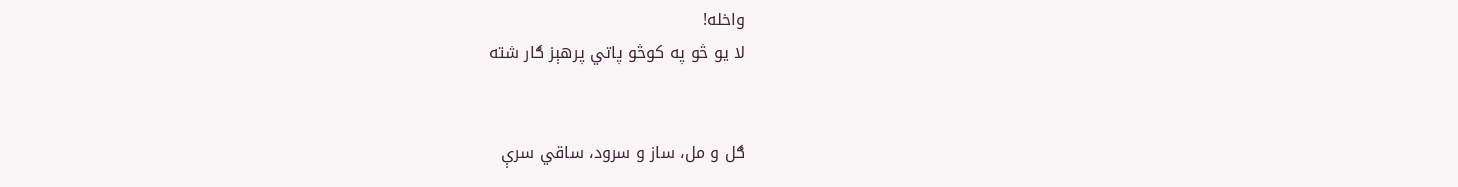واخله!
لا يو څو په کوڅو پاتي پرهېز ګار شته


ګل و مل، ساز و سرود، ساقي سرې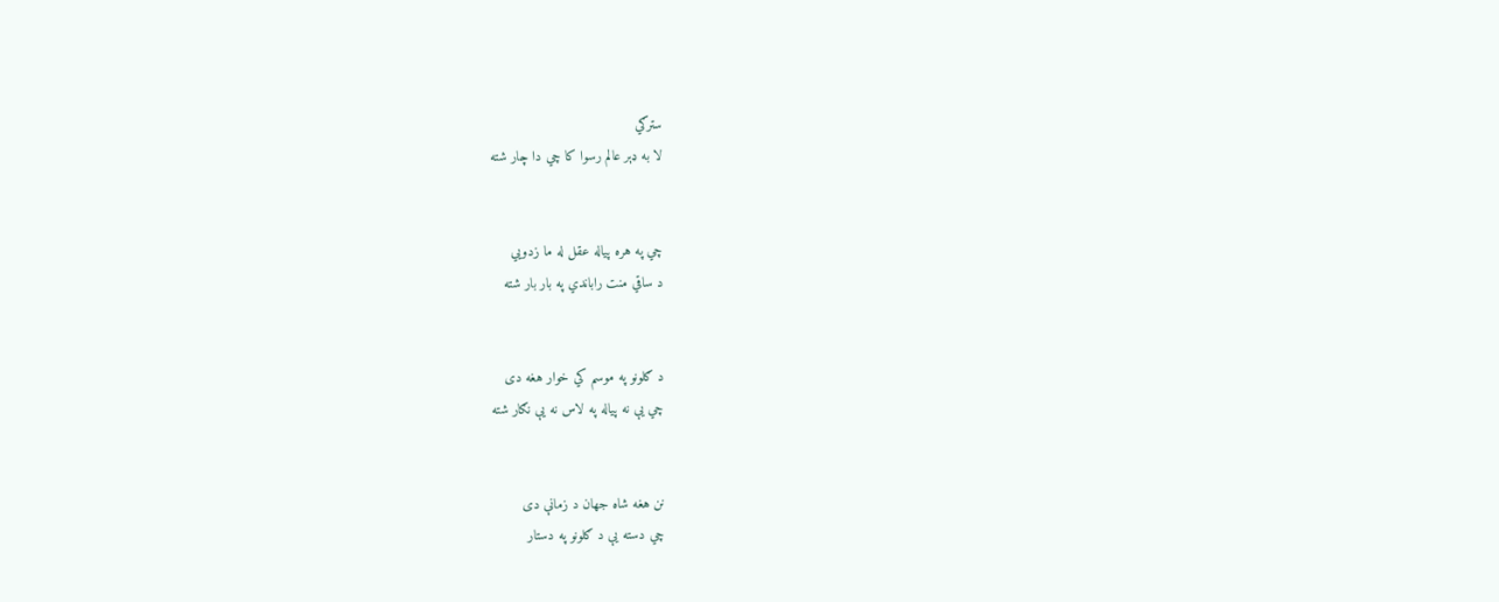سترګي
لا به ډېر عالم رسوا کا چي دا چار شته


چي په هره پياله عقل له ما زدويي
د ساقي منت راباندي په بار بار شته


د ګلونو په موسم کي خوار هغه دی
چي يې نه پياله په لاس نه يې نګار شته


نن هغه شاه جهان د زمانې دی
چي دسته يې د ګلونو په دستار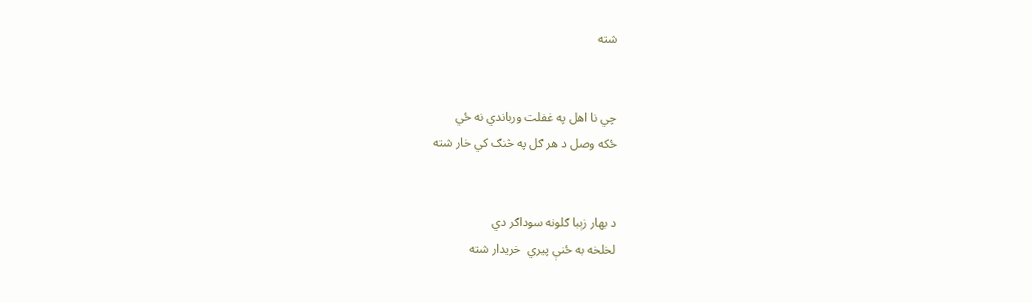شته


چي نا اهل په غفلت ورباندي نه ځي
ځکه وصل د هر ګل په څنګ کي خار شته


د بهار زېبا ګلونه سوداګر دي
لخلخه به ځنې پيري  خريدار شته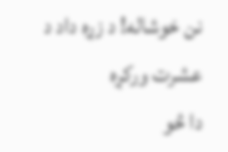نن خوشاله! د زړه داد د عشرت ورکړه
دا څو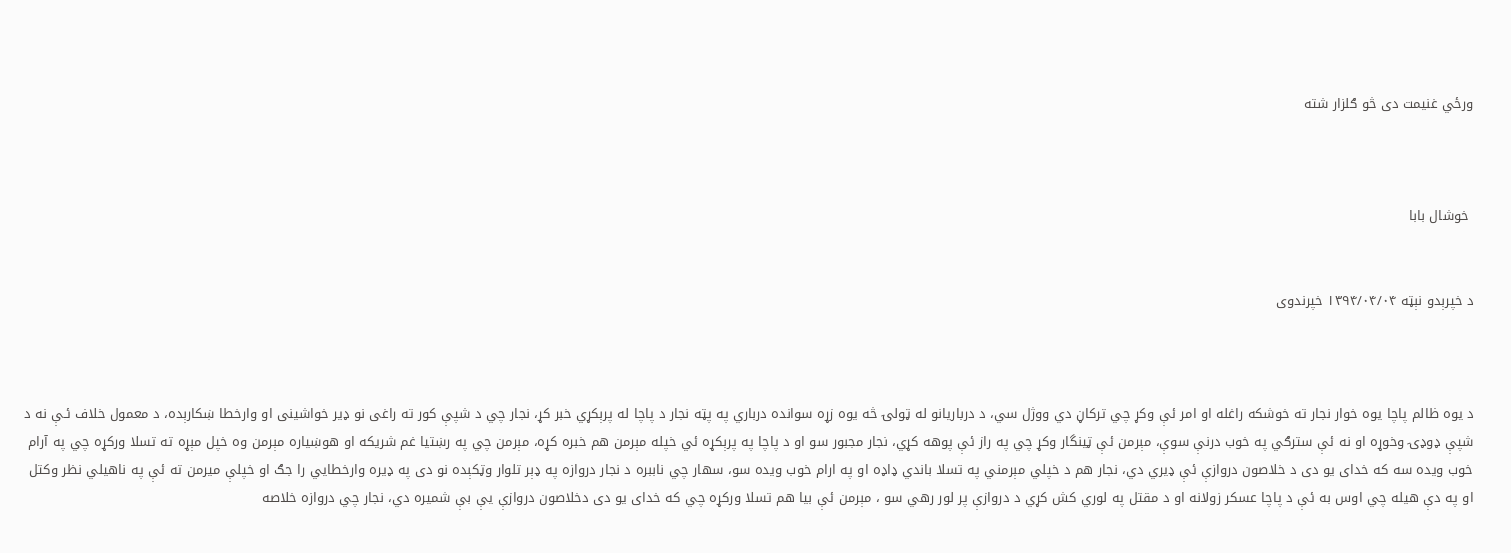ورځي غنيمت دی څو ګلزار شته



 خوشال بابا


د خپرېدو نېټه ۱۳۹۴/۰۴/۰۴ خپرندوی



د يوه ظالم پاچا يوه خوار نجار ته خوشكه راغله او امر ئې وکړ چي تركاڼ دي ووژل سي، د درباريانو له ټولۍ څه يوه زړه سوانده درباري په پټه نجار د پاچا له پرېكړي خبر كړ، نجار چي د شپې كور ته راغى نو ډير خواشينى او وارخطا ښكارېده، د معمول خلاف ئـې نه د شپې ډوډۍ وخوړه او نه ئې سترګي په خوب درنې سوې، مېرمن ئې ټينگار وكړ چي په راز ئې پوهه كړي، نجار مجبور سو او د پاچا په پرېكړه ئي خپله مېرمن هم خبره كړه، مېرمن چي په رښتيا غم شريكه او هوښياره مېرمن وه خپل مېړه ته تسلا وركړه چي په آرام خوب ويده سه كه خداى يو دى د خلاصون دروازې ئې ډيري دي، نجار هم د خپلي مېرمني په تسلا باندي ډاډه او په ارام خوب ويده سو، سهار چي ناببره د نجار دروازه په ډېر تلوار وټكېده نو دى په ډيره وارخطايي را جګ او خپلې ميرمن ته ئې په ناهيلي نظر وكتل او په دې هيله چي اوس به ئې د پاچا عسكر زولانه او د مقتل په لوري كش كړي د دروازې پر لور رهي سو ، مېرمن ئې بيا هم تسلا وركړه چي كه خداى يو دى دخلاصون دروازې يې بې شميره دي، نجار چي دروازه خلاصه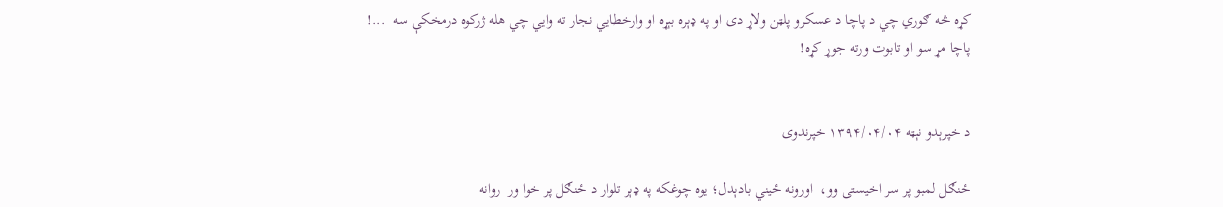كړه څه ګوري چي د پاچا د عسكرو پلټن ولاړ دى او په ډېره بېړه او وارخطايي نجار ته وايي چي هله ژركوه درمخكې سه  ...!
پاچا مړ سو او تابوت ورته جوړ كړه!


د خپرېدو نېټه ۱۳۹۴/۰۴/۰۴ خپرندوی

ځنګل لمبو پر سر اخيستى وو،  اورونه ځيني بادېدل؛ يوه چوغکه په ډېر تلوار د ځنګل پر خوا ور  روانه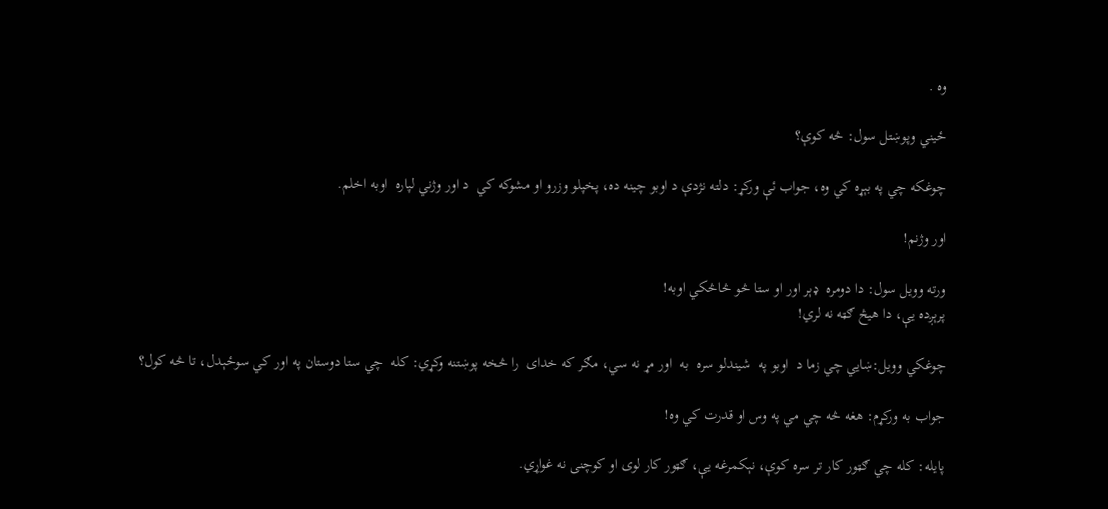وه .

ځيني وپوښتل سول: څه کوې؟

چوغکه چي په بېړه کي وه، جواب ئې ورکړ: دلته نژدې د اوبو چينه ده، پخپلو وزرو او مشوکه کي  د اور وژني لپاره  اوبه اخلم.

اور وژنم!

ورته وويل سول: دا دومره  ډېر اور او ستا څو څاڅکي اوبه!
پرېږده يې، دا هيڅ ګټه نه لري!

چوغکي وويل:ښايي چي زما د  اوبو په  شيندلو سره  به  اور مړ نه سي، مګر که خداى  را څخه پوښتنه وکړي: کله  چي ستا دوستان په اور کي سوځېدل، تا څه کول؟

جواب به ورکړم: هغه څه چي مي په وس او قدرت کي وه!

پايله: کله چي ګټور کار تر سره کوې، نېکمرغه يې، ګټور کار لوى او کوچنى نه غواړي.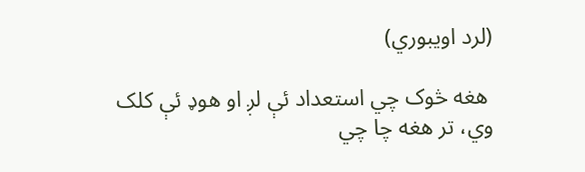(لرد اويبوري)

 هغه څوک چي استعداد ئې لږ او هوډ ئې کلک وي، تر هغه چا چي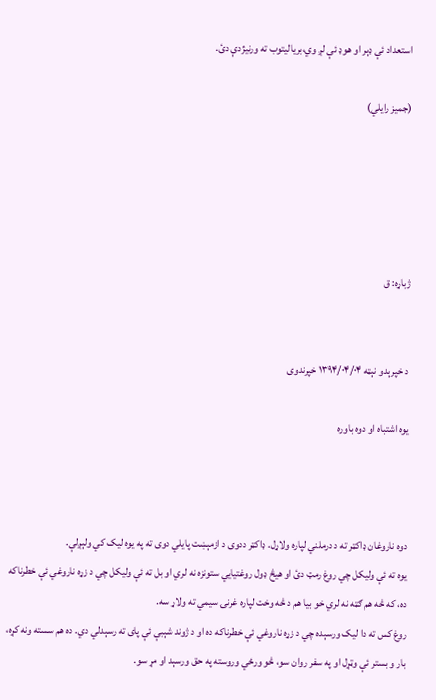استعداد ئې ډېر او هوډ ئې لږ وي،برياليتوب ته ورنيژدې دئ.

(جميز رايلي)





ژباړه: ق


د خپرېدو نېټه ۱۳۹۴/۰۴/۰۴ خپرندوی

يوه اشتباه او دوه باوره



دوه ناروغان ډاکټر ته د درملني لپاره ولاړل. ډاکټر ددوی د ازمېښت پایلي دوی ته په یوه لیک کي ولېږلې.
یوه ته ئې ولیکل چي روغ رمټ دئ او هيڅ ډول روغتیايي ستونزه نه لري او بل ته ئې ولیکل چي د زړه ناروغي ئې خطرناکه ده، که څه هم ګټه نه لري خو بیا هم د څه وخت لپاره غرنۍ سیمي ته ولاړ سه.
روغ کس ته دا لیک ورسېده چي د زړه ناروغي ئې خطرناکه ده او د ژوند شېبې ئې پای ته رسېدلي دي. ده هم سسته ونه کړه، بار و بستر ئې وټړل او په سفر روان سو، څو ورځي وروسته په حق ورسېد او مړ سو.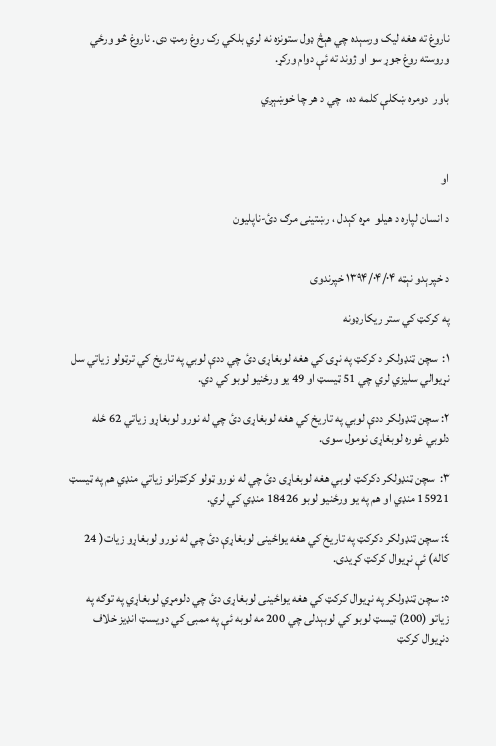ناروغ ته هغه لیک ورسېده چي هېڅ ډول ستونزه نه لري بلکي رک روغ رمټ دی. ناروغ څو ورځي وروسته روغ جوړ سو او ژوند ته ئې دوام ورکړ.

باور  دومره ښکلې کلمه ده،  چي د هر چا خوښېږي



او

د انسان لپاره د هيلو  مړه کېدل ، رښتينى مرګ دئ-ناپليون


د خپرېدو نېټه ۱۳۹۴/۰۴/۰۴ خپرندوی

په کرکټ کي ستر ریکارډونه

١:  سچن ټنډولکر د کرکټ په نړۍ کي هغه لوبغاړى دئ چي ددې لوبي په تاریخ کي ترټولو زیاتي سل  نړیوالي سلیزي لري چي 51 ټیسټ او 49 یو ورځنیو لوبو کي دي.

٢: سچن ټنډولکر ددې لوبي په تاریخ کي هغه لوبغاړى دئ چي له نورو لوبغاړو زیاتي 62 ځله دلوبي غوره لوبغاړى نومول سوى.

٣:  سچن ټنډولکر دکرکټ لوبي هغه لوبغاړى دئ چي له نورو ټولو کرکټرانو زیاتي منډي هم په ټیسټ 15921 منډي او هم په یو ورځنیو لوبو 18426 منډي کي لري.

٤: سچن ټنډولکر دکرکټ په تاریخ کي هغه یواځینى لوبغاړې دئ چي له نورو لوبغاړو زیات( 24 کاله) ئې نړیوال کرکټ کړیدى.

٥: سچن ټنډولکر په نړیوال کرکټ کي هغه یواځینى لوبغاړى دئ چي دلومړي لوبغاړي په توګه په زیاتو (200) ټیسټ لوبو کي لوبېدلى چي 200 مه لوبه ئې په ممبۍ کي دویسټ انډیز خلاف دنړیوال کرکټ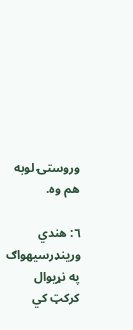وروستۍ لوبه هم وه.

٦: هندي ورینډرسیهواګ په نړیوال کرکټ کي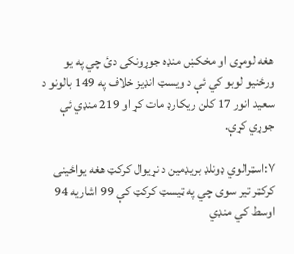هغه لومړى او مخکښ منډه جوړونکى دئ چي په یو ورځنیو لوبو کي ئې د ویسټ انډیز خلاف په 149 بالونو د سعید انور 17 کلن ریکارډ مات کړ او 219 منډي ئې جوړي کړې.

٧:اسټرالوي ډونلډ بریډمین د نړیوال کرکټ هغه یواځینى کرکټر تیر سوى چي په ټیسټ کرکټ کې 99 اشاریه 94 اوسط کي منډي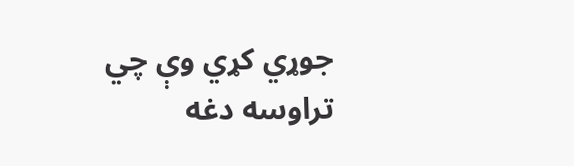جوړي کړي وې چي تراوسه دغه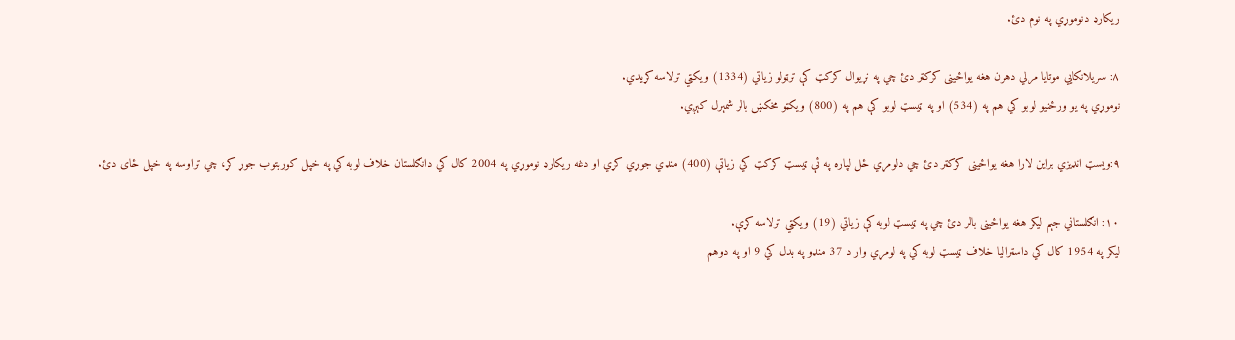ریکارډ دنوموړي په نوم دئ.

٨: سریلانکایي موتایا مرلي دهرن هغه یواځینى کرکټر دئ چي په نړیوال کرکټ کې ترټولو زیاتي (1334) ویکټي ترلاسه کړیدي.
نوموړي په یو ورځنیو لوبو کي هم په (534) او په ټیسټ لوبو کې هم په (800) ویکټو مخکښ بالر شمېرل کېږي.

٩:ویسټ انډیزي براین لارا هغه یواځینى کرکټر دئ چي دلومړي ځل لپاره په ئې ټیسټ کرکټ کي زیاتې (400) منډي جوړي کړي او دغه ریکارډ نوموړي په 2004 کال کي دانګلستان خلاف لوبه کي په خپل کوربتوب جوړ کړ، چي تراوسه په خپل ځای دئ.

١٠: انګلستاني جېم لیکر هغه یواځینى بالر دئ چي په ټیسټ لوبه کې زیاتي (19) ویکټي ترلاسه کړې.
لیکر په 1954 کال کي داسټرالیا خلاف ټیسټ لوبه کي په لومړي وار د 37 منډو په بدل کي 9 او په دوهم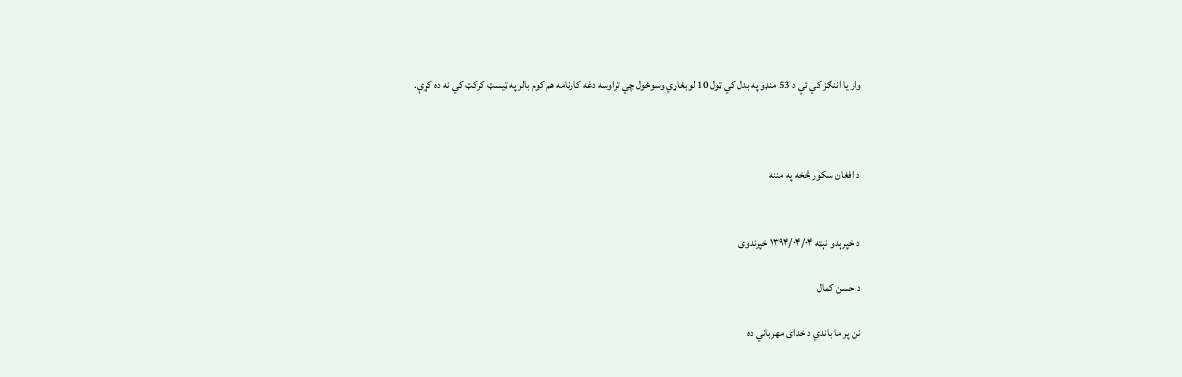وار یا اننګز کي ئې د 53 منډو په بدل کي ټول 10 لوبغاړي وسوځول چي تراوسه دغه کارنامه هم کوم بالر په ټیسټ کرکټ کي نه ده کړې.



د افغان سکور څخه په مننه


د خپرېدو نېټه ۱۳۹۴/۰۴/۰۴ خپرندوی

د حسن کمال

نن پر ما باندي د خداى مهرباني ده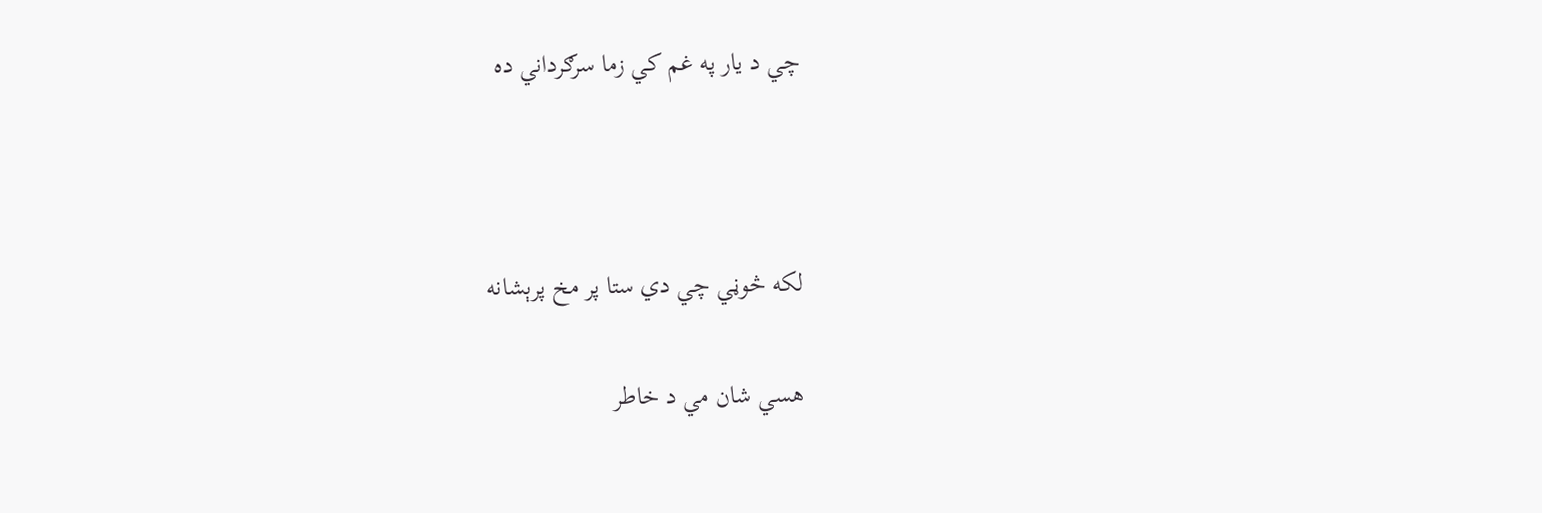چي د يار په غم کي زما سرګرداني ده



لکه څوڼي چي دي ستا پر مخ پرېشانه

هسي شان مي د خاطر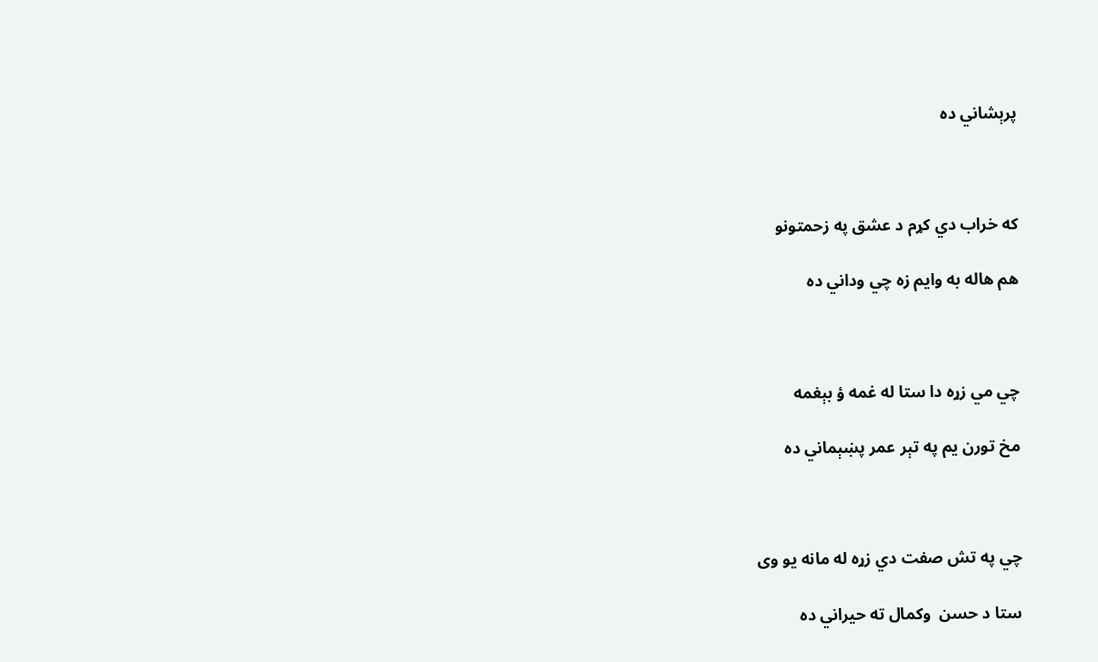پرېشاني ده



که خراب دي کړم د عشق په زحمتونو

هم هاله به وايم زه چي وداني ده



چي مي زړه دا ستا له غمه ؤ بېغمه

مخ تورن يم په تېر عمر پښېماني ده



چي په تش صفت دي زړه له مانه يو وى

ستا د حسن  وکمال ته حيراني ده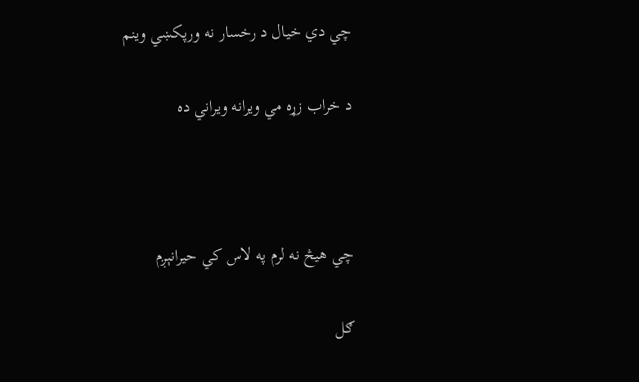چي دي خيال د رخسار نه ورپکښي وينم

د خراب زړه مي ويرانه ويراني ده



چي هيڅ نه لرم په لاس کي حيرانېږم

ګل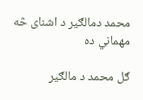محمد دمالګير د اشناى څه مهماني ده

ګل محمد د مالګير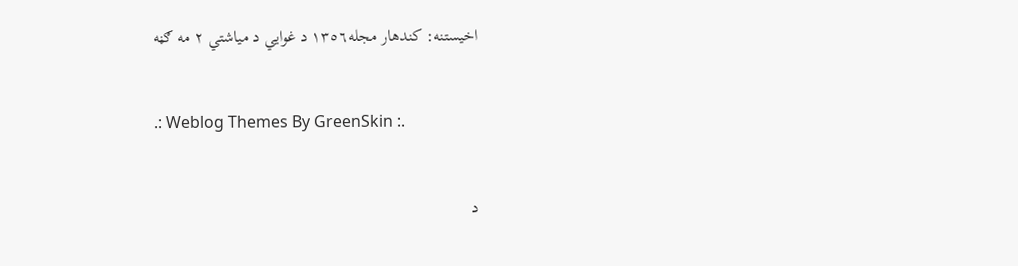اخيستنه: کندهار مجله١٣٥٦ د غوايي د مياشتي ٢ مه ګڼه


.: Weblog Themes By GreenSkin :.


د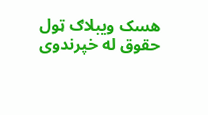هسک ویبلاګ ټول حقوق له خپرندوی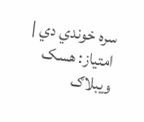سره خوندي دي | امتیاز: هسک ویبلاګ